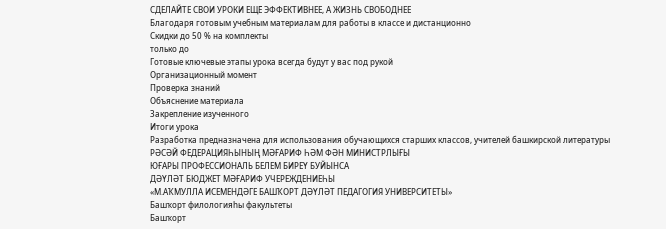СДЕЛАЙТЕ СВОИ УРОКИ ЕЩЁ ЭФФЕКТИВНЕЕ, А ЖИЗНЬ СВОБОДНЕЕ
Благодаря готовым учебным материалам для работы в классе и дистанционно
Скидки до 50 % на комплекты
только до
Готовые ключевые этапы урока всегда будут у вас под рукой
Организационный момент
Проверка знаний
Объяснение материала
Закрепление изученного
Итоги урока
Разработка предназначена для использования обучающихся старших классов, учителей башкирской литературы
РӘСӘЙ ФЕДЕРАЦИЯҺЫНЫҢ МӘҒАРИФ ҺӘМ ФӘН МИНИСТРЛЫҒЫ
ЮҒАРЫ ПРОФЕССИОНАЛЬ БЕЛЕМ БИРЕҮ БУЙЫНСА
ДӘҮЛӘТ БЮДЖЕТ МӘҒАРИФ УЧЕРЕЖДЕНИЕҺЫ
«М.АҠМУЛЛА ИСЕМЕНДӘГЕ БАШҠОРТ ДӘҮЛӘТ ПЕДАГОГИЯ УНИВЕРСИТЕТЫ»
Башҡорт филологияһы факультеты
Башҡорт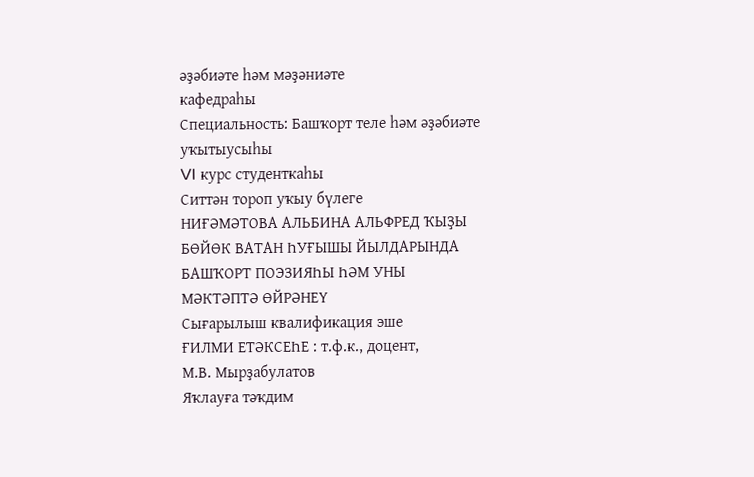әҙәбиәте һәм мәҙәниәте
кафедраһы
Специальность: Башҡорт теле һәм әҙәбиәте уҡытыусыһы
VI курс студенткаһы
Ситтән тороп уҡыу бүлеге
НИҒӘМӘТОВА АЛЬБИНА АЛЬФРЕД ҠЫҘЫ
БӨЙӨК ВАТАН ҺУҒЫШЫ ЙЫЛДАРЫНДА БАШҠОРТ ПОЭЗИЯҺЫ ҺӘМ УНЫ
МӘКТӘПТӘ ӨЙРӘНЕҮ
Сығарылыш квалификация эше
ҒИЛМИ ЕТӘКСЕҺЕ : т.ф.к., доцент,
М.В. Мырҙабулатов
Яҡлауға тәҡдим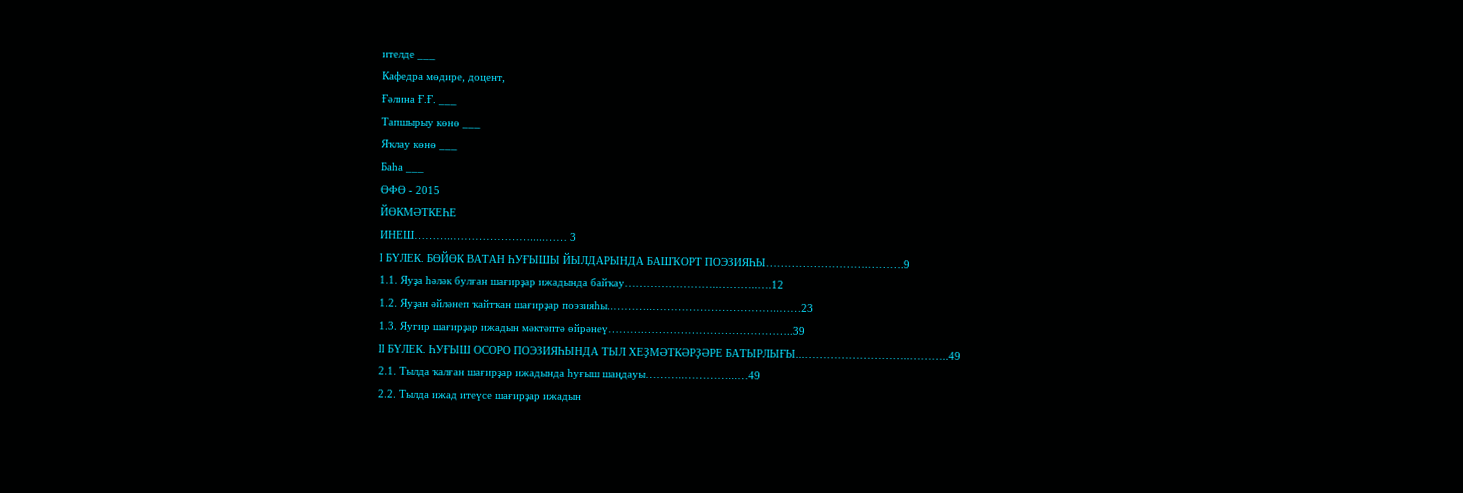ителде ___
Кафедра мөдире, доцент,
Ғәлина Ғ.Ғ. ___
Тапшырыу көнө ___
Яҡлау көнө ___
Баһа ___
ӨФӨ - 2015
ЙӨКМӘТКЕҺЕ
ИНЕШ………..………………….....…… 3
I БҮЛЕК. БӨЙӨК ВАТАН ҺУҒЫШЫ ЙЫЛДАРЫНДА БАШҠОРТ ПОЭЗИЯҺЫ……………………….……….9
1.1. Яуҙа һәләк булған шағирҙар ижадында байҡау……………………..………..….12
1.2. Яуҙан әйләнеп ҡайтҡан шағирҙар поэзияһы..………..……………………………..……23
1.3. Яугир шағирҙар ижадын мәктәптә өйрәнеү……….…………………………………..39
II БҮЛЕК. ҺУҒЫШ ОСОРО ПОЭЗИЯҺЫНДА ТЫЛ ХЕҘМӘТКӘРҘӘРЕ БАТЫРЛЫҒЫ...………………………..………..49
2.1. Тылда ҡалған шағирҙар ижадында һуғыш шаңдауы………..…………...…49
2.2. Тылда ижад итеүсе шағирҙар ижадын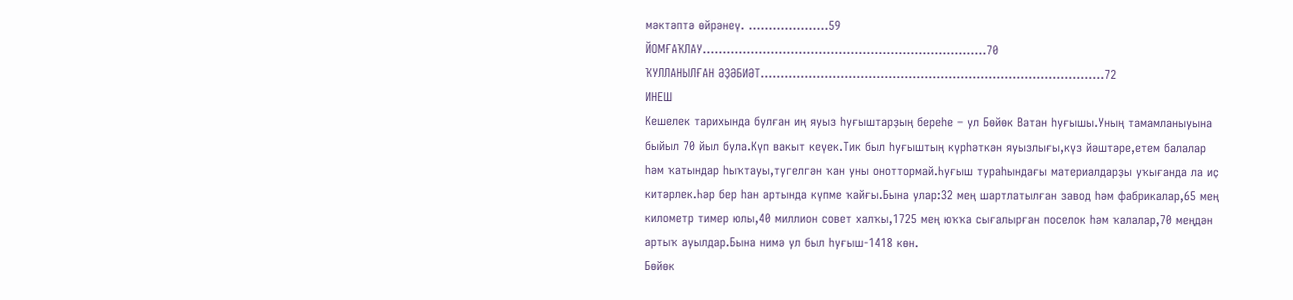мәктәптә өйрәнеү. ………..…..….59
ЙОМҒАҠЛАУ………………………………….……………….………...70
ҠУЛЛАНЫЛҒАН ӘҘӘБИӘТ……………………………...……………………………….………….72
ИНЕШ
Кешелек тарихында булған иң яуыз һуғыштарҙың береһе – ул Бөйөк Ватан һуғышы.Уның тамамланыуына быйыл 70 йыл була.Күп вакыт кеүек.Тик был һуғыштың күрһәткән яуызлығы,күз йәштәре,етем балалар һәм ҡатындар һыҡтауы,тугелгән ҡан уны оноттормай.Һуғыш тураһындағы материалдарҙы уҡығанда ла иҫ китәрлек.Һәр бер һан артында күпме ҡайғы.Бына улар:32 мең шартлатылған завод һәм фабрикалар,65 мең километр тимер юлы,40 миллион совет халҡы,1725 мең юҡҡа сығалырған поселок һәм ҡалалар,70 меңдән артыҡ ауылдар.Бына нимә ул был һуғыш-1418 көн.
Бөйөк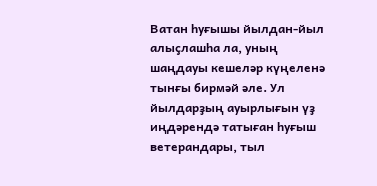Ватан һуғышы йылдан-йыл алыҫлашһа ла, уның шаңдауы кешеләр күңеленә тынғы бирмәй әле. Ул йылдарҙың ауырлығын үҙ иңдәрендә татыған һуғыш ветерандары, тыл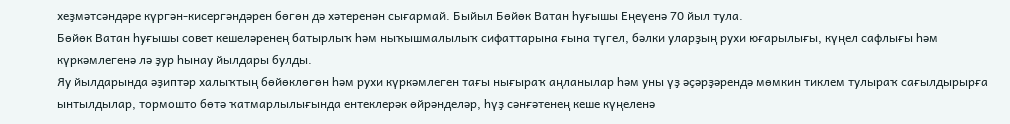хеҙмәтсәндәре күргән-кисергәндәрен бөгөн дә хәтеренән сығармай. Быйыл Бөйөк Ватан һуғышы Еңеүенә 70 йыл тула.
Бөйөк Ватан һуғышы совет кешеләренең батырлыҡ һәм ныҡышмалылыҡ сифаттарына ғына түгел, бәлки уларҙың рухи юғарылығы, күңел сафлығы һәм күркәмлегенә лә ҙур һынау йылдары булды.
Яу йылдарында әҙиптәр халыҡтың бөйөклөгөн һәм рухи күркәмлеген тағы нығыраҡ аңланылар һәм уны үҙ әҫәрҙәрендә мөмкин тиклем тулыраҡ сағылдырырға ынтылдылар, тормошто бөтә ҡатмарлылығында ентеклерәк өйрәнделәр, һүҙ сәнғәтенең кеше күңеленә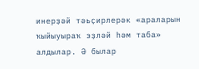инерҙәй тәьҫирлерәк «араларын ҡыйыуыраҡ эҙләй һәм таба» алдылар. Ә былар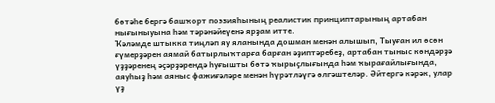бөтәһе бергә башҡорт поэзияһының реалистик принциптарының артабан нығыныуына һәм тәрәнәйеүенә ярҙам итте.
Ҡәләмде штыкка тиңләп яу яланында дошман менән алышып, Тыуған ил өсөн ғүмерҙәрен аямай батырлыҡтарға барған әҙиптәребеҙ, артабан тыныс көндәрҙә үҙҙәренең әҫәрҙәрендә һуғышты бөтә ҡырыҫлығында һәм ҡырағайлығында, аяуһыҙ һәм аяныс фажиғәләре менән һүрәтләүгә өлгәштеләр. Әйтергә кәрәк, улар үҙ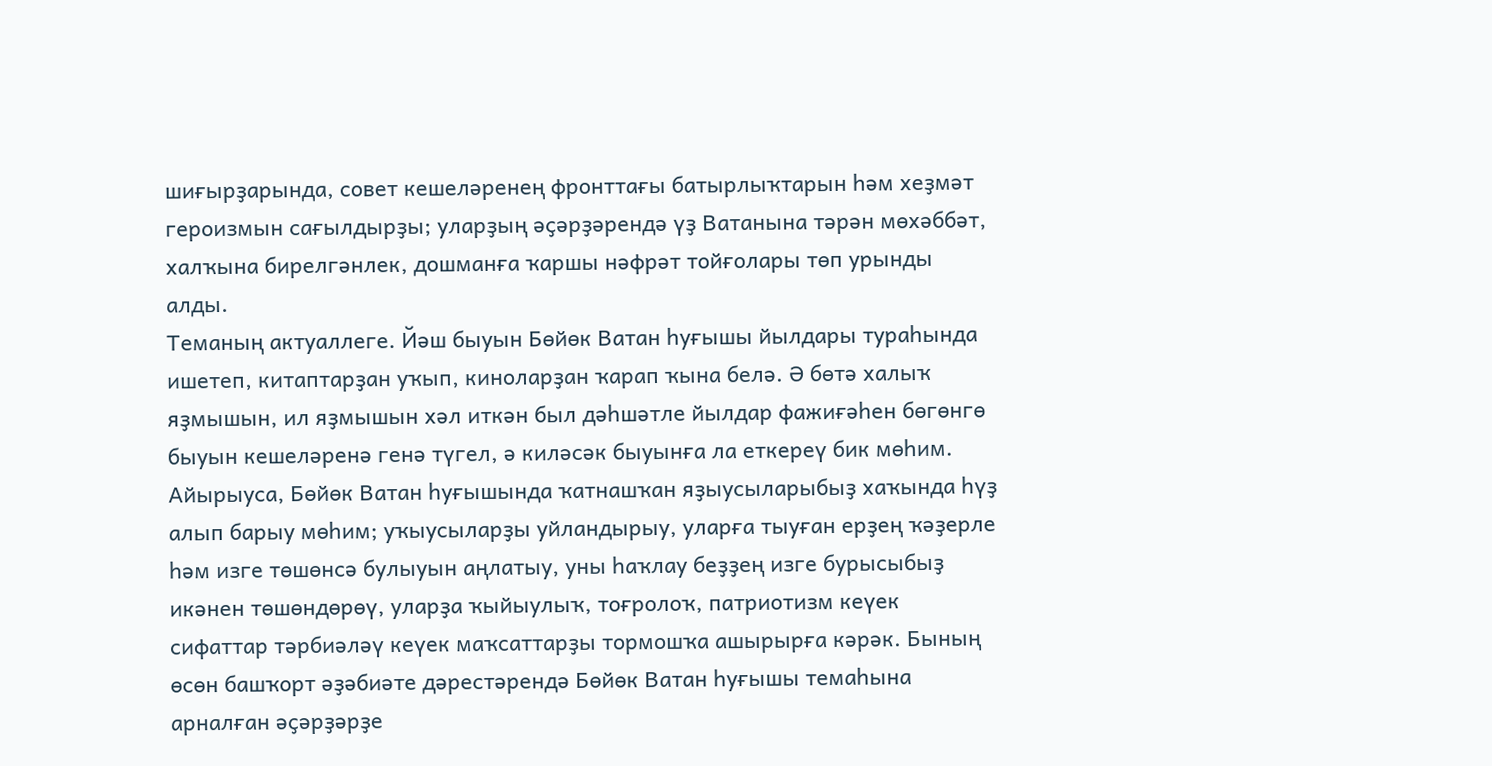шиғырҙарында, совет кешеләренең фронттағы батырлыҡтарын һәм хеҙмәт героизмын сағылдырҙы; уларҙың әҫәрҙәрендә үҙ Ватанына тәрән мөхәббәт, халҡына бирелгәнлек, дошманға ҡаршы нәфрәт тойғолары төп урынды алды.
Теманың актуаллеге. Йәш быуын Бөйөк Ватан һуғышы йылдары тураһында ишетеп, китаптарҙан уҡып, киноларҙан ҡарап ҡына белә. Ә бөтә халыҡ яҙмышын, ил яҙмышын хәл иткән был дәһшәтле йылдар фажиғәһен бөгөнгө быуын кешеләренә генә түгел, ә киләсәк быуынға ла еткереү бик мөһим. Айырыуса, Бөйөк Ватан һуғышында ҡатнашҡан яҙыусыларыбыҙ хаҡында һүҙ алып барыу мөһим; уҡыусыларҙы уйландырыу, уларға тыуған ерҙең ҡәҙерле һәм изге төшөнсә булыуын аңлатыу, уны һаҡлау беҙҙең изге бурысыбыҙ икәнен төшөндөрөү, уларҙа ҡыйыулыҡ, тоғролоҡ, патриотизм кеүек сифаттар тәрбиәләү кеүек маҡсаттарҙы тормошҡа ашырырға кәрәк. Бының өсөн башҡорт әҙәбиәте дәрестәрендә Бөйөк Ватан һуғышы темаһына арналған әҫәрҙәрҙе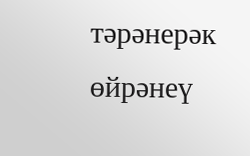тәрәнерәк өйрәнеү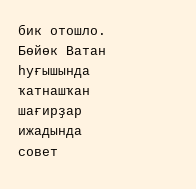бик отошло.
Бөйөк Ватан һуғышында ҡатнашҡан шағирҙар ижадында совет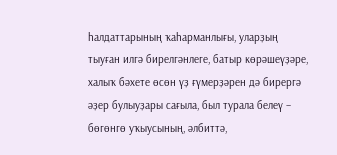һалдаттарының ҡаһарманлығы, уларҙың тыуған илгә бирелгәнлеге, батыр көрәшеүҙәре, халыҡ бәхете өсөн үҙ ғүмерҙәрен дә бирергә әҙер булыуҙары сағыла, был турала белеү – бөгөнгө уҡыусының, әлбиттә,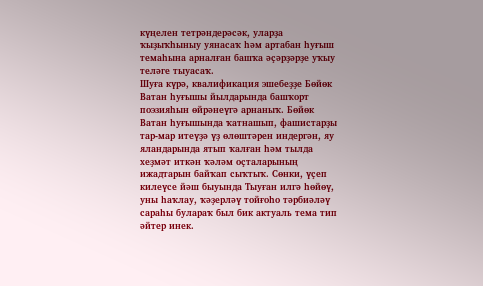күңелен тетрәндерәсәк, уларҙа ҡыҙыҡһыныу уянасаҡ һәм артабан һуғыш темаһына арналған башҡа әҫәрҙәрҙе уҡыу теләге тыуасаҡ.
Шуға күрә, квалификация эшебеҙҙе Бөйөк Ватан һуғышы йылдарында башҡорт поэзияһын өйрәнеүгә арнаныҡ. Бөйөк Ватан һуғышында ҡатнашып, фашистарҙы тар-мар итеүҙә үҙ өлөштәрен индергән, яу яландарында ятып ҡалған һәм тылда хеҙмәт иткән ҡәләм оҫталарының ижадтарын байҡап сыҡтыҡ. Сөнки, үҫеп килеүсе йәш быуында Тыуған илгә һөйөү, уны һаҡлау, ҡәҙерләү тойғоһо тәрбиәләү сараһы булараҡ был бик актуаль тема тип әйтер инек.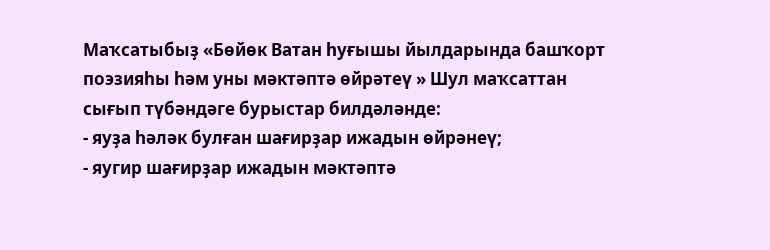Маҡсатыбыҙ «Бөйөк Ватан һуғышы йылдарында башҡорт поэзияһы һәм уны мәктәптә өйрәтеү » Шул маҡсаттан сығып түбәндәге бурыстар билдәләнде:
- яуҙа һәләк булған шағирҙар ижадын өйрәнеү;
- яугир шағирҙар ижадын мәктәптә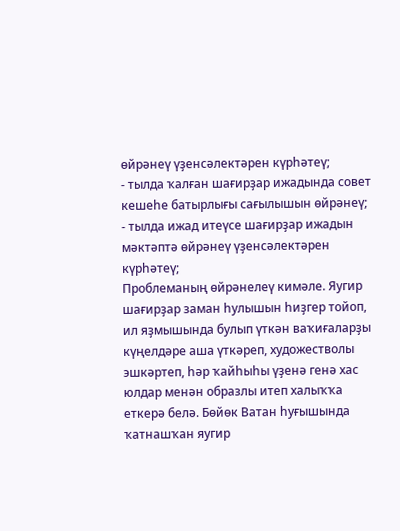өйрәнеү үҙенсәлектәрен күрһәтеү;
- тылда ҡалған шағирҙар ижадында совет кешеһе батырлығы сағылышын өйрәнеү;
- тылда ижад итеүсе шағирҙар ижадын мәктәптә өйрәнеү үҙенсәлектәрен күрһәтеү;
Проблеманың өйрәнелеү кимәле. Яугир шағирҙар заман һулышын һиҙгер тойоп, ил яҙмышында булып үткән ваҡиғаларҙы күңелдәре аша үткәреп, художестволы эшкәртеп, һәр ҡайһыһы үҙенә генә хас юлдар менән образлы итеп халыҡҡа еткерә белә. Бөйөк Ватан һуғышында ҡатнашҡан яугир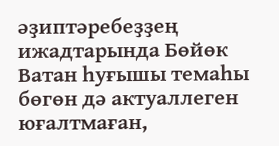әҙиптәребеҙҙең ижадтарында Бөйөк Ватан һуғышы темаһы бөгөн дә актуаллеген юғалтмаған,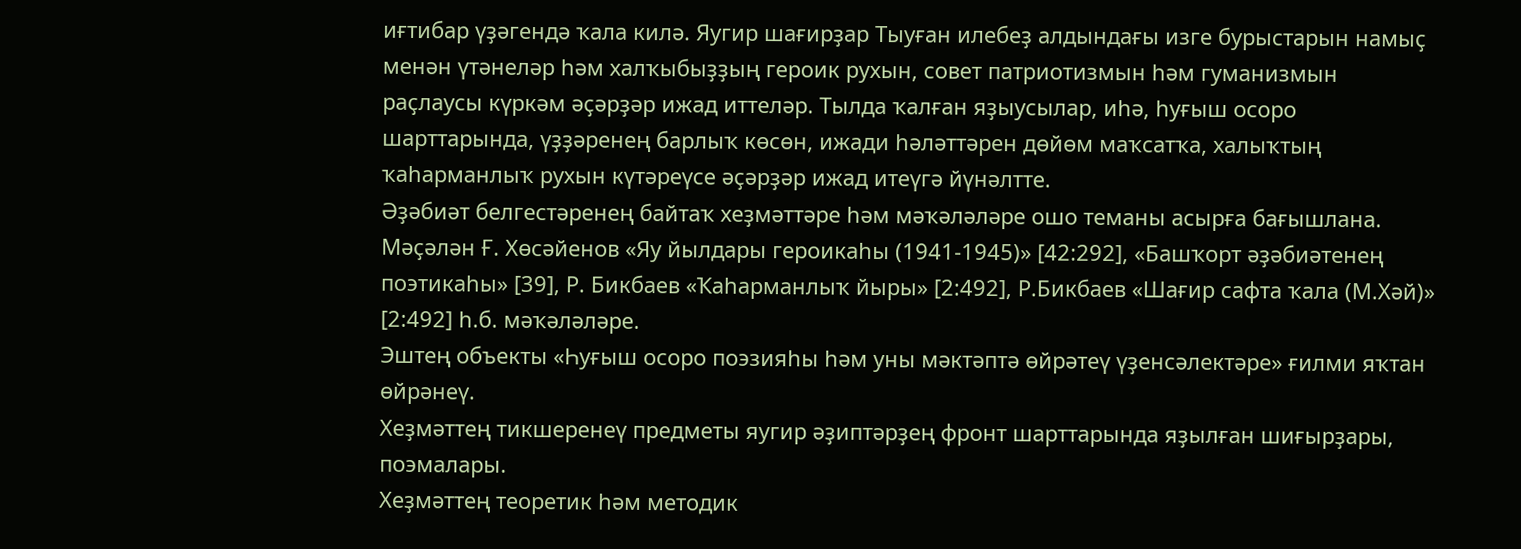иғтибар үҙәгендә ҡала килә. Яугир шағирҙар Тыуған илебеҙ алдындағы изге бурыстарын намыҫ менән үтәнеләр һәм халҡыбыҙҙың героик рухын, совет патриотизмын һәм гуманизмын раҫлаусы күркәм әҫәрҙәр ижад иттеләр. Тылда ҡалған яҙыусылар, иһә, һуғыш осоро шарттарында, үҙҙәренең барлыҡ көсөн, ижади һәләттәрен дөйөм маҡсатҡа, халыҡтың ҡаһарманлыҡ рухын күтәреүсе әҫәрҙәр ижад итеүгә йүнәлтте.
Әҙәбиәт белгестәренең байтаҡ хеҙмәттәре һәм мәҡәләләре ошо теманы асырға бағышлана. Мәҫәлән Ғ. Хөсәйенов «Яу йылдары героикаһы (1941-1945)» [42:292], «Башҡорт әҙәбиәтенең поэтикаһы» [39], Р. Бикбаев «Ҡаһарманлыҡ йыры» [2:492], Р.Бикбаев «Шағир сафта ҡала (М.Хәй)» [2:492] һ.б. мәҡәләләре.
Эштең объекты «Һуғыш осоро поэзияһы һәм уны мәктәптә өйрәтеү үҙенсәлектәре» ғилми яҡтан өйрәнеү.
Хеҙмәттең тикшеренеү предметы яугир әҙиптәрҙең фронт шарттарында яҙылған шиғырҙары, поэмалары.
Хеҙмәттең теоретик һәм методик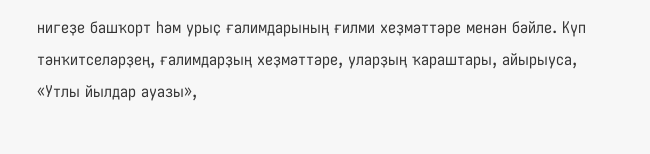нигеҙе башҡорт һәм урыҫ ғалимдарының ғилми хеҙмәттәре менән бәйле. Күп тәнҡитселәрҙең, ғалимдарҙың хеҙмәттәре, уларҙың ҡараштары, айырыуса, «Утлы йылдар ауазы»,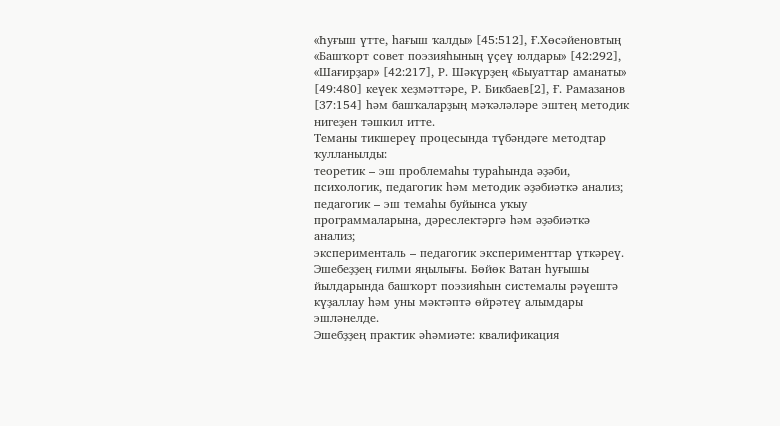«Һуғыш үтте, һағыш ҡалды» [45:512], Ғ.Хөсәйеновтың «Башҡорт совет поэзияһының үҫеү юлдары» [42:292], «Шағирҙар» [42:217], Р. Шәкүрҙең «Быуаттар аманаты» [49:480] кеүек хеҙмәттәре, Р. Бикбаев[2], Ғ. Рамазанов [37:154] һәм башҡаларҙың мәҡәләләре эштең методик нигеҙен тәшкил итте.
Теманы тикшереү процесында түбәндәге методтар ҡулланылды:
теоретик – эш проблемаһы тураһында әҙәби, психологик, педагогик һәм методик әҙәбиәткә анализ;
педагогик – эш темаһы буйынса уҡыу программаларына, дәреслектәргә һәм әҙәбиәткә анализ;
эксперименталь – педагогик эксперименттар үткәреү.
Эшебеҙҙең ғилми яңылығы. Бөйөк Ватан һуғышы йылдарында башҡорт поэзияһын системалы рәүештә күҙаллау һәм уны мәктәптә өйрәтеү алымдары эшләнелде.
Эшебҙҙең практик әһәмиәте: квалификация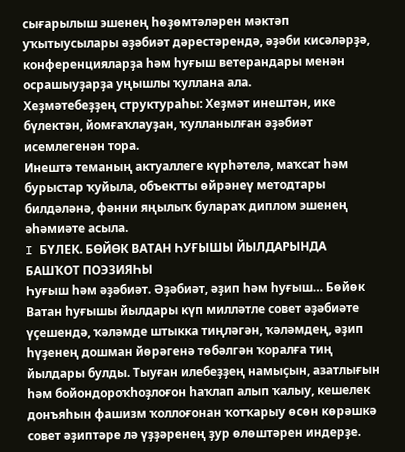сығарылыш эшенең һөҙөмтәләрен мәктәп уҡытыусылары әҙәбиәт дәрестәрендә, әҙәби кисәләрҙә, конференцияларҙа һәм һуғыш ветерандары менән осрашыуҙарҙа уңышлы ҡуллана ала.
Хеҙмәтебеҙҙең структураһы: Хеҙмәт инештән, ике бүлектән, йомғаҡлауҙан, ҡулланылған әҙәбиәт исемлегенән тора.
Инештә теманың актуаллеге күрһәтелә, маҡсат һәм бурыстар ҡуйыла, объектты өйрәнеү методтары билдәләнә, фәнни яңылыҡ булараҡ диплом эшенең әһәмиәте асыла.
I БҮЛЕК. БӨЙӨК ВАТАН ҺУҒЫШЫ ЙЫЛДАРЫНДА БАШҠОТ ПОЭЗИЯҺЫ
Һуғыш һәм әҙәбиәт. Әҙәбиәт, әҙип һәм һуғыш… Бөйөк Ватан һуғышы йылдары күп милләтле совет әҙәбиәте үҫешендә, ҡәләмде штыкка тиңләгән, ҡәләмдең, әҙип һүҙенең дошман йөрәгенә төбәлгән ҡоралға тиң йылдары булды. Тыуған илебеҙҙең намыҫын, азатлығын һәм бойондороҡһоҙлоғон һаҡлап алып ҡалыу, кешелек донъяһын фашизм ҡоллоғонан ҡотҡарыу өсөн көрәшкә совет әҙиптәре лә үҙҙәренең ҙур өлөштәрен индерҙе.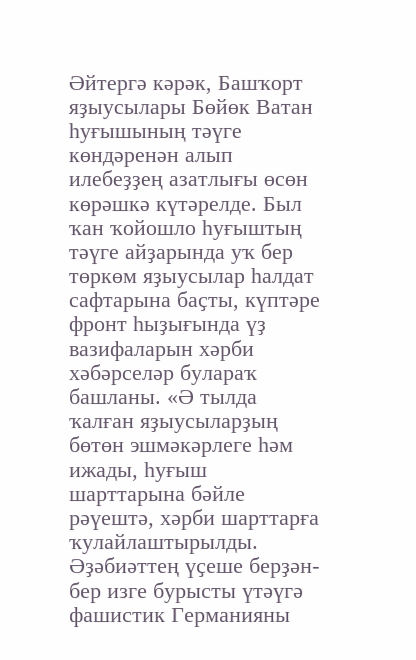Әйтергә кәрәк, Башҡорт яҙыусылары Бөйөк Ватан һуғышының тәүге көндәренән алып илебеҙҙең азатлығы өсөн көрәшкә күтәрелде. Был ҡан ҡойошло һуғыштың тәүге айҙарында уҡ бер төркөм яҙыусылар һалдат сафтарына баҫты, күптәре фронт һыҙығында үҙ вазифаларын хәрби хәбәрселәр булараҡ башланы. «Ә тылда ҡалған яҙыусыларҙың бөтөн эшмәкәрлеге һәм ижады, һуғыш шарттарына бәйле рәүештә, хәрби шарттарға ҡулайлаштырылды. Әҙәбиәттең үҫеше берҙән-бер изге бурысты үтәүгә фашистик Германияны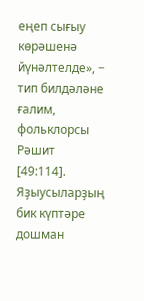еңеп сығыу көрәшенә йүнәлтелде», − тип билдәләне ғалим, фольклорсы Рәшит [49:114].
Яҙыусыларҙың бик күптәре дошман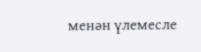менән үлемесле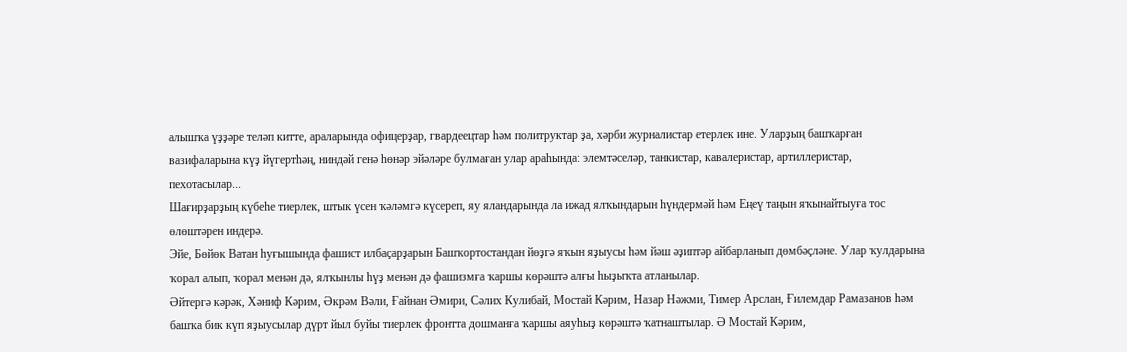алышҡа үҙҙәре теләп китте, араларында офицерҙар, гвардеецтар һәм политруктар ҙа, хәрби журналистар етерлек ине. Уларҙың башҡарған вазифаларына күҙ йүгертһәң, ниндәй генә һөнәр эйәләре булмаған улар араһында: элемтәселәр, танкистар, кавалеристар, артиллеристар, пехотасылар...
Шағирҙарҙың күбеһе тиерлек, штык үсен ҡәләмгә күсереп, яу яландарында ла ижад ялҡындарын һүндермәй һәм Еңеү таңын яҡынайтыуға тос өлөштәрен индерә.
Эйе, Бөйөк Ватан һуғышында фашист илбаҫарҙарын Башҡортостандан йөҙгә яҡын яҙыусы һәм йәш әҙиптәр айбарланып дөмбәҫләне. Улар ҡулдарына ҡорал алып, ҡорал менән дә, ялҡынлы һүҙ менән дә фашизмға ҡаршы көрәштә алғы һыҙыҡта атланылар.
Әйтергә кәрәк, Хәниф Кәрим, Әкрәм Вәли, Ғайнан Әмири, Сәлих Кулибай, Мостай Кәрим, Назар Нәжми, Тимер Арслан, Ғилемдар Рамазанов һәм башҡа бик күп яҙыусылар дүрт йыл буйы тиерлек фронтта дошманға ҡаршы аяуһыҙ көрәштә ҡатнаштылар. Ә Мостай Кәрим,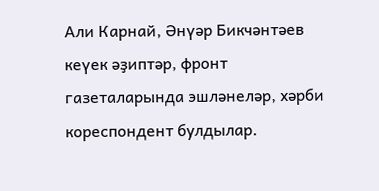Али Карнай, Әнүәр Бикчәнтәев кеүек әҙиптәр, фронт газеталарында эшләнеләр, хәрби кореспондент булдылар.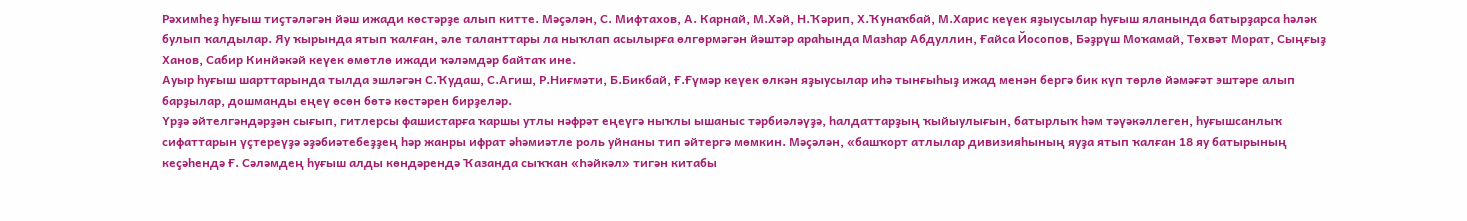Рәхимһеҙ һуғыш тиҫтәләгән йәш ижади көстәрҙе алып китте. Мәҫәлән, С. Мифтахов, А. Карнай, М.Хәй, Н.Ҡәрип, Х.Ҡунаҡбай, М.Харис кеүек яҙыусылар һуғыш яланында батырҙарса һәләк булып ҡалдылар. Яу ҡырында ятып ҡалған, әле таланттары ла ныҡлап асылырға өлгөрмәгән йәштәр араһында Мазһар Абдуллин, Ғайса Йосопов, Бәҙрүш Моҡамай, Төхвәт Морат, Сыңғыҙ Ханов, Сабир Кинйәкәй кеүек өмөтлө ижади ҡәләмдәр байтаҡ ине.
Ауыр һуғыш шарттарында тылда эшләгән С.Ҡудаш, С.Агиш, Р.Ниғмәти, Б.Бикбай, Ғ.Ғүмәр кеүек өлкән яҙыусылар иһә тынғыһыҙ ижад менән бергә бик күп төрлө йәмәғәт эштәре алып барҙылар, дошманды еңеү өсөн бөтә көстәрен бирҙеләр.
Үрҙә әйтелгәндәрҙән сығып, гитлерсы фашистарға ҡаршы утлы нәфрәт еңеүгә ныҡлы ышаныс тәрбиәләүҙә, һалдаттарҙың ҡыйыулығын, батырлыҡ һәм тәүәкәллеген, һуғышсанлыҡ сифаттарын үҫтереүҙә әҙәбиәтебеҙҙең һәр жанры ифрат әһәмиәтле роль уйнаны тип әйтергә мөмкин. Мәҫәлән, «башҡорт атлылар дивизияһының яуҙа ятып ҡалған 18 яу батырының кеҫәһендә Ғ. Сәләмдең һуғыш алды көндәрендә Ҡазанда сыҡҡан «Һәйкәл» тигән китабы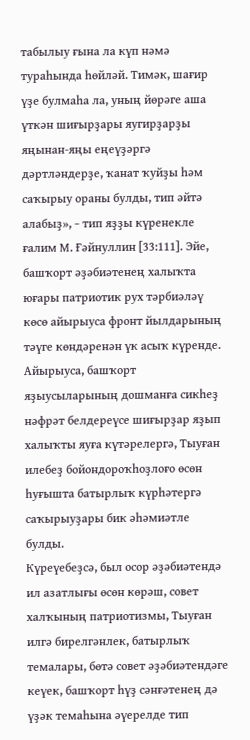табылыу ғына ла күп нәмә тураһында һөйләй. Тимәк, шағир үҙе булмаһа ла, уның йөрәге аша үткән шиғырҙары яугирҙарҙы яңынан-яңы еңеүҙәргә дәртләндерҙе, ҡанат ҡуйҙы һәм саҡырыу ораны булды, тип әйтә алабыҙ», − тип яҙҙы күренекле ғалим М. Ғәйнуллин [33:111]. Эйе, башҡорт әҙәбиәтенең халыҡта юғары патриотик рух тәрбиәләү көсө айырыуса фронт йылдарының тәүге көндәренән үк асыҡ күренде. Айырыуса, башҡорт яҙыусыларының дошманға сикһеҙ нәфрәт белдереүсе шиғырҙар яҙып халыҡты яуға күтәрелергә, Тыуған илебеҙ бойондороҡһоҙлоғо өсөн һуғышта батырлыҡ күрһәтергә саҡырыуҙары бик әһәмиәтле булды.
Күреүебеҙсә, был осор әҙәбиәтендә ил азатлығы өсөн көрәш, совет халҡының патриотизмы, Тыуған илгә бирелгәнлек, батырлыҡ темалары, бөтә совет әҙәбиәтендәге кеүек, башҡорт һүҙ сәнғәтенең дә үҙәк темаһына әүерелде тип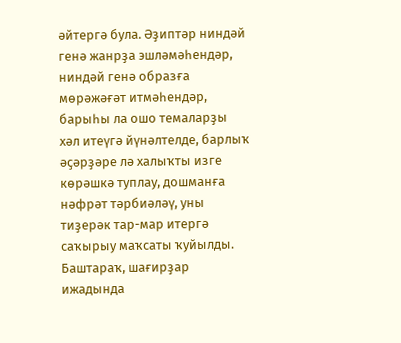әйтергә була. Әҙиптәр ниндәй генә жанрҙа эшләмәһендәр, ниндәй генә образға мөрәжәғәт итмәһендәр, барыһы ла ошо темаларҙы хәл итеүгә йүнәлтелде, барлыҡ әҫәрҙәре лә халыҡты изге көрәшкә туплау, дошманға нәфрәт тәрбиәләү, уны тиҙерәк тар-мар итергә саҡырыу маҡсаты ҡуйылды.
Баштараҡ, шағирҙар ижадында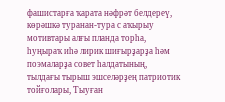фашистарға ҡарата нәфрәт белдереү, көрәшкә туранан-тура с аҡырыу мотивтары алғы планда торһа, һуңыраҡ иһә лирик шиғырҙарҙа һәм поэмаларҙа совет һалдатының, тылдағы тырыш эшселәрҙең патриотик тойғолары, Тыуған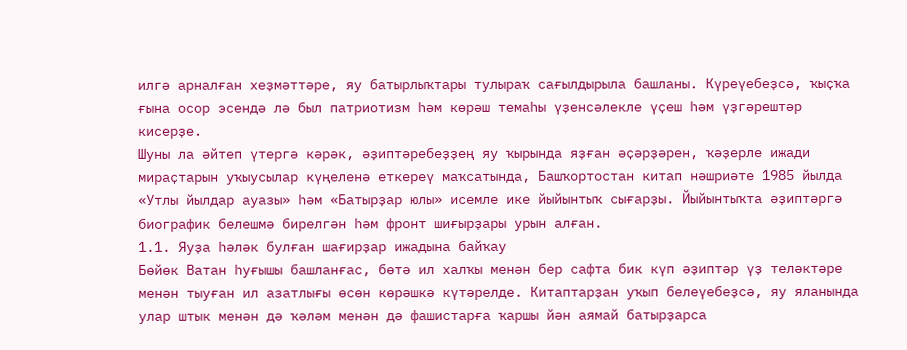илгә арналған хеҙмәттәре, яу батырлыҡтары тулыраҡ сағылдырыла башланы. Күреүебеҙсә, ҡыҫҡа ғына осор эсендә лә был патриотизм һәм көрәш темаһы үҙенсәлекле үҫеш һәм үҙгәрештәр кисерҙе.
Шуны ла әйтеп үтергә кәрәк, әҙиптәребеҙҙең яу ҡырында яҙған әҫәрҙәрен, ҡәҙерле ижади мираҫтарын уҡыусылар күңеленә еткереү маҡсатында, Башҡортостан китап нәшриәте 1985 йылда «Утлы йылдар ауазы» һәм «Батырҙар юлы» исемле ике йыйынтыҡ сығарҙы. Йыйынтыҡта әҙиптәргә биографик белешмә бирелгән һәм фронт шиғырҙары урын алған.
1.1. Яуҙа һәләк булған шағирҙар ижадына байҡау
Бөйөк Ватан һуғышы башланғас, бөтә ил халҡы менән бер сафта бик күп әҙиптәр үҙ теләктәре менән тыуған ил азатлығы өсөн көрәшкә күтәрелде. Китаптарҙан уҡып белеүебеҙсә, яу яланында улар штык менән дә ҡәләм менән дә фашистарға ҡаршы йән аямай батырҙарса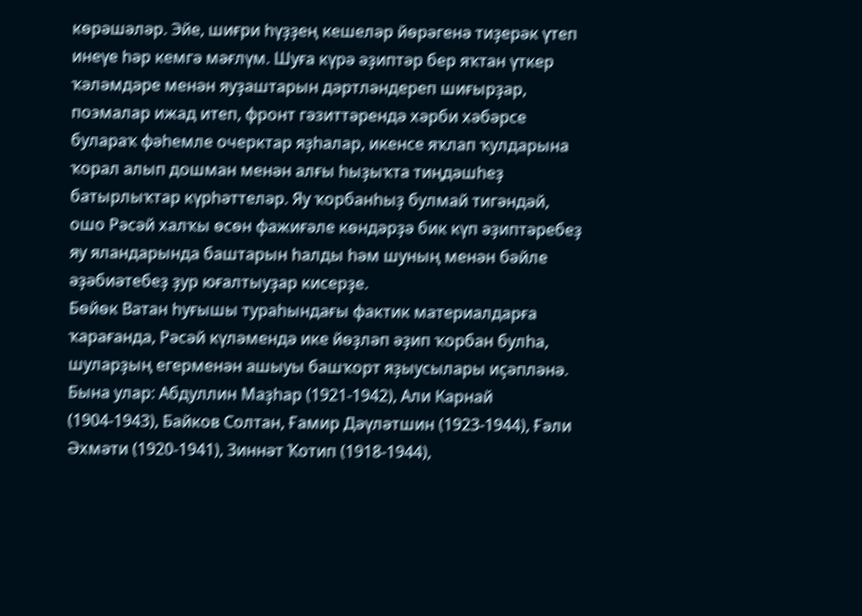көрәшәләр. Эйе, шиғри һүҙҙең кешеләр йөрәгенә тиҙерәк үтеп инеүе һәр кемгә мәғлүм. Шуға күрә әҙиптәр бер яҡтан үткер ҡәләмдәре менән яуҙаштарын дәртләндереп шиғырҙар, поэмалар ижад итеп, фронт гәзиттәрендә хәрби хәбәрсе булараҡ фәһемле очерктар яҙһалар, икенсе яҡлап ҡулдарына ҡорал алып дошман менән алғы һыҙыҡта тиңдәшһеҙ батырлыҡтар күрһәттеләр. Яу ҡорбанһыҙ булмай тигәндәй, ошо Рәсәй халҡы өсөн фажиғәле көндәрҙә бик күп әҙиптәребеҙ яу яландарында баштарын һалды һәм шуның менән бәйле әҙәбиәтебеҙ ҙур юғалтыуҙар кисерҙе.
Бөйөк Ватан һуғышы тураһындағы фактик материалдарға ҡарағанда, Рәсәй күләмендә ике йөҙләп әҙип ҡорбан булһа, шуларҙың егерменән ашыуы башҡорт яҙыусылары иҫәпләнә. Бына улар: Абдуллин Маҙһар (1921-1942), Али Карнай (1904-1943), Байков Солтан, Ғамир Дәүләтшин (1923-1944), Ғәли Әхмәти (1920-1941), Зиннәт Ҡотип (1918-1944),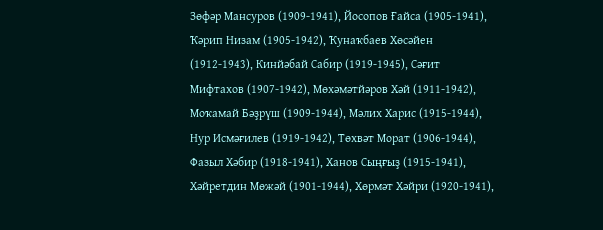Зөфәр Мансуров (1909-1941), Йосопов Ғайса (1905-1941), Ҡәрип Низам (1905-1942), Ҡунаҡбаев Хөсәйен (1912-1943), Кинйәбай Сабир (1919-1945), Сәғит Мифтахов (1907-1942), Мөхәмәтйәров Хәй (1911-1942), Моҡамай Бәҙрүш (1909-1944), Мәлих Харис (1915-1944), Нур Исмәғилев (1919-1942), Төхвәт Морат (1906-1944), Фазыл Хәбир (1918-1941), Ханов Сыңғыҙ (1915-1941), Хәйретдин Мөжәй (1901-1944), Хөрмәт Хәйри (1920-1941),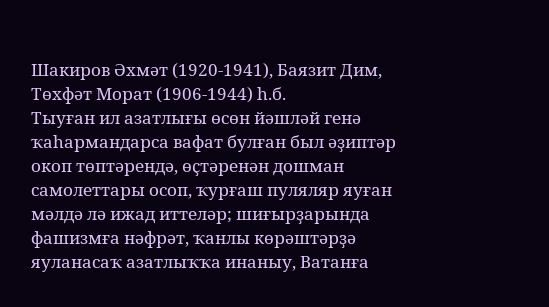Шакиров Әхмәт (1920-1941), Баязит Дим, Төхфәт Морат (1906-1944) һ.б.
Тыуған ил азатлығы өсөн йәшләй генә ҡаһармандарса вафат булған был әҙиптәр окоп төптәрендә, өҫтәренән дошман самолеттары осоп, ҡурғаш пуляляр яуған мәлдә лә ижад иттеләр; шиғырҙарында фашизмға нәфрәт, ҡанлы көрәштәрҙә яуланасаҡ азатлыҡҡа инаныу, Ватанға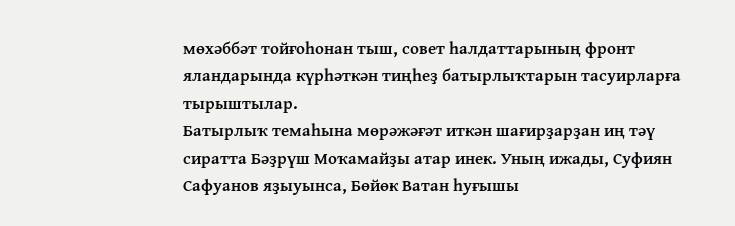мөхәббәт тойғоһонан тыш, совет һалдаттарының фронт яландарында күрһәткән тиңһеҙ батырлыҡтарын тасуирларға тырыштылар.
Батырлыҡ темаһына мөрәжәғәт иткән шағирҙарҙан иң тәү сиратта Бәҙрүш Моҡамайҙы атар инек. Уның ижады, Суфиян Сафуанов яҙыуынса, Бөйөк Ватан һуғышы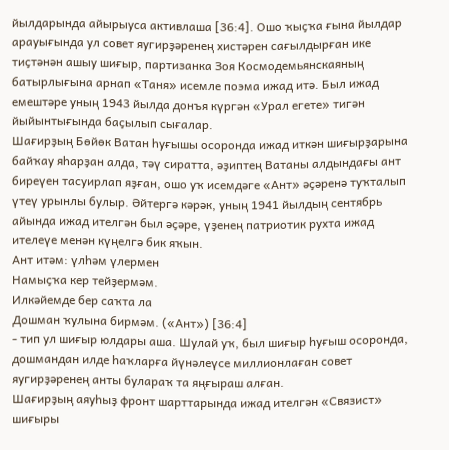йылдарында айырыуса активлаша [36:4]. Ошо ҡыҫҡа ғына йылдар арауығында ул совет яугирҙәренең хистәрен сағылдырған ике тиҫтәнән ашыу шиғыр, партизанка Зоя Космодемьянскаяның батырлығына арнап «Таня» исемле поэма ижад итә. Был ижад емештәре уның 1943 йылда донъя күргән «Урал егете» тигән йыйынтығында баҫылып сығалар.
Шағирҙың Бөйөк Ватан һуғышы осоронда ижад иткән шиғырҙарына байҡау яһарҙан алда, тәү сиратта, әҙиптең Ватаны алдындағы ант биреүен тасуирлап яҙған, ошо уҡ исемдәге «Ант» әҫәренә туҡталып үтеү урынлы булыр. Әйтергә кәрәк, уның 1941 йылдың сентябрь айында ижад ителгән был әҫәре, үҙенең патриотик рухта ижад ителеүе менән күңелгә бик яҡын.
Ант итәм: үлһәм үлермен
Намыҫҡа кер тейҙермәм.
Илкәйемде бер саҡта ла
Дошман ҡулына бирмәм. («Ант») [36:4]
- тип ул шиғыр юлдары аша. Шулай уҡ, был шиғыр һуғыш осоронда, дошмандан илде һаҡларға йүнәлеүсе миллионлаған совет яугирҙәренең анты булараҡ та яңғыраш алған.
Шағирҙың аяуһыҙ фронт шарттарында ижад ителгән «Связист» шиғыры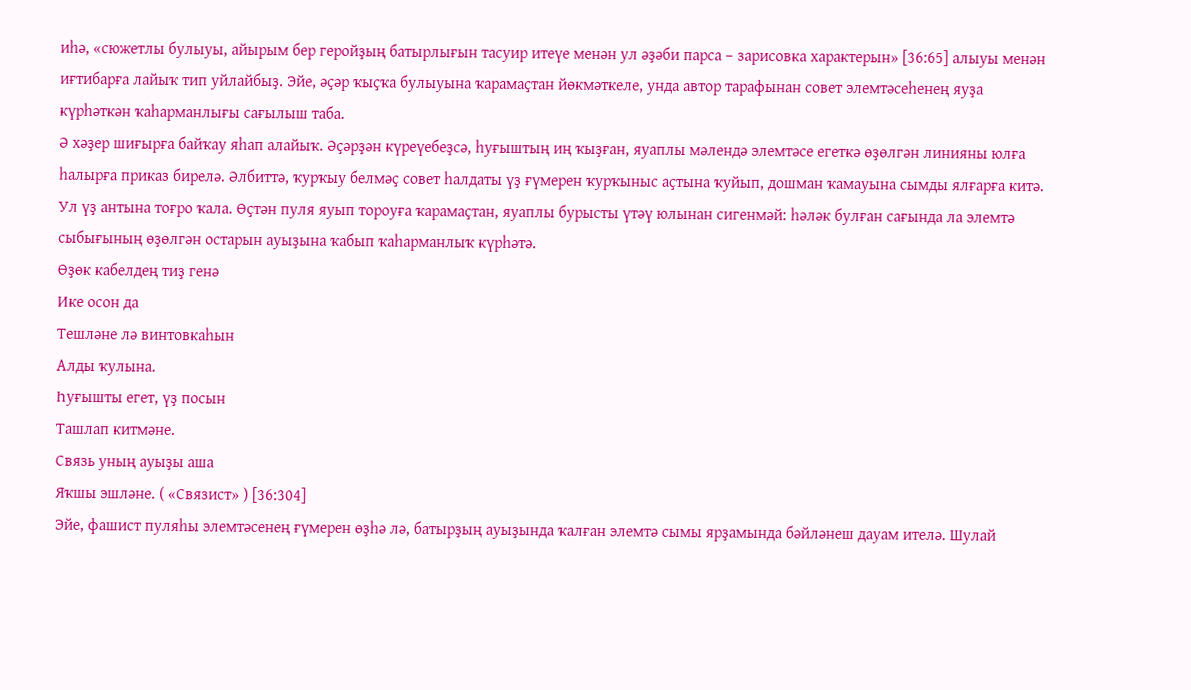иһә, «сюжетлы булыуы, айырым бер геройҙың батырлығын тасуир итеүе менән ул әҙәби парса – зарисовка характерын» [36:65] алыуы менән иғтибарға лайыҡ тип уйлайбыҙ. Эйе, әҫәр ҡыҫҡа булыуына ҡарамаҫтан йөкмәткеле, унда автор тарафынан совет элемтәсеһенең яуҙа күрһәткән ҡаһарманлығы сағылыш таба.
Ә хәҙер шиғырға байҡау яһап алайыҡ. Әҫәрҙән күреүебеҙсә, һуғыштың иң ҡыҙған, яуаплы мәлендә элемтәсе егеткә өҙөлгән линияны юлға һалырға приказ бирелә. Әлбиттә, ҡурҡыу белмәҫ совет һалдаты үҙ ғүмерен ҡурҡыныс аҫтына ҡуйып, дошман ҡамауына сымды ялғарға китә. Ул үҙ антына тоғро ҡала. Өҫтән пуля яуып тороуға ҡарамаҫтан, яуаплы бурысты үтәү юлынан сигенмәй: һәләк булған сағында ла элемтә сыбығының өҙөлгән остарын ауыҙына ҡабып ҡаһарманлыҡ күрһәтә.
Өҙөк кабелдең тиҙ генә
Ике осон да
Тешләне лә винтовкаһын
Алды ҡулына.
Һуғышты егет, үҙ посын
Ташлап китмәне.
Связь уның ауыҙы аша
Яҡшы эшләне. ( «Связист» ) [36:304]
Эйе, фашист пуляһы элемтәсенең ғүмерен өҙһә лә, батырҙың ауыҙында ҡалған элемтә сымы ярҙамында бәйләнеш дауам ителә. Шулай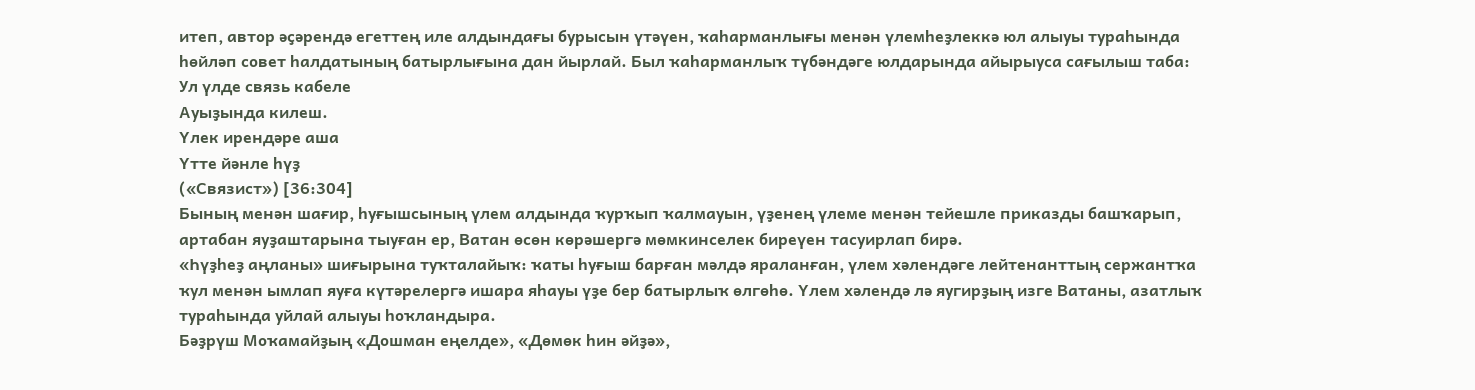итеп, автор әҫәрендә егеттең иле алдындағы бурысын үтәүен, ҡаһарманлығы менән үлемһеҙлеккә юл алыуы тураһында һөйләп совет һалдатының батырлығына дан йырлай. Был ҡаһарманлыҡ түбәндәге юлдарында айырыуса сағылыш таба:
Ул үлде связь кабеле
Ауыҙында килеш.
Үлек ирендәре аша
Үтте йәнле һүҙ
(«Связист») [36:304]
Бының менән шағир, һуғышсының үлем алдында ҡурҡып ҡалмауын, үҙенең үлеме менән тейешле приказды башҡарып, артабан яуҙаштарына тыуған ер, Ватан өсөн көрәшергә мөмкинселек биреүен тасуирлап бирә.
«Һүҙһеҙ аңланы» шиғырына туҡталайыҡ: ҡаты һуғыш барған мәлдә яраланған, үлем хәлендәге лейтенанттың сержантҡа ҡул менән ымлап яуға күтәрелергә ишара яһауы үҙе бер батырлыҡ өлгөһө. Үлем хәлендә лә яугирҙың изге Ватаны, азатлыҡ тураһында уйлай алыуы һоҡландыра.
Бәҙрүш Моҡамайҙың «Дошман еңелде», «Дөмөк һин әйҙә»,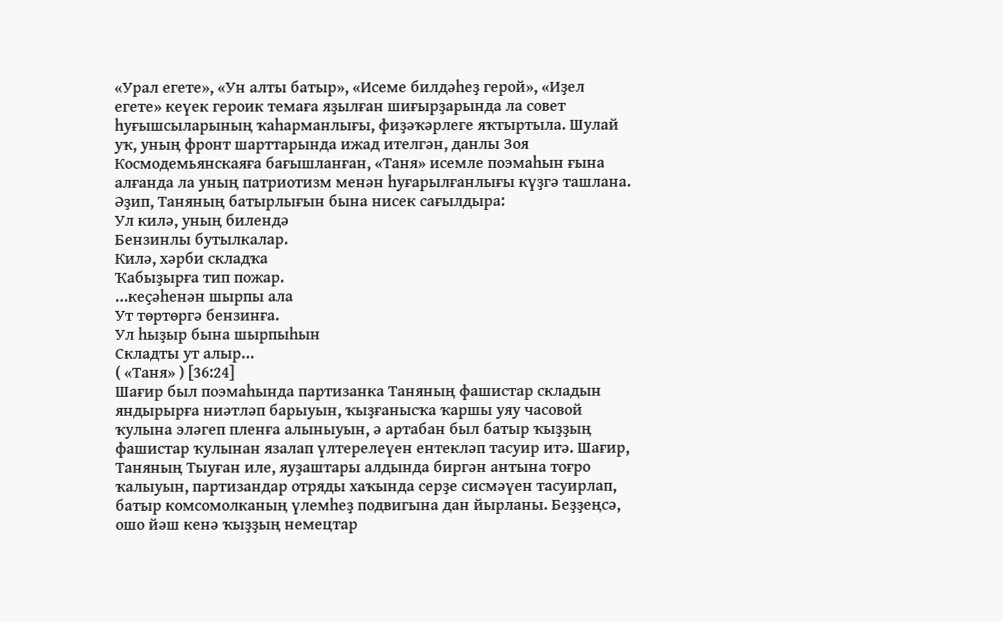«Урал егете», «Ун алты батыр», «Исеме билдәһеҙ герой», «Иҙел егете» кеүек героик темаға яҙылған шиғырҙарында ла совет һуғышсыларының ҡаһарманлығы, фиҙәҡәрлеге яҡтыртыла. Шулай уҡ, уның фронт шарттарында ижад ителгән, данлы Зоя Космодемьянскаяға бағышланған, «Таня» исемле поэмаһын ғына алғанда ла уның патриотизм менән һуғарылғанлығы күҙгә ташлана. Әҙип, Таняның батырлығын бына нисек сағылдыра:
Ул килә, уның билендә
Бензинлы бутылкалар.
Килә, хәрби складҡа
Ҡабыҙырға тип пожар.
…кеҫәһенән шырпы ала
Ут төртөргә бензинға.
Ул һыҙыр бына шырпыһын
Складты ут алыр…
( «Таня» ) [36:24]
Шағир был поэмаһында партизанка Таняның фашистар складын яндырырға ниәтләп барыуын, ҡыҙғанысҡа ҡаршы уяу часовой ҡулына эләгеп пленға алыныуын, ә артабан был батыр ҡыҙҙың фашистар ҡулынан язалап үлтерелеүен ентекләп тасуир итә. Шағир, Таняның Тыуған иле, яуҙаштары алдында биргән антына тоғро ҡалыуын, партизандар отряды хаҡында серҙе сисмәүен тасуирлап, батыр комсомолканың үлемһеҙ подвигына дан йырланы. Беҙҙеңсә, ошо йәш кенә ҡыҙҙың немецтар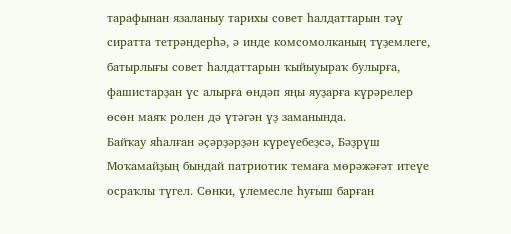тарафынан язаланыу тарихы совет һалдаттарын тәү сиратта тетрәндерһә, ә инде комсомолканың түҙемлеге, батырлығы совет һалдаттарын ҡыйыуыраҡ булырға, фашистарҙан үс алырға өндәп яңы яуҙарға күрәрелер өсөн маяҡ ролен дә үтәгән үҙ заманында.
Байҡау яһалған әҫәрҙәрҙән күреүебеҙсә, Бәҙрүш Моҡамайҙың бындай патриотик темаға мөрәжәғәт итеүе осраҡлы түгел. Сөнки, үлемесле һуғыш барған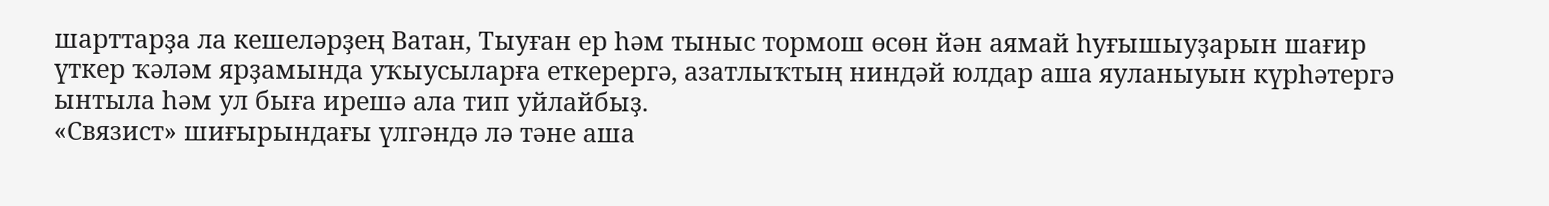шарттарҙа ла кешеләрҙең Ватан, Тыуған ер һәм тыныс тормош өсөн йән аямай һуғышыуҙарын шағир үткер ҡәләм ярҙамында уҡыусыларға еткерергә, азатлыҡтың ниндәй юлдар аша яуланыуын күрһәтергә ынтыла һәм ул быға ирешә ала тип уйлайбыҙ.
«Связист» шиғырындағы үлгәндә лә тәне аша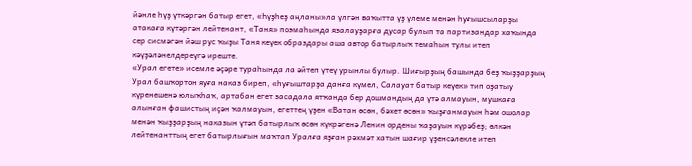йәнле һүҙ үткәргән батыр егет, «Һүҙһеҙ аңланы»ла үлгән ваҡытта үҙ үлеме менән һуғышсыларҙы атакаға күтәргән лейтенант, «Таня» поэмаһында язалауҙарға дусар булып та партизандар хаҡында сер сисмәгән йәш рус ҡыҙы Таня кеүек образдары аша автор батырлыҡ темаһын тулы итеп кәүҙәләнелдереүгә иреште.
«Урал егете» исемле әҫәре тураһында ла әйтеп үтеү урынлы булыр. Шиғырҙың башында беҙ ҡыҙҙарҙың Урал башҡортон яуға наказ биреп, «һуғыштарҙа данға күмел, Салауат батыр кеүек» тип оҙатыу күренешенә юлыҡһаҡ, артабан егет засадала ятҡанда бер дошмандың да үтә алмауын, мушкаға алынған фашистың иҫән ҡалмауын, егеттең үҙен «Ватан өсөн, бәхет өсөн» ҡыҙғанмауын һәм ошолар менән ҡыҙҙарҙың наказын үтәп батырлыҡ өсөн күкрәгенә Ленин ордены ҡаҙауын күрәбеҙ; өлкән лейтенанттың егет батырлығын маҡтап Уралға яҙған рәхмәт хатын шағир үҙенсәлекле итеп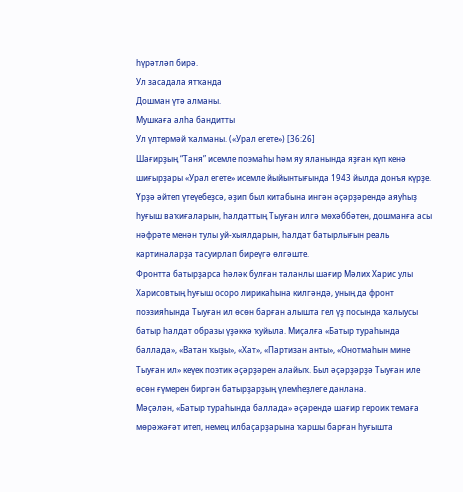һүрәтләп бирә.
Ул засадала ятҡанда
Дошман үтә алманы.
Мушкаға алһа бандитты
Ул үлтермәй ҡалманы. («Урал егете») [36:26]
Шағирҙың “Таня” исемле поэмаһы һәм яу яланында яҙған күп кенә шиғырҙары «Урал егете» исемле йыйынтығында 1943 йылда донъя күрҙе. Үрҙә әйтеп үтеүебеҙсә, әҙип был китабына ингән әҫәрҙәрендә аяуһыҙ һуғыш ваҡиғаларын, һалдаттың Тыуған илгә мөхәббәтен, дошманға асы нәфрәте менән тулы уй-хыялдарын, һалдат батырлығын реаль картиналарҙа тасуирлап биреүгә өлгәште.
Фронтта батырҙарса һәләк булған таланлы шағир Мәлих Харис улы Харисовтың һуғыш осоро лирикаһына килгәндә, уның да фронт поэзияһында Тыуған ил өсөн барған алышта гел үҙ посында ҡалыусы батыр һалдат образы үҙәккә ҡуйыла. Миҫалға «Батыр тураһында баллада», «Ватан ҡыҙы», «Хат», «Партизан анты», «Онотмаһын мине Тыуған ил» кеүек поэтик әҫәрҙәрен алайыҡ. Был әҫәрҙәрҙә Тыуған иле өсөн ғүмерен биргән батырҙарҙың үлемһеҙлеге данлана.
Мәҫәлән, «Батыр тураһында баллада» әҫәрендә шағир героик темаға мөрәжәғәт итеп, немец илбаҫарҙарына ҡаршы барған һуғышта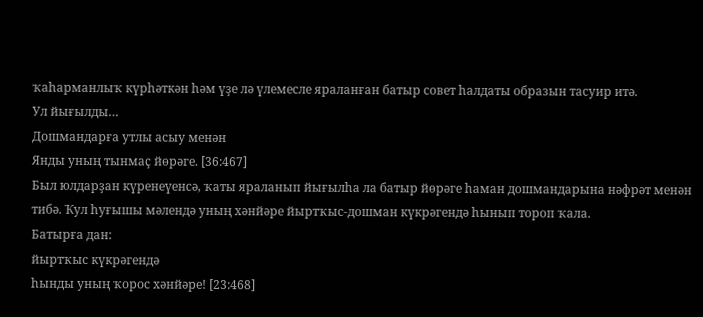ҡаһарманлыҡ күрһәткән һәм үҙе лә үлемесле яраланған батыр совет һалдаты образын тасуир итә.
Ул йығылды…
Дошмандарға утлы асыу менән
Янды уның тынмаҫ йөрәге. [36:467]
Был юлдарҙан күренеүенсә, ҡаты яраланып йығылһа ла батыр йөрәге һаман дошмандарына нәфрәт менән тибә. Ҡул һуғышы мәлендә уның хәнйәре йыртҡыс-дошман күкрәгендә һынып тороп ҡала.
Батырға дан:
йыртҡыс күкрәгендә
һынды уның ҡорос хәнйәре! [23:468]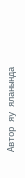Автор яу яланында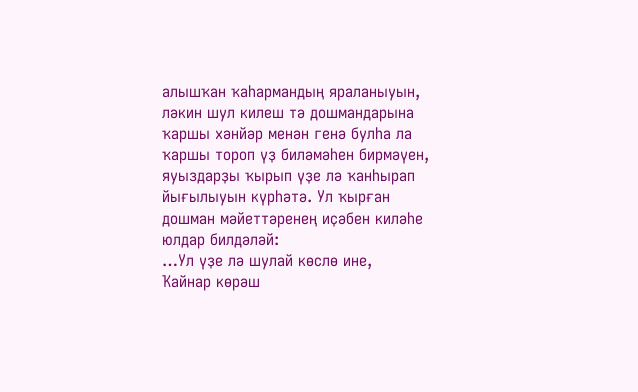алышҡан ҡаһармандың яраланыуын, ләкин шул килеш тә дошмандарына ҡаршы хәнйәр менән генә булһа ла ҡаршы тороп үҙ биләмәһен бирмәүен, яуыздарҙы ҡырып үҙе лә ҡанһырап йығылыуын күрһәтә. Ул ҡырған дошман мәйеттәренең иҫәбен киләһе юлдар билдәләй:
…Ул үҙе лә шулай көслө ине,
Ҡайнар көрәш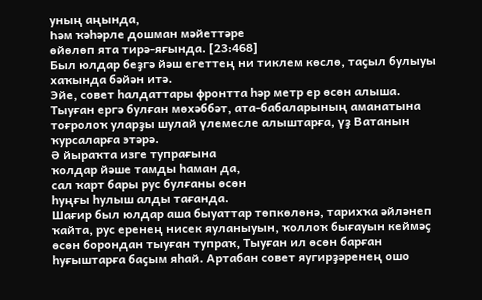уның аңында,
Һәм ҡәһәрле дошман мәйеттәре
өйөлөп ята тирә-яғында. [23:468]
Был юлдар беҙгә йәш егеттең ни тиклем көслө, таҫыл булыуы хаҡында бәйән итә.
Эйе, совет һалдаттары фронтта һәр метр ер өсөн алыша. Тыуған ергә булған мөхәббәт, ата-бабаларының аманатына тоғролоҡ уларҙы шулай үлемесле алыштарға, үҙ Ватанын ҡурсаларға этәрә.
Ә йыраҡта изге тупрағына
ҡолдар йәше тамды һаман да,
сал ҡарт бары рус булғаны өсөн
һуңғы һулыш алды тағанда.
Шағир был юлдар аша быуаттар төпкөлөнә, тарихҡа әйләнеп ҡайта, рус еренең нисек яуланыуын, ҡоллоҡ бығауын кеймәҫ өсөн борондан тыуған тупраҡ, Тыуған ил өсөн барған һуғыштарға баҫым яһай. Артабан совет яугирҙәренең ошо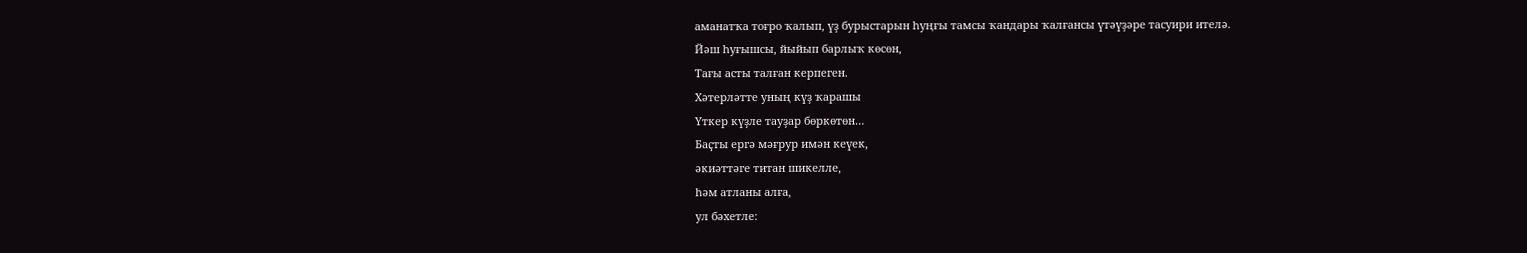аманатҡа тоғро ҡалып, үҙ бурыстарын һуңғы тамсы ҡандары ҡалғансы үтәүҙәре тасуири ителә.
Йәш һуғышсы, йыйып барлыҡ көсөн,
Тағы асты талған керпеген.
Хәтерләтте уның күҙ ҡарашы
Үткер күҙле тауҙар бөркөтөн…
Баҫты ергә мәғрур имән кеүек,
әкиәттәге титан шикелле,
һәм атланы алға,
ул бәхетле: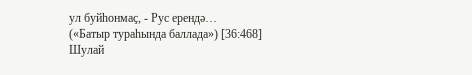ул буйһонмаҫ, - Рус ерендә…
(«Батыр тураһында баллада») [36:468]
Шулай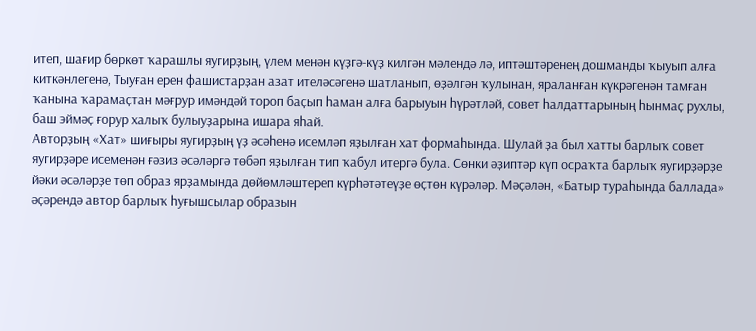итеп, шағир бөркөт ҡарашлы яугирҙың, үлем менән күҙгә-күҙ килгән мәлендә лә, иптәштәренең дошманды ҡыуып алға киткәнлегенә, Тыуған ерен фашистарҙан азат ителәсәгенә шатланып, өҙәлгән ҡулынан, яраланған күкрәгенән тамған ҡанына ҡарамаҫтан мәғрур имәндәй тороп баҫып һаман алға барыуын һүрәтләй, совет һалдаттарының һынмаҫ рухлы, баш эймәҫ ғорур халыҡ булыуҙарына ишара яһай.
Авторҙың «Хат» шиғыры яугирҙың үҙ әсәһенә исемләп яҙылған хат формаһында. Шулай ҙа был хатты барлыҡ совет яугирҙәре исеменән ғәзиз әсәләргә төбәп яҙылған тип ҡабул итергә була. Сөнки әҙиптәр күп осраҡта барлыҡ яугирҙәрҙе йәки әсәләрҙе төп образ ярҙамында дөйөмләштереп күрһәтәтеүҙе өҫтөн күрәләр. Мәҫәлән, «Батыр тураһында баллада» әҫәрендә автор барлыҡ һуғышсылар образын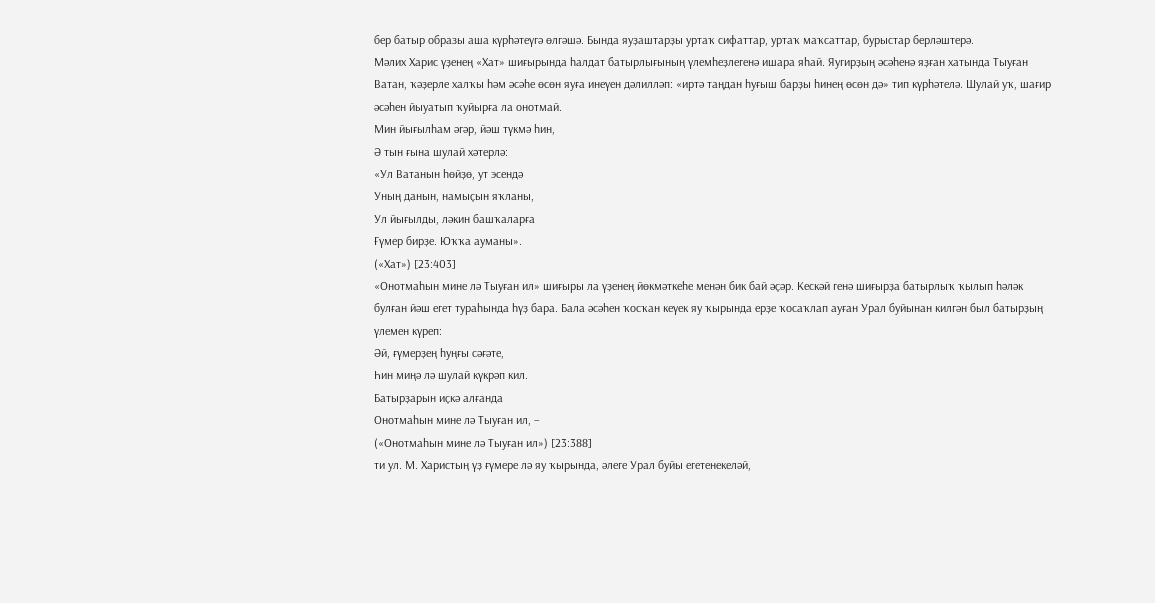бер батыр образы аша күрһәтеүгә өлгәшә. Бында яуҙаштарҙы уртаҡ сифаттар, уртаҡ маҡсаттар, бурыстар берләштерә.
Мәлих Харис үҙенең «Хат» шиғырында һалдат батырлығының үлемһеҙлегенә ишара яһай. Яугирҙың әсәһенә яҙған хатында Тыуған Ватан, ҡәҙерле халҡы һәм әсәһе өсөн яуға инеүен дәлилләп: «иртә таңдан һуғыш барҙы һинең өсөн дә» тип күрһәтелә. Шулай уҡ, шағир әсәһен йыуатып ҡуйырға ла онотмай.
Мин йығылһам әгәр, йәш түкмә һин,
Ә тын ғына шулай хәтерлә:
«Ул Ватанын һөйҙө, ут эсендә
Уның данын, намыҫын яҡланы,
Ул йығылды, ләкин башҡаларға
Ғүмер бирҙе. Юҡҡа ауманы».
(«Хат») [23:403]
«Онотмаһын мине лә Тыуған ил» шиғыры ла үҙенең йөкмәткеһе менән бик бай әҫәр. Кескәй генә шиғырҙа батырлыҡ ҡылып һәләк булған йәш егет тураһында һүҙ бара. Бала әсәһен ҡосҡан кеүек яу ҡырында ерҙе ҡосаҡлап ауған Урал буйынан килгән был батырҙың үлемен күреп:
Әй, ғүмерҙең һуңғы сәғәте,
Һин миңә лә шулай күкрәп кил.
Батырҙарын иҫкә алғанда
Онотмаһын мине лә Тыуған ил, –
(«Онотмаһын мине лә Тыуған ил») [23:388]
ти ул. М. Харистың үҙ ғүмере лә яу ҡырында, әлеге Урал буйы егетенекеләй,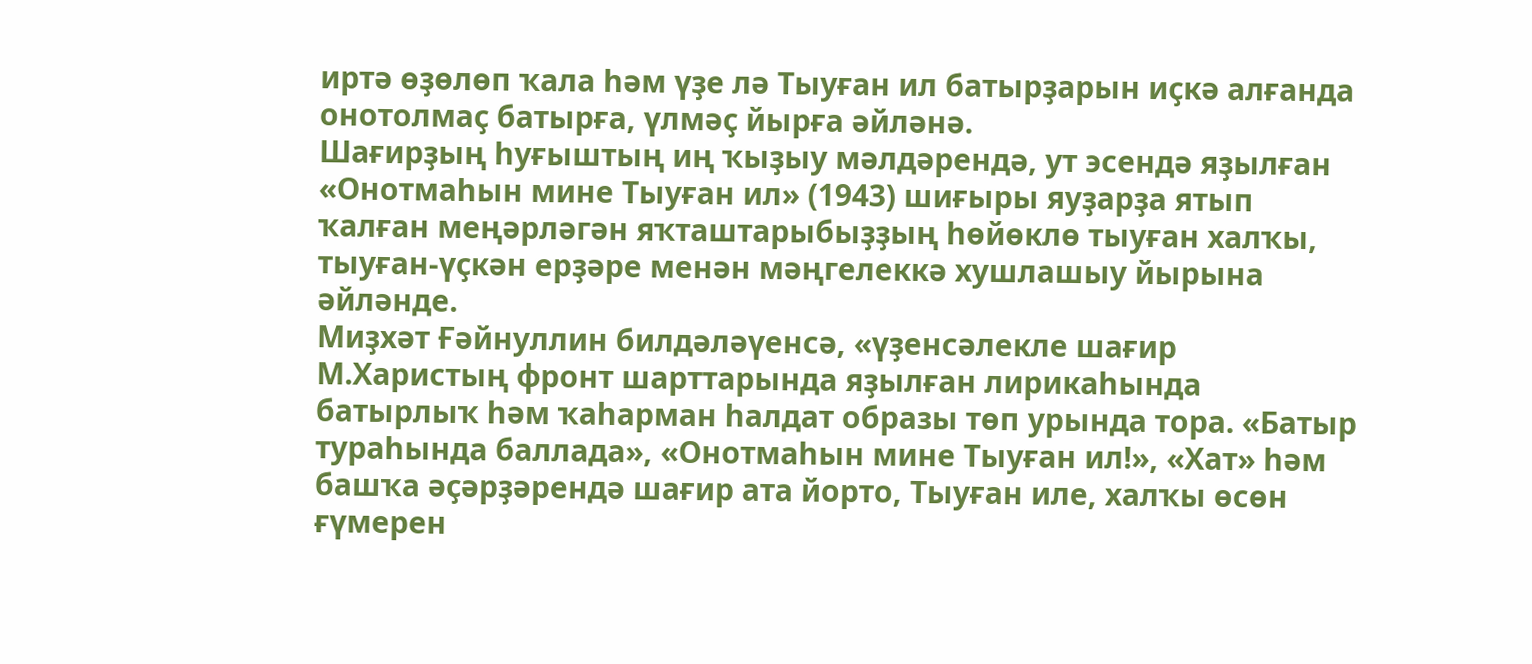иртә өҙөлөп ҡала һәм үҙе лә Тыуған ил батырҙарын иҫкә алғанда онотолмаҫ батырға, үлмәҫ йырға әйләнә.
Шағирҙың һуғыштың иң ҡыҙыу мәлдәрендә, ут эсендә яҙылған «Онотмаһын мине Тыуған ил» (1943) шиғыры яуҙарҙа ятып ҡалған меңәрләгән яҡташтарыбыҙҙың һөйөклө тыуған халҡы, тыуған-үҫкән ерҙәре менән мәңгелеккә хушлашыу йырына әйләнде.
Миҙхәт Ғәйнуллин билдәләүенсә, «үҙенсәлекле шағир М.Харистың фронт шарттарында яҙылған лирикаһында батырлыҡ һәм ҡаһарман һалдат образы төп урында тора. «Батыр тураһында баллада», «Онотмаһын мине Тыуған ил!», «Хат» һәм башҡа әҫәрҙәрендә шағир ата йорто, Тыуған иле, халҡы өсөн ғүмерен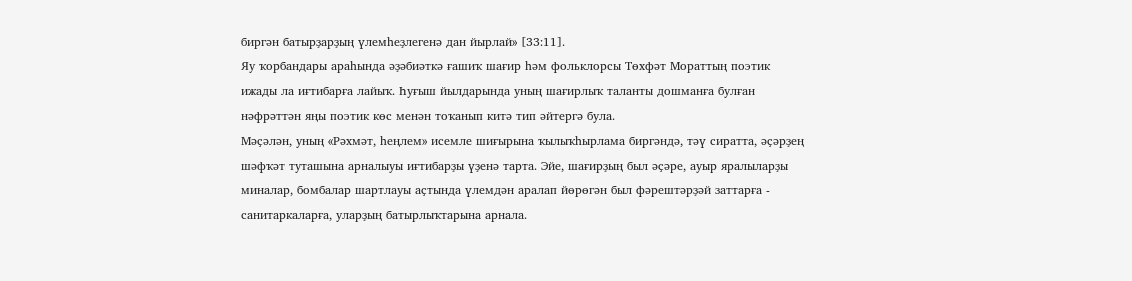биргән батырҙарҙың үлемһеҙлегенә дан йырлай» [33:11].
Яу ҡорбандары араһында әҙәбиәткә ғашиҡ шағир һәм фольклорсы Төхфәт Мораттың поэтик ижады ла иғтибарға лайыҡ. Һуғыш йылдарында уның шағирлыҡ таланты дошманға булған нәфрәттән яңы поэтик көс менән тоҡанып китә тип әйтергә була.
Мәҫәлән, уның «Рәхмәт, һеңлем» исемле шиғырына ҡылыҡһырлама биргәндә, тәү сиратта, әҫәрҙең шәфҡәт туташына арналыуы иғтибарҙы үҙенә тарта. Эйе, шағирҙың был әҫәре, ауыр яралыларҙы миналар, бомбалар шартлауы аҫтында үлемдән аралап йөрөгән был фәрештәрҙәй заттарға - санитаркаларға, уларҙың батырлыҡтарына арнала.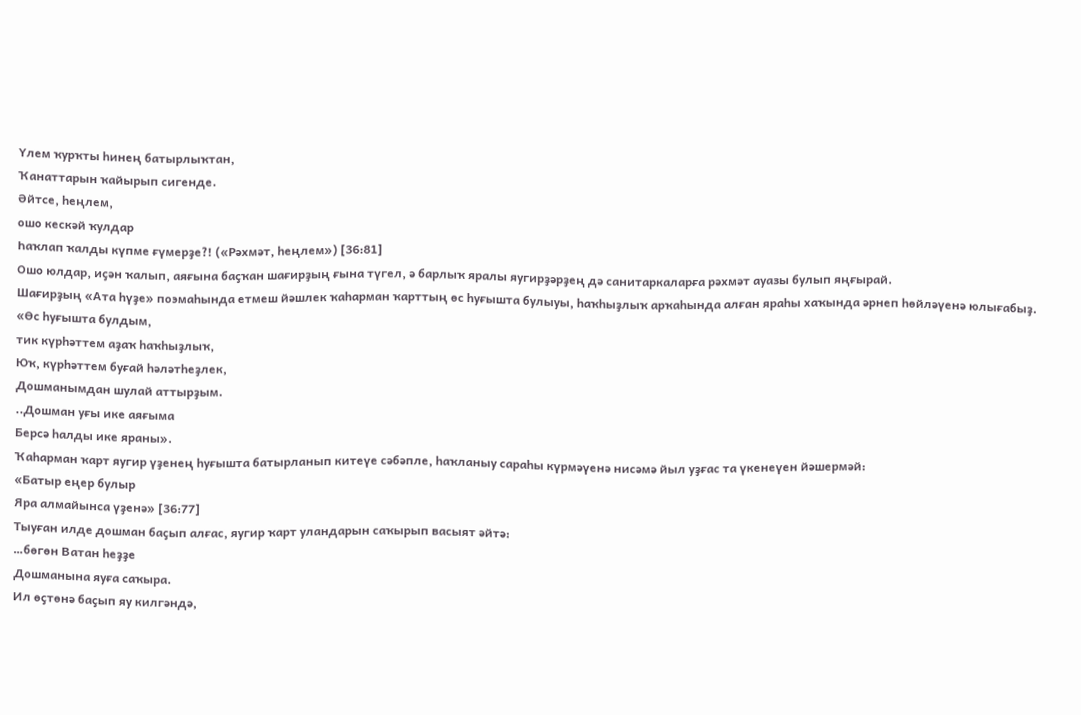Үлем ҡурҡты һинең батырлыҡтан,
Ҡанаттарын ҡайырып сигенде.
Әйтсе, һеңлем,
ошо кескәй ҡулдар
Һаҡлап ҡалды күпме ғүмерҙе?! («Рәхмәт, һеңлем») [36:81]
Ошо юлдар, иҫән ҡалып, аяғына баҫҡан шағирҙың ғына түгел, ә барлыҡ яралы яугирҙәрҙең дә санитаркаларға рәхмәт ауазы булып яңғырай.
Шағирҙың «Ата һүҙе» поэмаһында етмеш йәшлек ҡаһарман ҡарттың өс һуғышта булыуы, һаҡһыҙлыҡ арҡаһында алған яраһы хаҡында әрнеп һөйләүенә юлығабыҙ.
«Өс һуғышта булдым,
тик күрһәттем аҙаҡ һаҡһыҙлыҡ,
Юҡ, күрһәттем буғай һәләтһеҙлек,
Дошманымдан шулай аттырҙым.
..Дошман уғы ике аяғыма
Берсә һалды ике яраны».
Ҡаһарман ҡарт яугир үҙенең һуғышта батырланып китеүе сәбәпле, һаҡланыу сараһы күрмәүенә нисәмә йыл уҙғас та үкенеүен йәшермәй:
«Батыр еңер булыр
Яра алмайынса үҙенә» [36:77]
Тыуған илде дошман баҫып алғас, яугир ҡарт уландарын саҡырып васыят әйтә:
…бөгөн Ватан һеҙҙе
Дошманына яуға саҡыра.
Ил өҫтөнә баҫып яу килгәндә,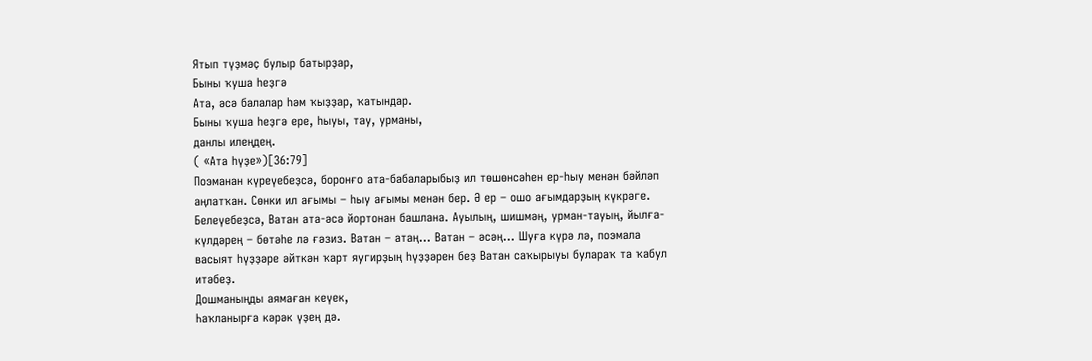Ятып түҙмәҫ булыр батырҙар,
Быны ҡуша һеҙгә
Ата, әсә балалар һәм ҡыҙҙар, ҡатындар.
Быны ҡуша һеҙгә ере, һыуы, тау, урманы,
данлы илеңдең.
( «Ата һүҙе»)[36:79]
Поэманан күреүебеҙсә, боронғо ата-бабаларыбыҙ ил төшөнсәһен ер-һыу менән бәйләп аңлатҡан. Сөнки ил ағымы – һыу ағымы менән бер. Ә ер – ошо ағымдарҙың күкрәге. Белеүебеҙсә, Ватан ата-әсә йортонан башлана. Ауылың, шишмәң, урман-тауың, йылға-күлдәрең – бөтәһе лә ғәзиз. Ватан – атаң… Ватан – әсәң… Шуға күрә лә, поэмала васыят һүҙҙәре әйткән ҡарт яугирҙың һүҙҙәрен беҙ Ватан саҡырыуы булараҡ та ҡабул итәбеҙ.
Дошманыңды аямаған кеүек,
Һаҡланырға кәрәк үҙең дә.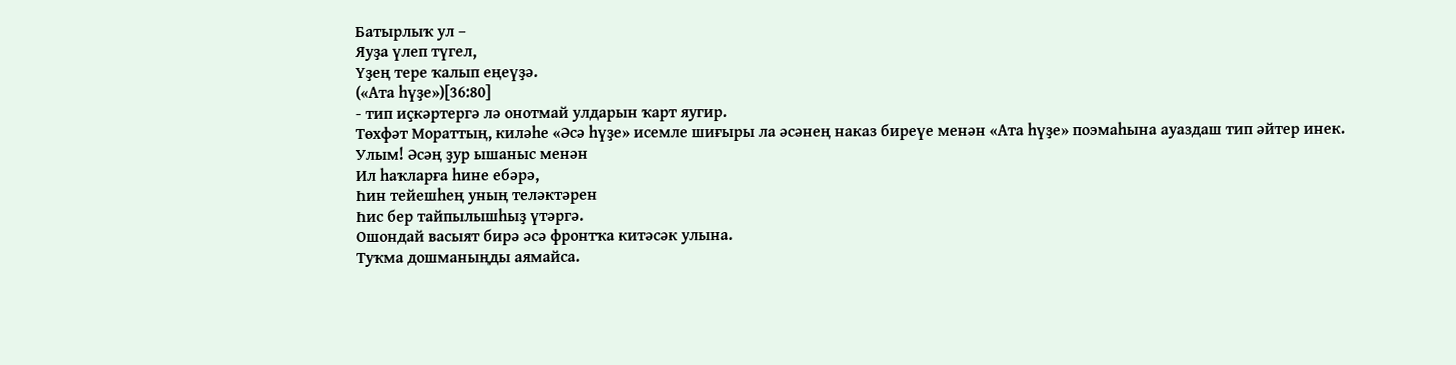Батырлыҡ ул –
Яуҙа үлеп түгел,
Үҙең тере ҡалып еңеүҙә.
(«Ата һүҙе»)[36:80]
- тип иҫкәртергә лә онотмай улдарын ҡарт яугир.
Төхфәт Мораттың, киләһе «Әсә һүҙе» исемле шиғыры ла әсәнең наказ биреүе менән «Ата һүҙе» поэмаһына ауаздаш тип әйтер инек.
Улым! Әсәң ҙур ышаныс менән
Ил һаҡларға һине ебәрә,
Һин тейешһең уның теләктәрен
Һис бер тайпылышһыҙ үтәргә.
Ошондай васыят бирә әсә фронтҡа китәсәк улына.
Туҡма дошманыңды аямайса.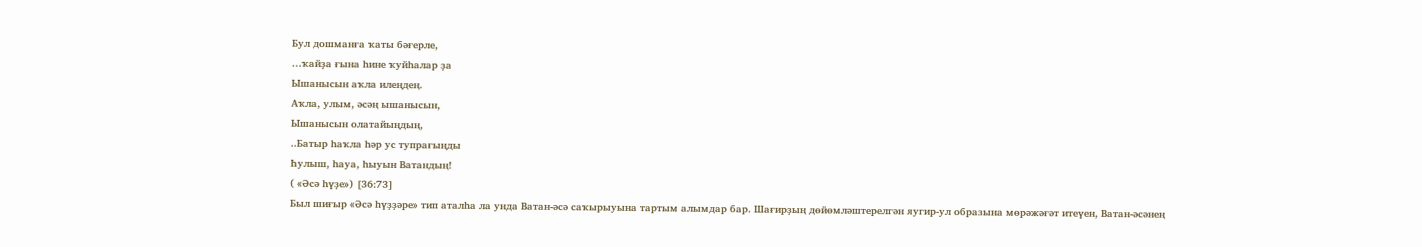Бул дошманға ҡаты бәғерле,
…ҡайҙа ғына һине ҡуйһалар ҙа
Ышанысын аҡла илеңдең.
Аҡла, улым, әсәң ышанысын,
Ышанысын олатайыңдың,
..Батыр һаҡла һәр ус тупрағыңды
Һулыш, һауа, һыуын Ватандың!
( «Әсә һүҙе») [36:73]
Был шиғыр «Әсә һүҙҙәре» тип аталһа ла унда Ватан-әсә саҡырыуына тартым алымдар бар. Шағирҙың дөйөмләштерелгән яугир-ул образына мөрәжәғәт итеүен, Ватан-әсәнең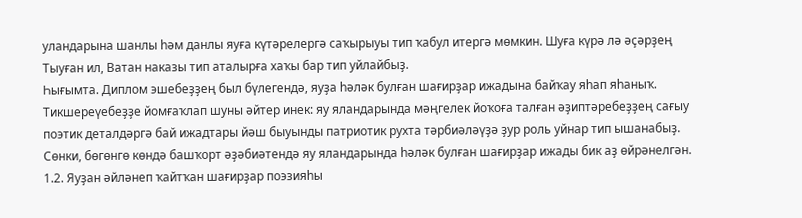уландарына шанлы һәм данлы яуға күтәрелергә саҡырыуы тип ҡабул итергә мөмкин. Шуға күрә лә әҫәрҙең Тыуған ил, Ватан наказы тип аталырға хаҡы бар тип уйлайбыҙ.
Һығымта. Диплом эшебеҙҙең был бүлегендә, яуҙа һәләк булған шағирҙар ижадына байҡау яһап яһаныҡ. Тикшереүебеҙҙе йомғаҡлап шуны әйтер инек: яу яландарында мәңгелек йоҡоға талған әҙиптәребеҙҙең сағыу поэтик деталдәргә бай ижадтары йәш быуынды патриотик рухта тәрбиәләүҙә ҙур роль уйнар тип ышанабыҙ. Сөнки, бөгөнгө көндә башҡорт әҙәбиәтендә яу яландарында һәләк булған шағирҙар ижады бик аҙ өйрәнелгән.
1.2. Яуҙан әйләнеп ҡайтҡан шағирҙар поэзияһы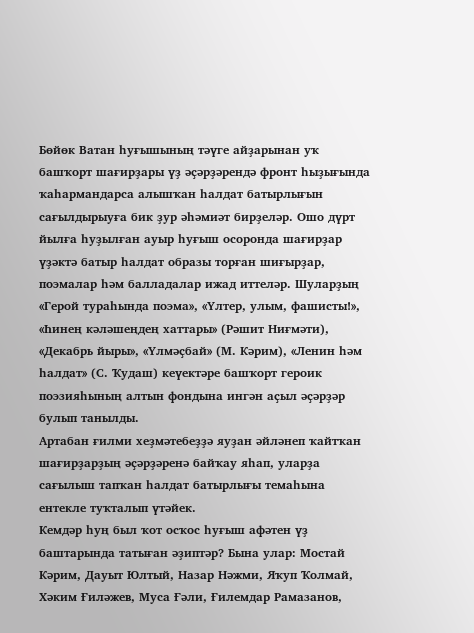Бөйөк Ватан һуғышының тәүге айҙарынан уҡ башҡорт шағирҙары үҙ әҫәрҙәрендә фронт һыҙығында ҡаһармандарса алышҡан һалдат батырлығын сағылдырыуға бик ҙур әһәмиәт бирҙеләр. Ошо дүрт йылға һуҙылған ауыр һуғыш осоронда шағирҙар үҙәктә батыр һалдат образы торған шиғырҙар, поэмалар һәм балладалар ижад иттеләр. Шуларҙың «Герой тураһында поэма», «Үлтер, улым, фашисты!», «Һинең кәләшеңдең хаттары» (Рәшит Ниғмәти), «Декабрь йыры», «Үлмәҫбай» (М. Кәрим), «Ленин һәм һалдат» (С. Ҡудаш) кеүектәре башҡорт героик поэзияһының алтын фондына ингән аҫыл әҫәрҙәр булып танылды.
Артабан ғилми хеҙмәтебеҙҙә яуҙан әйләнеп ҡайтҡан шағирҙарҙың әҫәрҙәренә байҡау яһап, уларҙа сағылыш тапҡан һалдат батырлығы темаһына ентекле туҡталып үтәйек.
Кемдәр һуң был ҡот осҡос һуғыш афәтен үҙ баштарында татыған әҙиптәр? Бына улар: Мостай Кәрим, Дауыт Юлтый, Назар Нәжми, Яҡуп Ҡолмай, Хәким Ғиләжев, Муса Ғәли, Ғилемдар Рамазанов,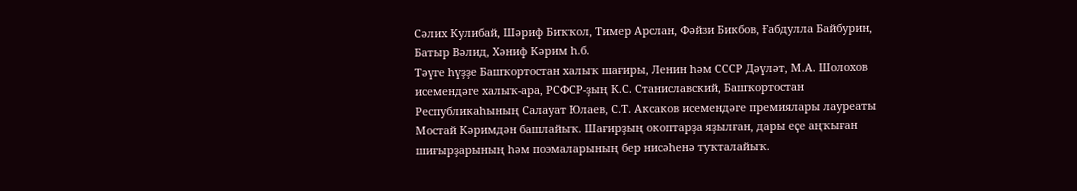Сәлих Кулибай, Шәриф Биҡҡол, Тимер Арслан, Фәйзи Бикбов, Ғабдулла Байбурин, Батыр Вәлид, Хәниф Кәрим һ.б.
Тәүге һүҙҙе Башҡортостан халыҡ шағиры, Ленин һәм СССР Дәүләт, М.А. Шолохов исемендәге халыҡ-ара, РСФСР-ҙың К.С. Станиславский, Башҡортостан Республикаһының Салауат Юлаев, С.Т. Аксаков исемендәге премиялары лауреаты Мостай Кәримдән башлайыҡ. Шағирҙың окоптарҙа яҙылған, дары еҫе аңҡыған шиғырҙарының һәм поэмаларының бер нисәһенә туҡталайыҡ.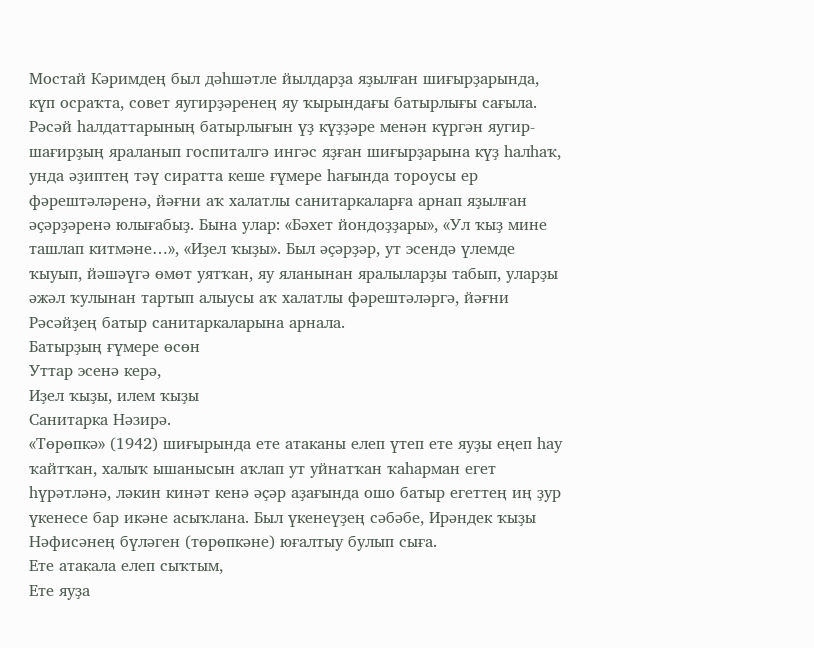Мостай Кәримдең был дәһшәтле йылдарҙа яҙылған шиғырҙарында, күп осраҡта, совет яугирҙәренең яу ҡырындағы батырлығы сағыла. Рәсәй һалдаттарының батырлығын үҙ күҙҙәре менән күргән яугир-шағирҙың яраланып госпиталгә ингәс яҙған шиғырҙарына күҙ һалһаҡ, унда әҙиптең тәү сиратта кеше ғүмере һағында тороусы ер фәрештәләренә, йәғни аҡ халатлы санитаркаларға арнап яҙылған әҫәрҙәренә юлығабыҙ. Бына улар: «Бәхет йондоҙҙары», «Ул ҡыҙ мине ташлап китмәне…», «Иҙел ҡыҙы». Был әҫәрҙәр, ут эсендә үлемде ҡыуып, йәшәүгә өмөт уятҡан, яу яланынан яралыларҙы табып, уларҙы әжәл ҡулынан тартып алыусы аҡ халатлы фәрештәләргә, йәғни Рәсәйҙең батыр санитаркаларына арнала.
Батырҙың ғүмере өсөн
Уттар эсенә керә,
Иҙел ҡыҙы, илем ҡыҙы
Санитарка Нәзирә.
«Төрөпкә» (1942) шиғырында ете атаканы елеп үтеп ете яуҙы еңеп һау ҡайтҡан, халыҡ ышанысын аҡлап ут уйнатҡан ҡаһарман егет һүрәтләнә, ләкин кинәт кенә әҫәр аҙағында ошо батыр егеттең иң ҙур үкенесе бар икәне асыҡлана. Был үкенеүҙең сәбәбе, Ирәндек ҡыҙы Нәфисәнең бүләген (төрөпкәне) юғалтыу булып сыға.
Ете атакала елеп сыҡтым,
Ете яуҙа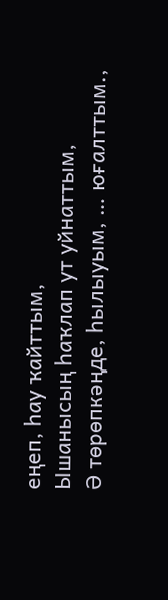еңеп, һау ҡайттым,
Ышанысың һаҡлап ут уйнаттым,
Ә төрөпкәңде, һылыуым, … юғалттым.,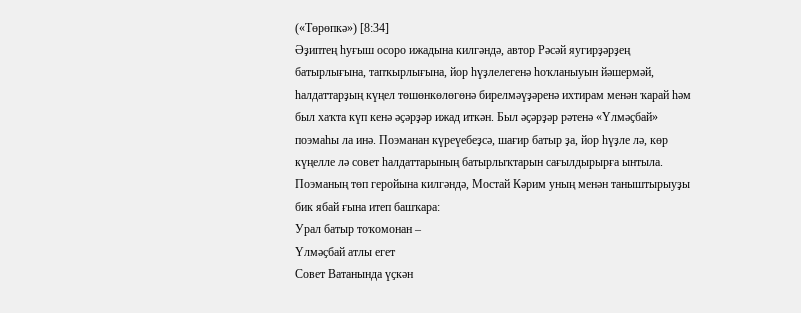(«Төрөпкә») [8:34]
Әҙиптең һуғыш осоро ижадына килгәндә, автор Рәсәй яугирҙәрҙең батырлығына, тапҡырлығына, йор һүҙлелегенә һоҡланыуын йәшермәй, һалдаттарҙың күңел төшөнкөлөгөнә бирелмәүҙәренә ихтирам менән ҡарай һәм был хаҡта күп кенә әҫәрҙәр ижад иткән. Был әҫәрҙәр рәтенә «Үлмәҫбай» поэмаһы ла инә. Поэманан күреүебеҙсә, шағир батыр ҙа, йор һүҙле лә, көр күңелле лә совет һалдаттарының батырлыҡтарын сағылдырырға ынтыла. Поэманың төп геройына килгәндә, Мостай Кәрим уның менән таныштырыуҙы бик ябай ғына итеп башҡара:
Урал батыр тоҡомонан –
Үлмәҫбай атлы егет
Совет Ватанында үҫкән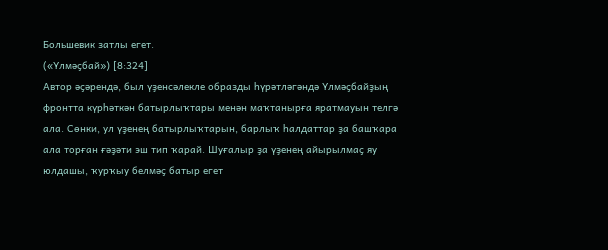Большевик затлы егет.
(«Үлмәҫбай») [8:324]
Автор әҫәрендә, был үҙенсәлекле образды һүрәтләгәндә Үлмәҫбайҙың фронтта күрһәткән батырлыҡтары менән маҡтанырға яратмауын телгә ала. Сөнки, ул үҙенең батырлыҡтарын, барлыҡ һалдаттар ҙа башҡара ала торған ғәҙәти эш тип ҡарай. Шуғалыр ҙа үҙенең айырылмаҫ яу юлдашы, ҡурҡыу белмәҫ батыр егет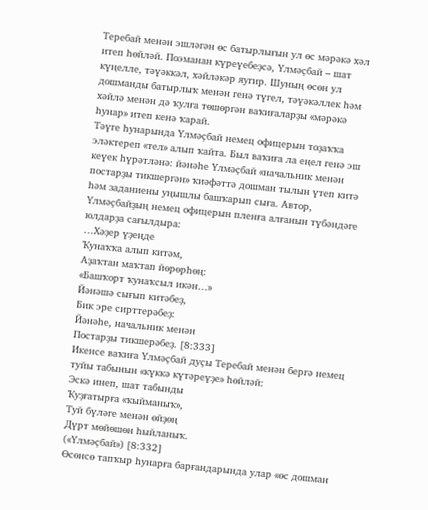Теребай менән эшләгән өс батырлығын ул өс мәрәкә хәл итеп һөйләй. Поэманан күреүебеҙсә, Үлмәҫбай – шат күңелле, тәүәккәл, хәйләкәр яугир. Шуның өсөн ул дошманды батырлыҡ менән генә түгел, тәүәкәллек һәм хәйлә менән дә ҡулға төшөргән ваҡиғаларҙы «мәрәкә һунар» итеп кенә ҡарай.
Тәүге һунарында Үлмәҫбай немец офицерын тоҙаҡҡа эләктереп «тел» алып ҡайта. Был ваҡиға ла еңел генә эш кеүек һүрәтләнә: йәнәһе Үлмәҫбай «начальник менән постарҙы тикшергән» ҡиәфәттә дошман тылын үтеп китә һәм заданиены уңышлы башҡарып сыға. Автор, Үлмәҫбайҙың немец офицерын пленға алғанын түбәндәге юлдарҙа сағылдыра:
…Хәҙер үҙеңде
Ҡунаҡҡа алып китәм,
Аҙаҡтан маҡтап йөрөрһөң:
«Башҡорт ҡунаҡсыл икән…»
Йәнәшә сығып китәбеҙ,
Бик эре сирттерәбеҙ:
Йәнәһе, начальник менән
Постарҙы тикшерәбеҙ. [8:333]
Икенсе ваҡиға Үлмәҫбай дуҫы Теребай менән бергә немец туйы табынын «күккә күтәреүҙе» һөйләй:
Эскә инеп, шат табынды
Ҡуҙғатырға «ҡыйманыҡ»,
Туй бүләге менән өйҙөң
Дүрт мөйөшөн һыйланыҡ.
(«Үлмәҫбай») [8:332]
Өсөнсө тапҡыр һунарға барғандарында улар «өс дошман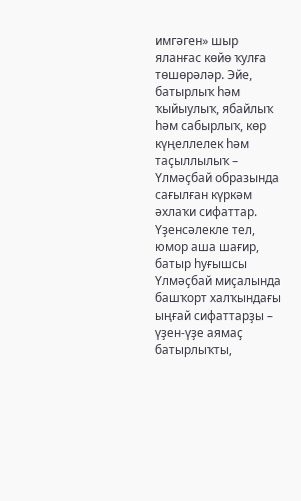имгәген» шыр яланғас көйө ҡулға төшөрәләр. Эйе, батырлыҡ һәм ҡыйыулыҡ, ябайлыҡ һәм сабырлыҡ, көр күңеллелек һәм таҫыллылыҡ – Үлмәҫбай образында сағылған күркәм әхлаҡи сифаттар.
Үҙенсәлекле тел, юмор аша шағир, батыр һуғышсы Үлмәҫбай миҫалында башҡорт халҡындағы ыңғай сифаттарҙы – үҙен-үҙе аямаҫ батырлыҡты,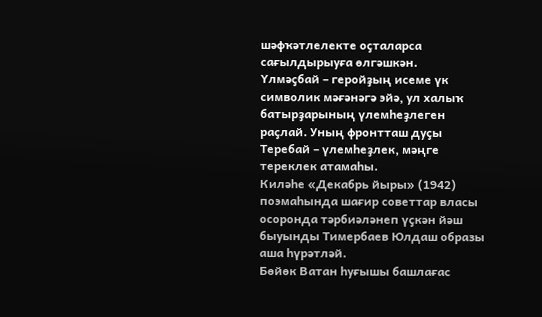шәфҡәтлелекте оҫталарса сағылдырыуға өлгәшкән.
Үлмәҫбай – геройҙың исеме үк символик мәғәнәгә эйә, ул халыҡ батырҙарының үлемһеҙлеген раҫлай. Уның фронтташ дуҫы Теребай – үлемһеҙлек, мәңге тереклек атамаһы.
Киләһе «Декабрь йыры» (1942) поэмаһында шағир советтар власы осоронда тәрбиәләнеп үҫкән йәш быуынды Тимербаев Юлдаш образы аша һүрәтләй.
Бөйөк Ватан һуғышы башлағас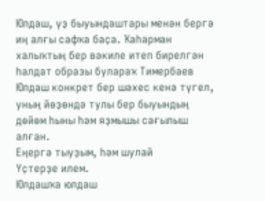Юлдаш, үҙ быуындаштары менән бергә иң алғы сафҡа баҫа. Ҡаһарман халыҡтың бер вәкиле итеп бирелгән һалдат образы булараҡ Тимербаев Юлдаш конкрет бер шәхес кенә түгел, уның йөҙөндә тулы бер быуындың дөйөм һыны һәм яҙмышы сағылыш алған.
Еңергә тыуҙым, һәм шулай
Үҫтерҙе илем.
Юлдашҡа юлдаш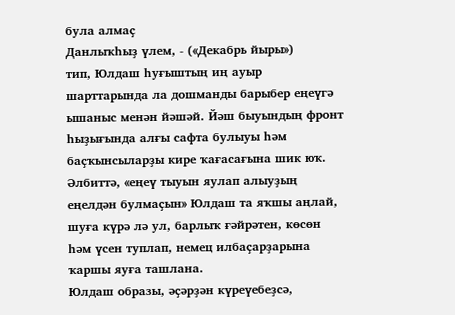була алмаҫ
Данлыҡһыҙ үлем, - («Декабрь йыры»)
тип, Юлдаш һуғыштың иң ауыр шарттарында ла дошманды барыбер еңеүгә ышаныс менән йәшәй. Йәш быуындың фронт һыҙығында алғы сафта булыуы һәм баҫҡынсыларҙы кире ҡағасағына шик юҡ. Әлбиттә, «еңеү тыуын яулап алыуҙың еңелдән булмаҫын» Юлдаш та яҡшы аңлай, шуға күрә лә ул, барлыҡ ғәйрәтен, көсөн һәм үсен туплап, немец илбаҫарҙарына ҡаршы яуға ташлана.
Юлдаш образы, әҫәрҙән күреүебеҙсә,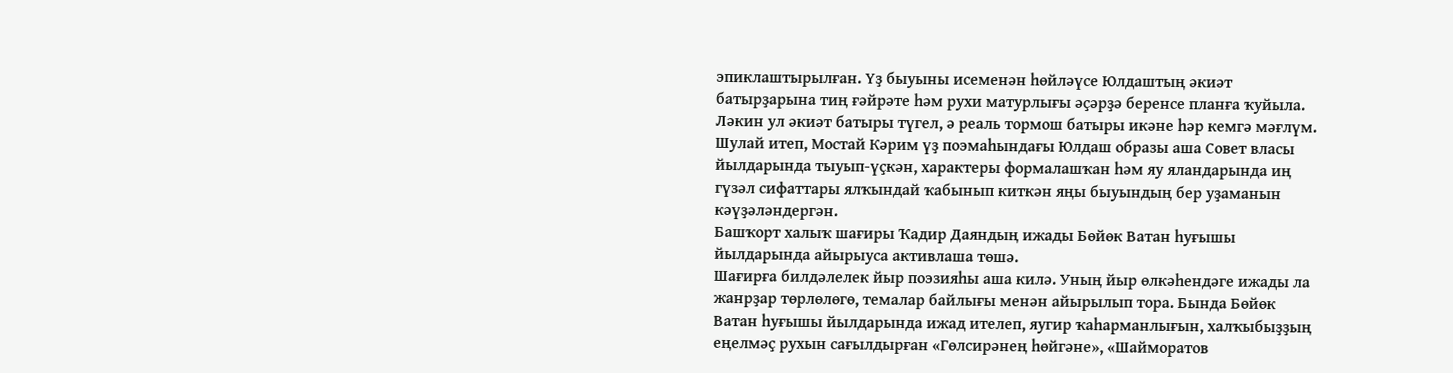эпиклаштырылған. Үҙ быуыны исеменән һөйләүсе Юлдаштың әкиәт батырҙарына тиң ғәйрәте һәм рухи матурлығы әҫәрҙә беренсе планға ҡуйыла. Ләкин ул әкиәт батыры түгел, ә реаль тормош батыры икәне һәр кемгә мәғлүм.
Шулай итеп, Мостай Кәрим үҙ поэмаһындағы Юлдаш образы аша Совет власы йылдарында тыуып-үҫкән, характеры формалашҡан һәм яу яландарында иң гүзәл сифаттары ялҡындай ҡабынып киткән яңы быуындың бер уҙаманын кәүҙәләндергән.
Башҡорт халыҡ шағиры Ҡадир Даяндың ижады Бөйөк Ватан һуғышы йылдарында айырыуса активлаша төшә.
Шағирға билдәлелек йыр поэзияһы аша килә. Уның йыр өлкәһендәге ижады ла жанрҙар төрлөлөгө, темалар байлығы менән айырылып тора. Бында Бөйөк Ватан һуғышы йылдарында ижад ителеп, яугир ҡаһарманлығын, халҡыбыҙҙың еңелмәҫ рухын сағылдырған «Гөлсирәнең һөйгәне», «Шайморатов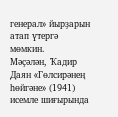генерал» йырҙарын атап үтергә мөмкин.
Мәҫәлән, Ҡадир Даян «Гөлсирәнең һөйгәне» (1941) исемле шиғырында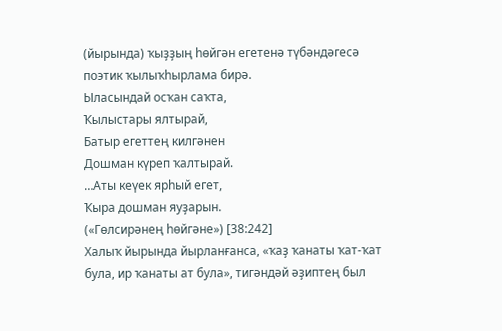(йырында) ҡыҙҙың һөйгән егетенә түбәндәгесә поэтик ҡылыҡһырлама бирә.
Ыласындай осҡан саҡта,
Ҡылыстары ялтырай,
Батыр егеттең килгәнен
Дошман күреп ҡалтырай.
…Аты кеүек ярһый егет,
Ҡыра дошман яуҙарын.
(«Гөлсирәнең һөйгәне») [38:242]
Халыҡ йырында йырланғанса, «ҡаҙ ҡанаты ҡат-ҡат була, ир ҡанаты ат була», тигәндәй әҙиптең был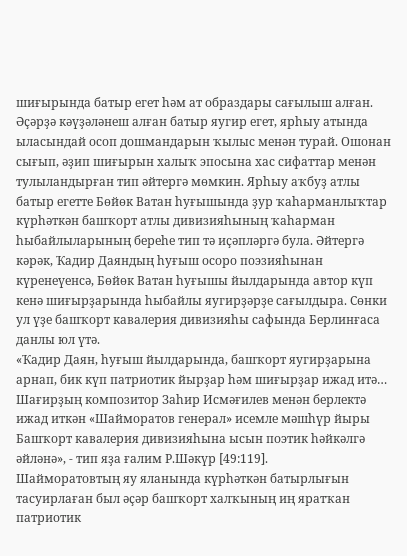шиғырында батыр егет һәм ат образдары сағылыш алған. Әҫәрҙә кәүҙәләнеш алған батыр яугир егет, ярһыу атында ыласындай осоп дошмандарын ҡылыс менән турай. Ошонан сығып, әҙип шиғырын халыҡ эпосына хас сифаттар менән тулыландырған тип әйтергә мөмкин. Ярһыу аҡбуҙ атлы батыр егетте Бөйөк Ватан һуғышында ҙур ҡаһарманлыҡтар күрһәткән башҡорт атлы дивизияһының ҡаһарман һыбайлыларының береһе тип тә иҫәпләргә була. Әйтергә кәрәк, Ҡадир Даяндың һуғыш осоро поэзияһынан күренеүенсә, Бөйөк Ватан һуғышы йылдарында автор күп кенә шиғырҙарында һыбайлы яугирҙәрҙе сағылдыра. Сөнки ул үҙе башҡорт кавалерия дивизияһы сафында Берлинғаса данлы юл үтә.
«Ҡадир Даян, һуғыш йылдарында, башҡорт яугирҙарына арнап, бик күп патриотик йырҙар һәм шиғырҙар ижад итә… Шағирҙың композитор Заһир Исмәғилев менән берлектә ижад иткән «Шайморатов генерал» исемле мәшһүр йыры Башҡорт кавалерия дивизияһына ысын поэтик һәйкәлгә әйләнә», - тип яҙа ғалим Р.Шәкүр [49:119].
Шайморатовтың яу яланында күрһәткән батырлығын тасуирлаған был әҫәр башҡорт халҡының иң яратҡан патриотик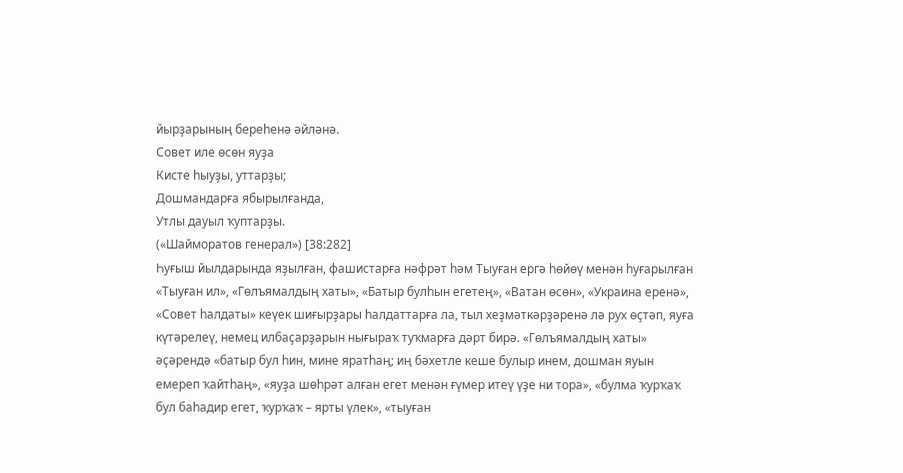йырҙарының береһенә әйләнә.
Совет иле өсөн яуҙа
Кисте һыуҙы, уттарҙы;
Дошмандарға ябырылғанда,
Утлы дауыл ҡуптарҙы.
(«Шайморатов генерал») [38:282]
Һуғыш йылдарында яҙылған, фашистарға нәфрәт һәм Тыуған ергә һөйөү менән һуғарылған «Тыуған ил», «Гөлъямалдың хаты», «Батыр булһын егетең», «Ватан өсөн», «Украина еренә», «Совет һалдаты» кеүек шиғырҙары һалдаттарға ла, тыл хеҙмәткәрҙәренә лә рух өҫтәп, яуға күтәрелеү, немец илбаҫарҙарын нығыраҡ туҡмарға дәрт бирә. «Гөлъямалдың хаты» әҫәрендә «батыр бул һин, мине яратһаң; иң бәхетле кеше булыр инем, дошман яуын емереп ҡайтһаң», «яуҙа шөһрәт алған егет менән ғүмер итеү үҙе ни тора», «булма ҡурҡаҡ бул баһадир егет, ҡурҡаҡ – ярты үлек», «тыуған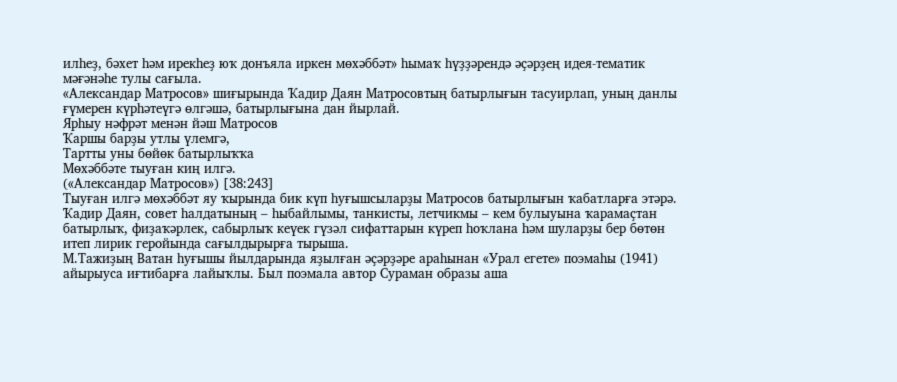илһеҙ, бәхет һәм ирекһеҙ юҡ донъяла иркен мөхәббәт» һымаҡ һүҙҙәрендә әҫәрҙең идея-тематик мәғәнәһе тулы сағыла.
«Александар Матросов» шиғырында Ҡадир Даян Матросовтың батырлығын тасуирлап, уның данлы ғүмерен күрһәтеүгә өлгәшә, батырлығына дан йырлай.
Ярһыу нәфрәт менән йәш Матросов
Ҡаршы барҙы утлы үлемгә,
Тартты уны бөйөк батырлыҡҡа
Мөхәббәте тыуған киң илгә.
(«Александар Матросов») [38:243]
Тыуған илгә мөхәббәт яу ҡырында бик күп һуғышсыларҙы Матросов батырлығын ҡабатларға этәрә.
Ҡадир Даян, совет һалдатының – һыбайлымы, танкисты, летчикмы – кем булыуына ҡарамаҫтан батырлыҡ, фиҙаҡәрлек, сабырлыҡ кеүек гүзәл сифаттарын күреп һоҡлана һәм шуларҙы бер бөтөн итеп лирик геройында сағылдырырға тырыша.
М.Тажиҙың Ватан һуғышы йылдарында яҙылған әҫәрҙәре араһынан «Урал егете» поэмаһы (1941) айырыуса иғтибарға лайыҡлы. Был поэмала автор Сураман образы аша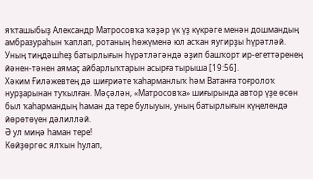яҡташыбыҙ Александр Матросовҡа ҡәҙәр үк үҙ күкрәге менән дошмандың амбразураһын ҡаплап, ротаның һөжүменә юл асҡан яугирҙы һүрәтләй. Уның тиңдәшһеҙ батырлығын һүрәтләгәндә әҙип башҡорт ир-егеттәренең йәнен-тәнен аямаҫ айбарлыҡтарын асырға тырыша [19:56].
Хәким Ғиләжевтең дә шиғриәте ҡаһарманлыҡ һәм Ватанға тоғролоҡ нурҙарынан туҡылған. Мәҫәлән, «Матросовҡа» шиғырында автор үҙе өсөн был ҡаһармандың һаман да тере булыуын, уның батырлығын күңелендә йөрөтөүен дәлилләй.
Ә ул миңә һаман тере!
Көйҙөргөс ялҡын һулап,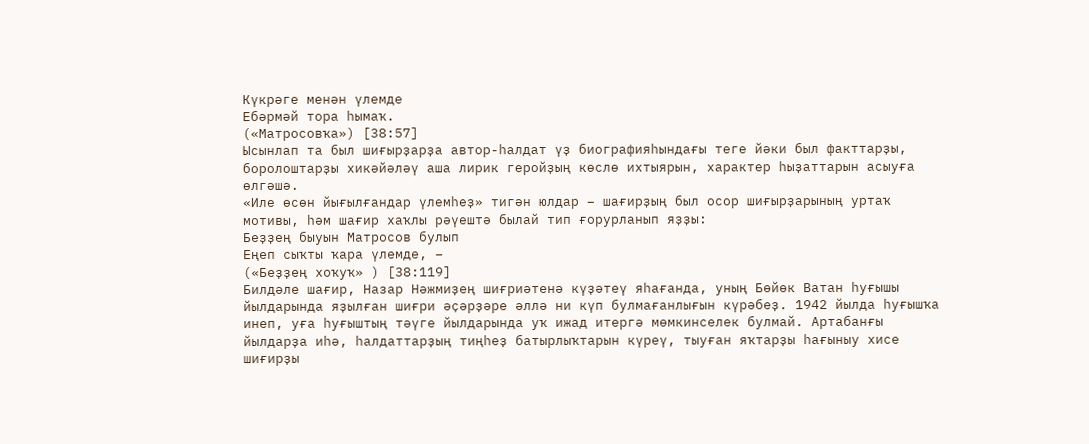Күкрәге менән үлемде
Ебәрмәй тора һымаҡ.
(«Матросовҡа») [38:57]
Ысынлап та был шиғырҙарҙа автор-һалдат үҙ биографияһындағы теге йәки был факттарҙы, боролоштарҙы хикәйәләү аша лирик геройҙың көслө ихтыярын, характер һыҙаттарын асыуға өлгәшә.
«Иле өсөн йығылғандар үлемһеҙ» тигән юлдар – шағирҙың был осор шиғырҙарының уртаҡ мотивы, һәм шағир хаҡлы рәүештә былай тип ғорурланып яҙҙы:
Беҙҙең быуын Матросов булып
Еңеп сыҡты ҡара үлемде, –
(«Беҙҙең хоҡуҡ» ) [38:119]
Билдәле шағир, Назар Нәжмиҙең шиғриәтенә күҙәтеү яһағанда, уның Бөйөк Ватан һуғышы йылдарында яҙылған шиғри әҫәрҙәре әллә ни күп булмағанлығын күрәбеҙ. 1942 йылда һуғышҡа инеп, уға һуғыштың тәүге йылдарында уҡ ижад итергә мөмкинселек булмай. Артабанғы йылдарҙа иһә, һалдаттарҙың тиңһеҙ батырлыҡтарын күреү, тыуған яҡтарҙы һағыныу хисе шиғирҙы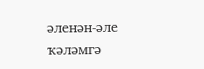әленән-әле ҡәләмгә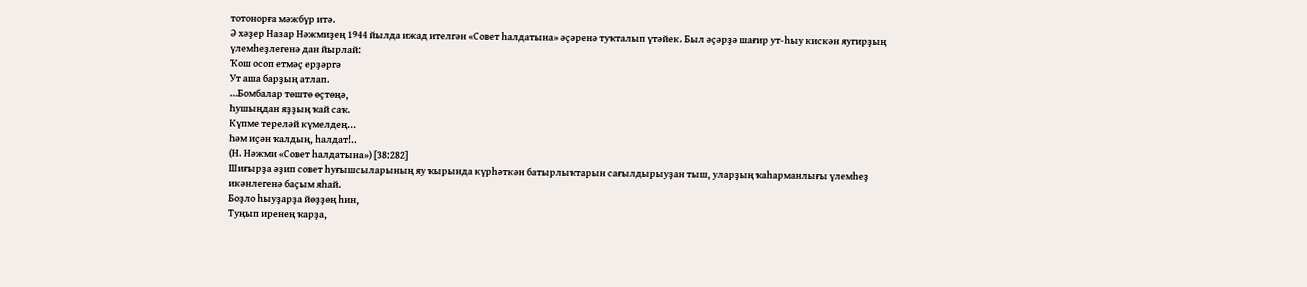тотонорға мәжбүр итә.
Ә хәҙер Назар Нәжмиҙең 1944 йылда ижад ителгән «Совет һалдатына» әҫәренә туҡталып үтәйек. Был әҫәрҙә шағир ут-һыу кискән яугирҙың үлемһеҙлегенә дан йырлай:
Ҡош осоп етмәҫ ерҙәргә
Ут аша барҙың атлап.
…Бомбалар төштө өҫтөңә,
Һушыңдан яҙҙың ҡай саҡ.
Күпме тереләй күмелдең...
Һәм иҫән ҡалдың, һалдат!..
(Н. Нәжми «Совет һалдатына») [38:282]
Шиғырҙа әҙип совет һуғышсыларының яу ҡырында күрһәткән батырлыҡтарын сағылдырыуҙан тыш, уларҙың ҡаһарманлығы үлемһеҙ икәнлегенә баҫым яһай.
Боҙло һыуҙарҙа йөҙҙөң һин,
Туңып иренең ҡарҙа,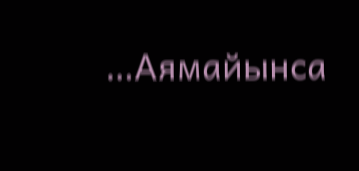…Аямайынса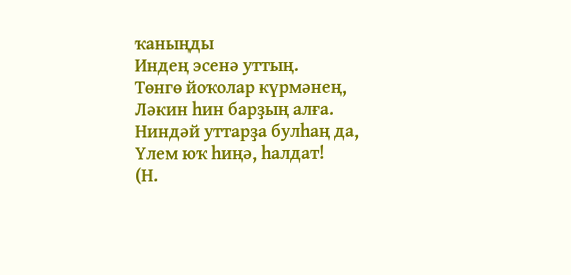ҡаныңды
Индең эсенә уттың.
Төнгө йоҡолар күрмәнең,
Ләкин һин барҙың алға.
Ниндәй уттарҙа булһаң да,
Үлем юҡ һиңә, һалдат!
(Н.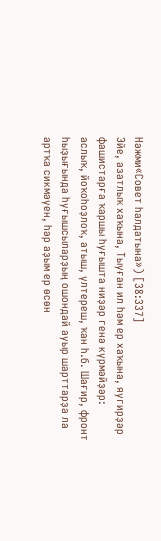Нәжми«Совет һалдатына») [38:337]
Эйе, азатлыҡ хаҡына, Тыуған ил һәм ер хаҡына, яугирҙәр фашистарға ҡаршы һуғышта ниҙәр генә күрмәйҙәр: аслыҡ, йоҡоһоҙлоҡ, атыш, үлтереш, ҡан һ.б. Шағир, фронт һыҙығында һуғышсыларҙың ошондай ауыр шарттарҙа ла артҡа сикмәүен, һәр аҙым ер өсөн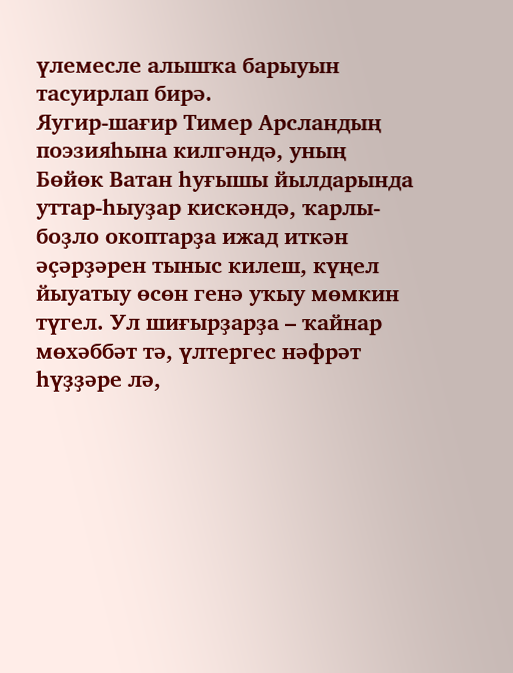үлемесле алышҡа барыуын тасуирлап бирә.
Яугир-шағир Тимер Арсландың поэзияһына килгәндә, уның Бөйөк Ватан һуғышы йылдарында уттар-һыуҙар кискәндә, ҡарлы-боҙло окоптарҙа ижад иткән әҫәрҙәрен тыныс килеш, күңел йыуатыу өсөн генә уҡыу мөмкин түгел. Ул шиғырҙарҙа – ҡайнар мөхәббәт тә, үлтергес нәфрәт һүҙҙәре лә,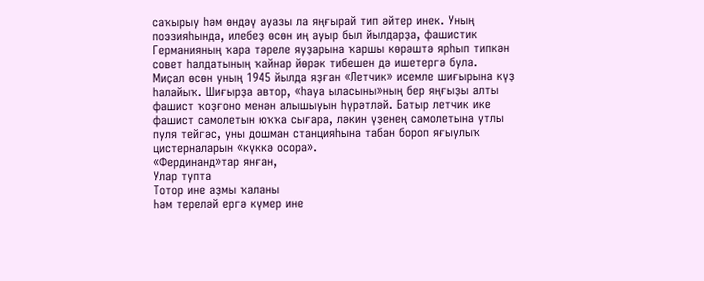саҡырыу һәм өндәү ауазы ла яңғырай тип әйтер инек. Уның поэзияһында, илебеҙ өсөн иң ауыр был йылдарҙа, фашистик Германияның ҡара тәреле яуҙарына ҡаршы көрәштә ярһып типкән совет һалдатының ҡайнар йөрәк тибешен дә ишетергә була.
Миҫал өсөн уның 1945 йылда яҙған «Летчик» исемле шиғырына күҙ һалайыҡ. Шиғырҙа автор, «һауа ыласыны»ның бер яңғыҙы алты фашист ҡоҙғоно менән алышыуын һүрәтләй. Батыр летчик ике фашист самолетын юҡҡа сығара, ләкин үҙенең самолетына утлы пуля тейгәс, уны дошман станцияһына табан бороп яғыулыҡ цистерналарын «күккә осора».
«Фердинанд»тар янған,
Улар тупта
Тотор ине аҙмы ҡаланы
Һәм тереләй ергә күмер ине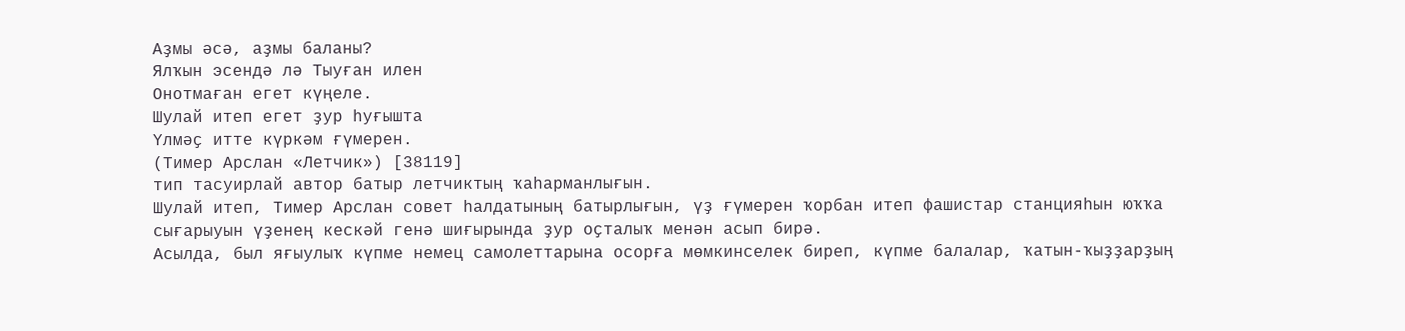Аҙмы әсә, аҙмы баланы?
Ялҡын эсендә лә Тыуған илен
Онотмаған егет күңеле.
Шулай итеп егет ҙур һуғышта
Үлмәҫ итте күркәм ғүмерен.
(Тимер Арслан «Летчик») [38119]
тип тасуирлай автор батыр летчиктың ҡаһарманлығын.
Шулай итеп, Тимер Арслан совет һалдатының батырлығын, үҙ ғүмерен ҡорбан итеп фашистар станцияһын юҡҡа сығарыуын үҙенең кескәй генә шиғырында ҙур оҫталыҡ менән асып бирә.
Асылда, был яғыулыҡ күпме немец самолеттарына осорға мөмкинселек биреп, күпме балалар, ҡатын-ҡыҙҙарҙың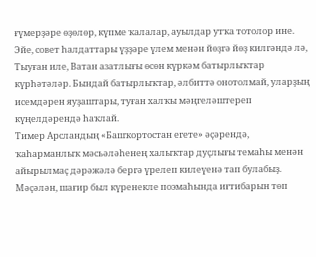ғүмерҙәре өҙөлөр, күпме ҡалалар, ауылдар утҡа тотолор ине. Эйе, совет һалдаттары үҙҙәре үлем менән йөҙгә йөҙ килгәндә лә, Тыуған иле, Ватан азатлығы өсөн күркәм батырлыҡтар күрһәтәләр. Бындай батырлыҡтар, әлбиттә онотолмай, уларҙың исемдәрен яуҙаштары, туған халҡы мәңгеләштереп күңелдәрендә һаҡлай.
Тимер Арсландың «Башҡортостан егете» әҫәрендә, ҡаһарманлыҡ мәсьәләһенең халыҡтар дуҫлығы темаһы менән айырылмаҫ дәрәжәлә бергә үрелеп килеүенә тап булабыҙ. Мәҫәлән, шағир был күренекле поэмаһында иғтибарын төп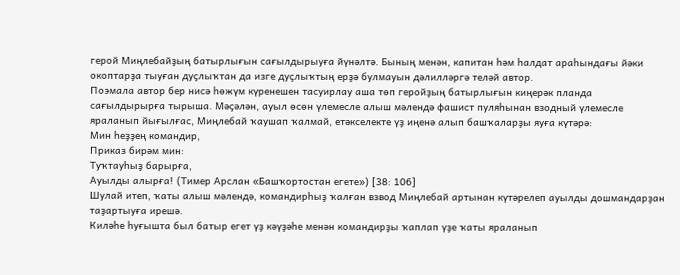герой Миңлебайҙың батырлығын сағылдырыуға йүнәлтә. Бының менән, капитан һәм һалдат араһындағы йәки окоптарҙа тыуған дуҫлыҡтан да изге дуҫлыҡтың ерҙә булмауын дәлилләргә теләй автор.
Поэмала автор бер нисә һөжүм күренешен тасуирлау аша төп геройҙың батырлығын киңерәк планда сағылдырырға тырыша. Мәҫәлән, ауыл өсөн үлемесле алыш мәлендә фашист пуляһынан взодный үлемесле яраланып йығылғас, Миңлебай ҡаушап ҡалмай, етәкселекте үҙ иңенә алып башҡаларҙы яуға күтәрә:
Мин һеҙҙең командир,
Приказ бирәм мин:
Туҡтауһыҙ барырға,
Ауылды алырға! (Тимер Арслан «Башҡортостан егете») [38: 106]
Шулай итеп, ҡаты алыш мәлендә, командирһыҙ ҡалған взвод Миңлебай артынан күтәрелеп ауылды дошмандарҙан таҙартыуға ирешә.
Киләһе һуғышта был батыр егет үҙ кәүҙәһе менән командирҙы ҡаплап үҙе ҡаты яраланып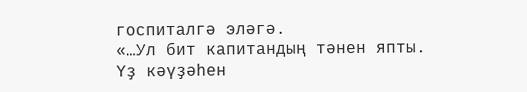госпиталгә эләгә.
«…Ул бит капитандың тәнен япты.
Үҙ кәүҙәһен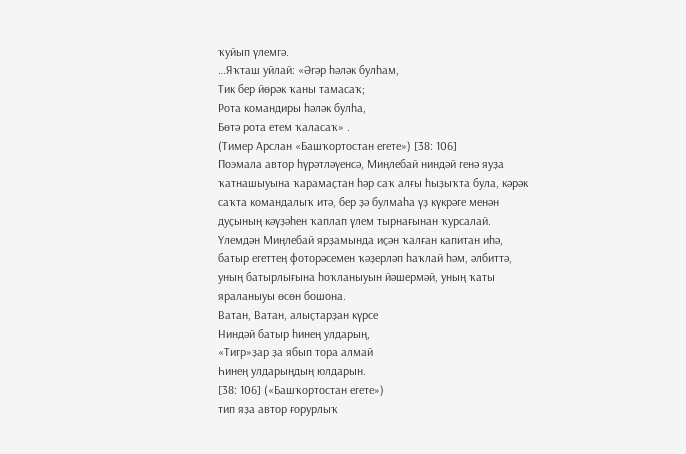ҡуйып үлемгә.
…Яҡташ уйлай: «Әгәр һәләк булһам,
Тик бер йөрәк ҡаны тамасаҡ;
Рота командиры һәләк булһа,
Бөтә рота етем ҡаласаҡ» .
(Тимер Арслан «Башҡортостан егете») [38: 106]
Поэмала автор һүрәтләүенсә, Миңлебай ниндәй генә яуҙа ҡатнашыуына ҡарамаҫтан һәр саҡ алғы һыҙыҡта була, кәрәк саҡта командалыҡ итә, бер ҙә булмаһа үҙ күкрәге менән дуҫының кәүҙәһен ҡаплап үлем тырнағынан ҡурсалай. Үлемдән Миңлебай ярҙамында иҫән ҡалған капитан иһә, батыр егеттең фоторәсемен ҡәҙерләп һаҡлай һәм, әлбиттә, уның батырлығына һоҡланыуын йәшермәй, уның ҡаты яраланыуы өсөн бошона.
Ватан, Ватан, алыҫтарҙан күрсе
Ниндәй батыр һинең улдарың,
«Тигр»ҙар ҙа ябып тора алмай
Һинең улдарыңдың юлдарын.
[38: 106] («Башҡортостан егете»)
тип яҙа автор ғорурлыҡ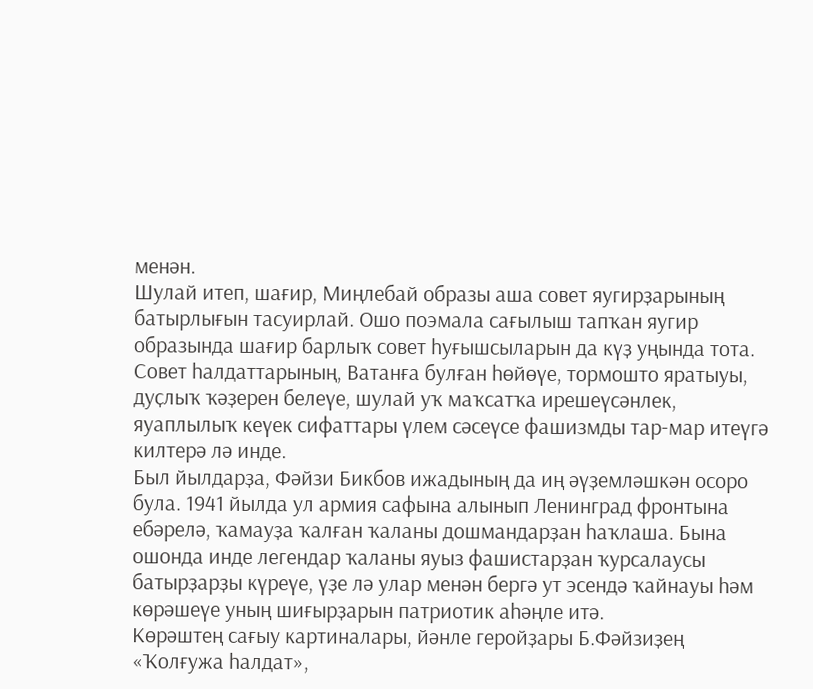менән.
Шулай итеп, шағир, Миңлебай образы аша совет яугирҙарының батырлығын тасуирлай. Ошо поэмала сағылыш тапҡан яугир образында шағир барлыҡ совет һуғышсыларын да күҙ уңында тота. Совет һалдаттарының, Ватанға булған һөйөүе, тормошто яратыуы, дуҫлыҡ ҡәҙерен белеүе, шулай уҡ маҡсатҡа ирешеүсәнлек, яуаплылыҡ кеүек сифаттары үлем сәсеүсе фашизмды тар-мар итеүгә килтерә лә инде.
Был йылдарҙа, Фәйзи Бикбов ижадының да иң әүҙемләшкән осоро була. 1941 йылда ул армия сафына алынып Ленинград фронтына ебәрелә, ҡамауҙа ҡалған ҡаланы дошмандарҙан һаҡлаша. Бына ошонда инде легендар ҡаланы яуыз фашистарҙан ҡурсалаусы батырҙарҙы күреүе, үҙе лә улар менән бергә ут эсендә ҡайнауы һәм көрәшеүе уның шиғырҙарын патриотик аһәңле итә.
Көрәштең сағыу картиналары, йәнле геройҙары Б.Фәйзиҙең «Ҡолғужа һалдат»,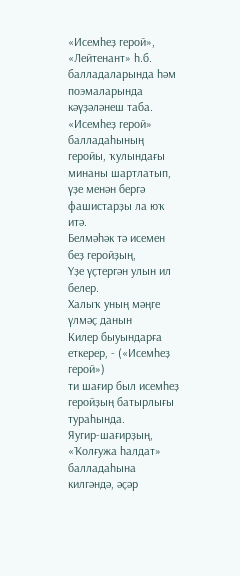«Исемһеҙ герой», «Лейтенант» һ.б. балладаларында һәм поэмаларында кәүҙәләнеш таба.
«Исемһеҙ герой» балладаһының геройы, ҡулындағы минаны шартлатып, үҙе менән бергә фашистарҙы ла юҡ итә.
Белмәһәк тә исемен беҙ геройҙың,
Үҙе үҫтергән улын ил белер.
Халыҡ уның мәңге үлмәҫ данын
Килер быуындарға еткерер, - («Исемһеҙ герой»)
ти шағир был исемһеҙ геройҙың батырлығы тураһында.
Яугир-шағирҙың, «Ҡолғужа һалдат» балладаһына килгәндә, әҫәр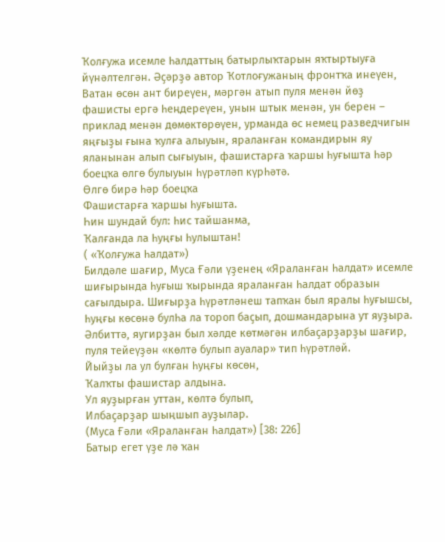Ҡолғужа исемле һалдаттың батырлыҡтарын яҡтыртыуға йүнәлтелгән. Әҫәрҙә автор Ҡотлоғужаның фронтҡа инеүен, Ватан өсөн ант биреүен, мәргән атып пуля менән йөҙ фашисты ергә һеңдереүен, унын штык менән, ун берен – приклад менән дөмөктөрөүен, урманда өс немец разведчигын яңғыҙы ғына ҡулға алыуын, яраланған командирын яу яланынан алып сығыуын, фашистарға ҡаршы һуғышта һәр боецҡа өлгө булыуын һүрәтләп күрһәтә.
Өлгө бирә һәр боецҡа
Фашистарға ҡаршы һуғышта.
Һин шундай бул: һис тайшанма,
Ҡалғанда ла һуңғы һулыштан!
( «Ҡолғужа һалдат»)
Билдәле шағир, Муса Ғәли үҙенең «Яраланған һалдат» исемле шиғырында һуғыш ҡырында яраланған һалдат образын сағылдыра. Шиғырҙа һүрәтләнеш тапҡан был яралы һуғышсы, һуңғы көсөнә булһа ла тороп баҫып, дошмандарына ут яуҙыра. Әлбиттә, яугирҙан был хәлде көтмәгән илбаҫарҙарҙы шағир, пуля тейеүҙән «көлтә булып ауалар» тип һүрәтләй.
Йыйҙы ла ул булған һуңғы көсөн,
Ҡалҡты фашистар алдына.
Ул яуҙырған уттан, көлтә булып,
Илбаҫарҙар шыңшып ауҙылар.
(Муса Ғәли «Яраланған һалдат») [38: 226]
Батыр егет үҙе лә ҡан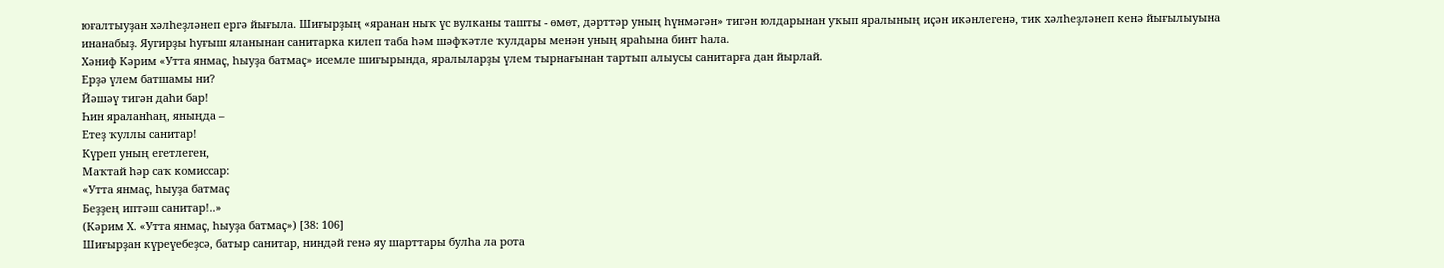юғалтыуҙан хәлһеҙләнеп ергә йығыла. Шиғырҙың «яранан ныҡ үс вулканы ташты - өмөт, дәрттәр уның һүнмәгән» тигән юлдарынан уҡып яралының иҫән икәнлегенә, тик хәлһеҙләнеп кенә йығылыуына инанабыҙ. Яугирҙы һуғыш яланынан санитарка килеп таба һәм шәфҡәтле ҡулдары менән уның яраһына бинт һала.
Хәниф Кәрим «Утта янмаҫ, һыуҙа батмаҫ» исемле шиғырында, яралыларҙы үлем тырнағынан тартып алыусы санитарға дан йырлай.
Ерҙә үлем батшамы ни?
Йәшәү тигән даһи бар!
Һин яраланһаң, яныңда –
Етеҙ ҡуллы санитар!
Күреп уның егетлеген,
Маҡтай һәр саҡ комиссар:
«Утта янмаҫ, һыуҙа батмаҫ
Беҙҙең иптәш санитар!..»
(Кәрим Х. «Утта янмаҫ, һыуҙа батмаҫ») [38: 106]
Шиғырҙан күреүебеҙсә, батыр санитар, ниндәй генә яу шарттары булһа ла рота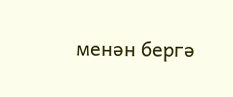менән бергә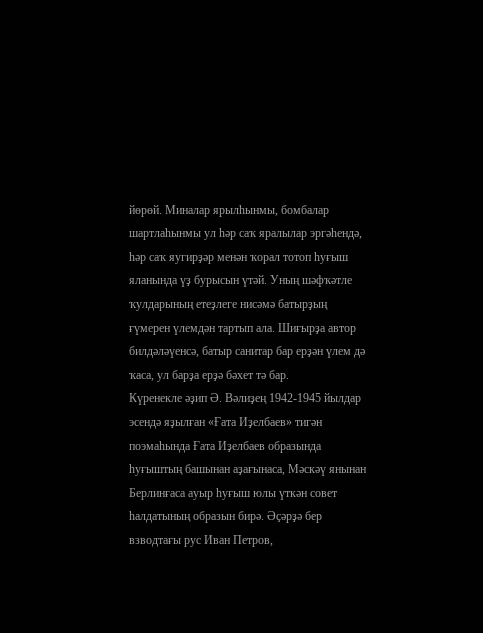йөрөй. Миналар ярылһынмы, бомбалар шартлаһынмы ул һәр саҡ яралылар эргәһендә, һәр саҡ яугирҙәр менән ҡорал тотоп һуғыш яланында үҙ бурысын үтәй. Уның шәфҡәтле ҡулдарының етеҙлеге нисәмә батырҙың ғүмерен үлемдән тартып ала. Шиғырҙа автор билдәләүенсә, батыр санитар бар ерҙән үлем дә ҡаса, ул барҙа ерҙә бәхет тә бар.
Күренекле әҙип Ә. Вәлиҙең 1942-1945 йылдар эсендә яҙылған «Ғата Иҙелбаев» тигән поэмаһында Ғата Иҙелбаев образында һуғыштың башынан аҙағынаса, Мәскәү янынан Берлинғаса ауыр һуғыш юлы үткән совет һалдатының образын бирә. Әҫәрҙә бер взводтағы рус Иван Петров,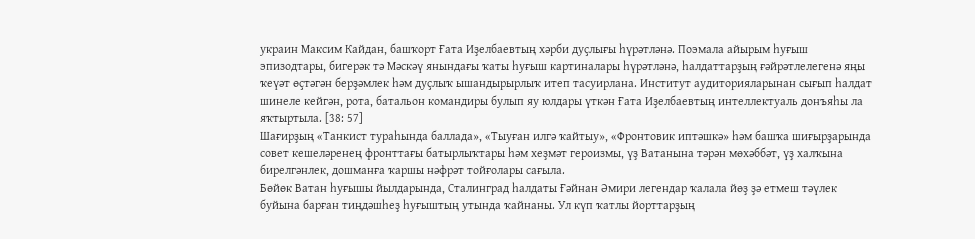украин Максим Кайдан, башҡорт Ғата Иҙелбаевтың хәрби дуҫлығы һүрәтләнә. Поэмала айырым һуғыш эпизодтары, бигерәк тә Мәскәү янындағы ҡаты һуғыш картиналары һүрәтләнә, һалдаттарҙың ғәйрәтлелегенә яңы ҡеүәт өҫтәгән берҙәмлек һәм дуҫлыҡ ышандырырлыҡ итеп тасуирлана. Институт аудиторияларынан сығып һалдат шинеле кейгән, рота, батальон командиры булып яу юлдары үткән Ғата Иҙелбаевтың интеллектуаль донъяһы ла яҡтыртыла. [38: 57]
Шағирҙың «Танкист тураһында баллада», «Тыуған илгә ҡайтыу», «Фронтовик иптәшкә» һәм башҡа шиғырҙарында совет кешеләренең фронттағы батырлыҡтары һәм хеҙмәт героизмы, үҙ Ватанына тәрән мөхәббәт, үҙ халҡына бирелгәнлек, дошманға ҡаршы нәфрәт тойғолары сағыла.
Бөйөк Ватан һуғышы йылдарында, Сталинград һалдаты Ғәйнан Әмири легендар ҡалала йөҙ ҙә етмеш тәүлек буйына барған тиңдәшһеҙ һуғыштың утында ҡайнаны. Ул күп ҡатлы йорттарҙың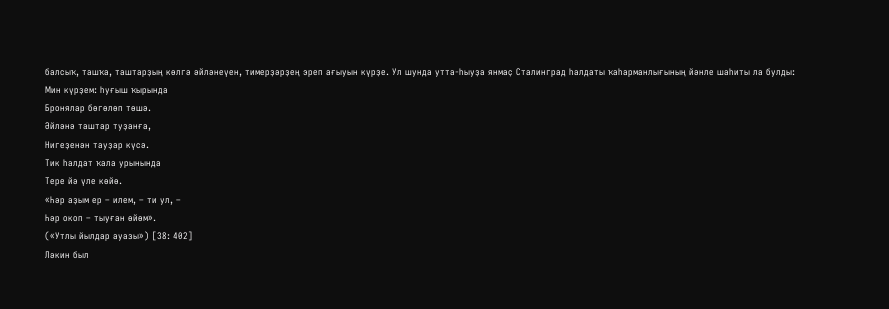балсыҡ, ташҡа, таштарҙың көлгә әйләнеүен, тимерҙәрҙең эреп ағыуын күрҙе. Ул шунда утта-һыуҙа янмаҫ Сталинград һалдаты ҡаһарманлығының йәнле шаһиты ла булды:
Мин күрҙем: һуғыш ҡырында
Бронялар бөгөлөп төшә.
Әйләнә таштар туҙанға,
Нигеҙенән тауҙар күсә.
Тик һалдат ҡала урынында
Тере йә үле көйө.
«Һәр аҙым ер – илем, – ти ул, –
Һәр окоп – тыуған өйөм».
(«Утлы йылдар ауазы») [38: 402]
Ләкин был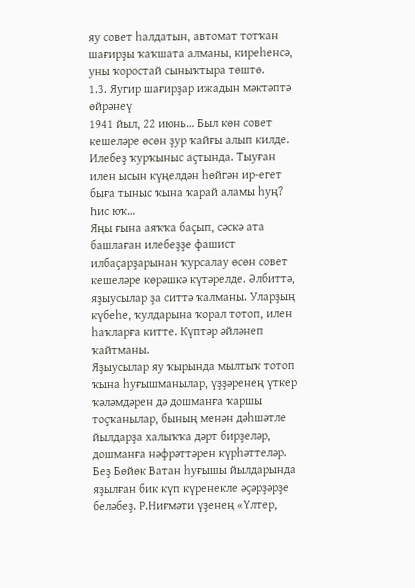яу совет һалдатын, автомат тотҡан шағирҙы ҡаҡшата алманы, киреһенсә, уны ҡоростай сыныҡтыра төштө.
1.3. Яугир шағирҙар ижадын мәктәптә өйрәнеү
1941 йыл, 22 июнь… Был көн совет кешеләре өсөн ҙур ҡайғы алып килде. Илебеҙ ҡурҡыныс аҫтында. Тыуған илен ысын күңелдән һөйгән ир-егет быға тыныс ҡына ҡарай аламы һуң? Һис юҡ…
Яңы ғына аяҡҡа баҫып, сәскә ата башлаған илебеҙҙе фашист илбаҫарҙарынан ҡурсалау өсөн совет кешеләре көрәшкә күтәрелде. Әлбиттә, яҙыусылар ҙа ситтә ҡалманы. Уларҙың күбеһе, ҡулдарына ҡорал тотоп, илен һаҡларға китте. Күптәр әйләнеп ҡайтманы.
Яҙыусылар яу ҡырында мылтыҡ тотоп ҡына һуғышманылар, үҙҙәренең үткер ҡәләмдәрен дә дошманға ҡаршы тоҫҡанылар, бының менән дәһшәтле йылдарҙа халыҡҡа дәрт бирҙеләр, дошманға нәфрәттәрен күрһәттеләр. Беҙ Бөйөк Ватан һуғышы йылдарында яҙылған бик күп күренекле әҫәрҙәрҙе беләбеҙ. Р.Ниғмәти үҙенең «Үлтер,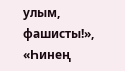улым, фашисты!», «Һинең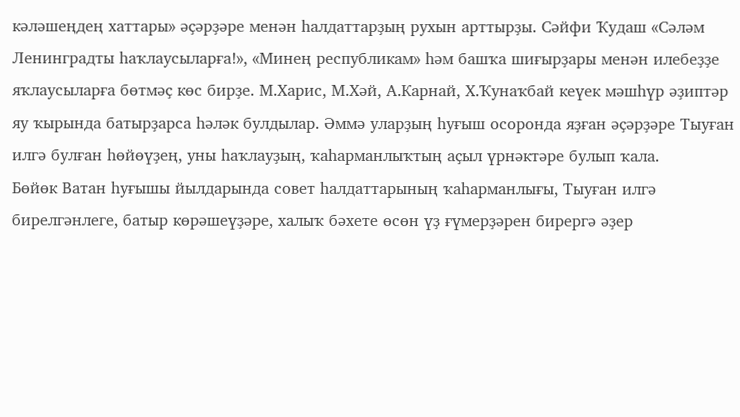кәләшеңдең хаттары» әҫәрҙәре менән һалдаттарҙың рухын арттырҙы. Сәйфи Ҡудаш «Сәләм Ленинградты һаҡлаусыларға!», «Минең республикам» һәм башҡа шиғырҙары менән илебеҙҙе яҡлаусыларға бөтмәҫ көс бирҙе. М.Харис, М.Хәй, А.Карнай, Х.Ҡунаҡбай кеүек мәшһүр әҙиптәр яу ҡырында батырҙарса һәләк булдылар. Әммә уларҙың һуғыш осоронда яҙған әҫәрҙәре Тыуған илгә булған һөйөүҙең, уны һаҡлауҙың, ҡаһарманлыҡтың аҫыл үрнәктәре булып ҡала.
Бөйөк Ватан һуғышы йылдарында совет һалдаттарының ҡаһарманлығы, Тыуған илгә бирелгәнлеге, батыр көрәшеүҙәре, халыҡ бәхете өсөн үҙ ғүмерҙәрен бирергә әҙер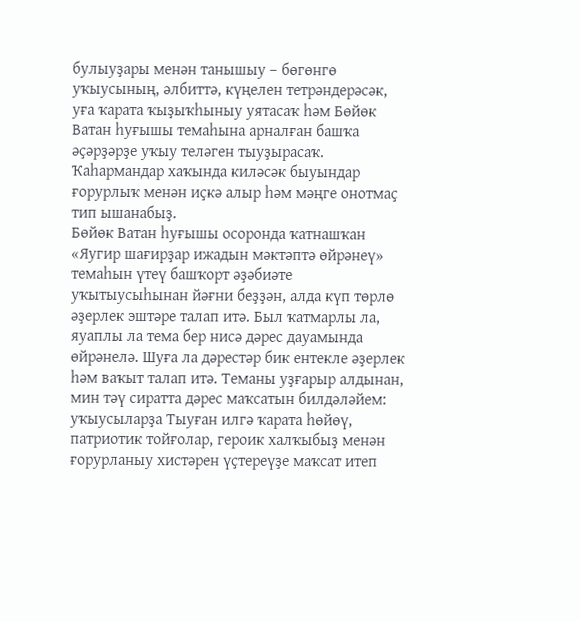булыуҙары менән танышыу – бөгөнгө уҡыусының, әлбиттә, күңелен тетрәндерәсәк, уға ҡарата ҡыҙыҡһыныу уятасаҡ һәм Бөйөк Ватан һуғышы темаһына арналған башҡа әҫәрҙәрҙе уҡыу теләген тыуҙырасаҡ. Ҡаһармандар хаҡында киләсәк быуындар ғорурлыҡ менән иҫкә алыр һәм мәңге онотмаҫ тип ышанабыҙ.
Бөйөк Ватан һуғышы осоронда ҡатнашҡан «Яугир шағирҙар ижадын мәктәптә өйрәнеү» темаһын үтеү башҡорт әҙәбиәте уҡытыусыһынан йәғни беҙҙән, алда күп төрлө әҙерлек эштәре талап итә. Был ҡатмарлы ла, яуаплы ла тема бер нисә дәрес дауамында өйрәнелә. Шуға ла дәрестәр бик ентекле әҙерлек һәм ваҡыт талап итә. Теманы уҙғарыр алдынан, мин тәү сиратта дәрес маҡсатын билдәләйем: уҡыусыларҙа Тыуған илгә ҡарата һөйөү, патриотик тойғолар, героик халҡыбыҙ менән ғорурланыу хистәрен үҫтереүҙе маҡсат итеп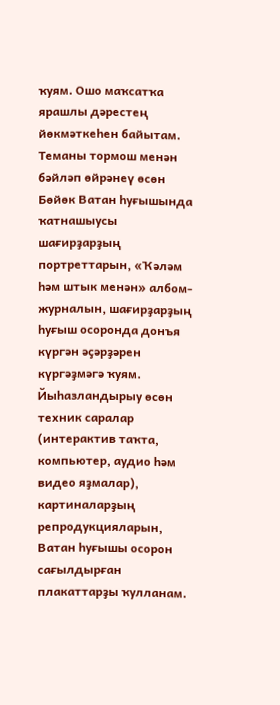ҡуям. Ошо маҡсатҡа ярашлы дәрестең йөкмәткеһен байытам.
Теманы тормош менән бәйләп өйрәнеү өсөн Бөйөк Ватан һуғышында ҡатнашыусы шағирҙарҙың портреттарын, «Ҡәләм һәм штык менән» албом-журналын, шағирҙарҙың һуғыш осоронда донъя күргән әҫәрҙәрен күргәҙмәгә ҡуям. Йыһазландырыу өсөн техник саралар (интерактив таҡта, компьютер, аудио һәм видео яҙмалар), картиналарҙың репродукцияларын, Ватан һуғышы осорон сағылдырған плакаттарҙы ҡулланам.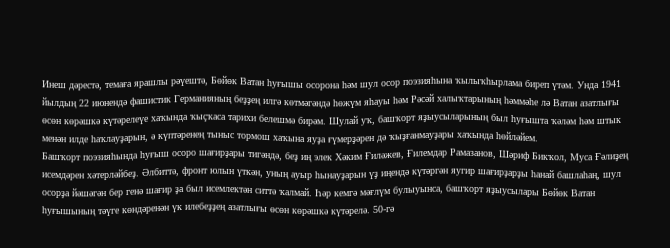Инеш дәрестә, темаға ярашлы рәүештә, Бөйөк Ватан һуғышы осорона һәм шул осор поэзияһына ҡылыҡһырлама биреп үтәм. Унда 1941 йылдың 22 июнендә фашистик Германияның беҙҙең илгә көтмәгәндә һөжүм яһауы һәм Рәсәй халыҡтарының һәммәһе лә Ватан азатлығы өсөн көрәшкә күтәрелеүе хаҡында ҡыҫҡаса тарихи белешмә бирәм. Шулай уҡ, башҡорт яҙыусыларының был һуғышта ҡәләм һәм штык менән илде һаҡлауҙарын, ә күптәренең тыныс тормош хаҡына яуҙа ғүмерҙәрен дә ҡыҙғанмауҙары хаҡында һөйләйем.
Башҡорт поэзияһында һуғыш осоро шағирҙары тигәндә, беҙ иң элек Хәким Ғиләжев, Ғилемдар Рамазанов, Шәриф Бикҡол, Муса Ғәлиҙең исемдәрен хәтерләйбеҙ. Әлбиттә, фронт юлын үткән, уның ауыр һынауҙарын үҙ иңендә күтәргән яугир шағирҙарҙы һанай башлаһаң, шул осорҙа йәшәгән бер генә шағир ҙа был исемлектән ситтә ҡалмай. Һәр кемгә мәғлүм булыуынса, башҡорт яҙыусылары Бөйөк Ватан һуғышының тәүге көндәренән үк илебеҙҙең азатлығы өсөн көрәшкә күтәрелә. 50-гә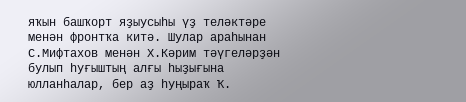яҡын башҡорт яҙыусыһы үҙ теләктәре менән фронтҡа китә. Шулар араһынан С.Мифтахов менән Х.Кәрим тәүгеләрҙән булып һуғыштың алғы һыҙығына юлланһалар, бер аҙ һуңыраҡ Ҡ.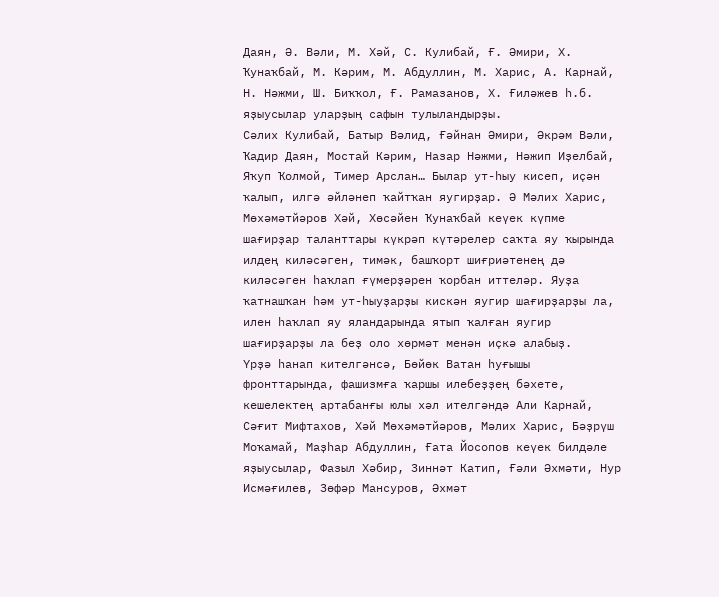Даян, Ә. Вәли, М. Хәй, С. Кулибай, Ғ. Әмири, Х. Ҡунаҡбай, М. Кәрим, М. Абдуллин, М. Харис, А. Карнай, Н. Нәжми, Ш. Биҡҡол, Ғ. Рамазанов, Х. Ғиләжев һ.б. яҙыусылар уларҙың сафын тулыландырҙы.
Сәлих Кулибай, Батыр Вәлид, Ғәйнан Әмири, Әкрәм Вәли, Ҡадир Даян, Мостай Кәрим, Назар Нәжми, Нәжип Иҙелбай, Яҡуп Ҡолмой, Тимер Арслан… Былар ут-һыу кисеп, иҫән ҡалып, илгә әйләнеп ҡайтҡан яугирҙар. Ә Мәлих Харис, Мөхәмәтйәров Хәй, Хөсәйен Ҡунаҡбай кеүек күпме шағирҙар таланттары күкрәп күтәрелер саҡта яу ҡырында илдең киләсәген, тимәк, башҡорт шиғриәтенең дә киләсәген һаҡлап ғүмерҙәрен ҡорбан иттеләр. Яуҙа ҡатнашҡан һәм ут-һыуҙарҙы кискән яугир шағирҙарҙы ла, илен һаҡлап яу яландарында ятып ҡалған яугир шағирҙарҙы ла беҙ оло хөрмәт менән иҫкә алабыҙ.
Үрҙә һанап кителгәнсә, Бөйөк Ватан һуғышы фронттарында, фашизмға ҡаршы илебеҙҙең бәхете, кешелектең артабанғы юлы хәл ителгәндә Али Карнай, Сәғит Мифтахов, Хәй Мөхәмәтйәров, Мәлих Харис, Бәҙрүш Моҡамай, Маҙһар Абдуллин, Ғата Йосопов кеүек билдәле яҙыусылар, Фазыл Хәбир, Зиннәт Катип, Ғәли Әхмәти, Нур Исмәғилев, Зөфәр Мансуров, Әхмәт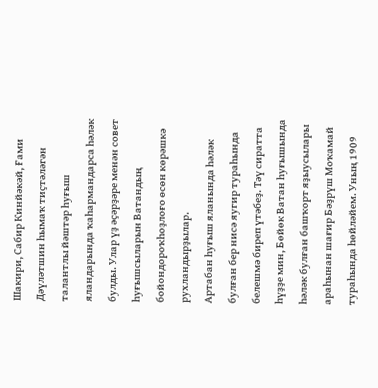Шакири, Сабир Кинйәкәй, Ғами Дәүләтшин һымаҡ тиҫтәләгән талантлы йәштәр һуғыш яландарында ҡаһармандарса һәләк булды. Улар үҙ әҫәрҙәре менән совет һуғышсыларын Ватандың бойондороҡһоҙлоғо өсөн көрәшкә рухландырҙылар.
Артабан һуғыш яланында һәләк булған бер нисә яугир тураһында белешмә биреп үтәбеҙ. Тәү сиратта һүҙҙе мин, Бөйөк Ватан һуғышында һәләк булған башҡорт яҙыусылары араһынан шағир Бәҙрүш Моҡамай тураһында һөйләйем. Уның 1909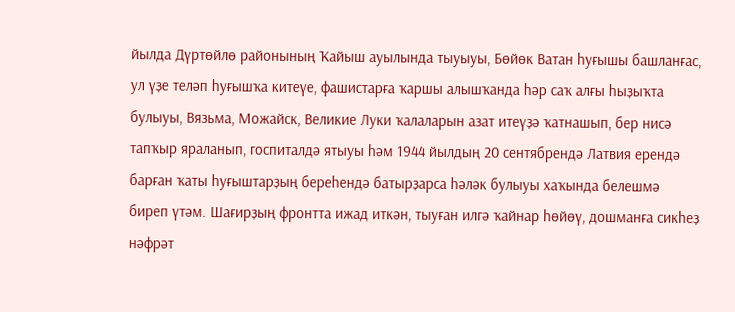йылда Дүртөйлө районының Ҡайыш ауылында тыуыуы, Бөйөк Ватан һуғышы башланғас, ул үҙе теләп һуғышҡа китеүе, фашистарға ҡаршы алышҡанда һәр саҡ алғы һыҙыҡта булыуы, Вязьма, Можайск, Великие Луки ҡалаларын азат итеүҙә ҡатнашып, бер нисә тапҡыр яраланып, госпиталдә ятыуы һәм 1944 йылдың 20 сентябрендә Латвия ерендә барған ҡаты һуғыштарҙың береһендә батырҙарса һәләк булыуы хаҡында белешмә биреп үтәм. Шағирҙың фронтта ижад иткән, тыуған илгә ҡайнар һөйөү, дошманға сикһеҙ нәфрәт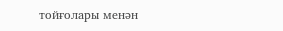тойғолары менән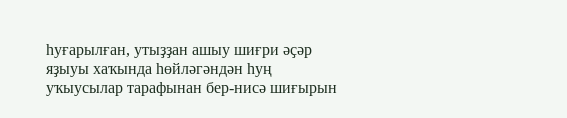һуғарылған, утыҙҙан ашыу шиғри әҫәр яҙыуы хаҡында һөйләгәндән һуң уҡыусылар тарафынан бер-нисә шиғырын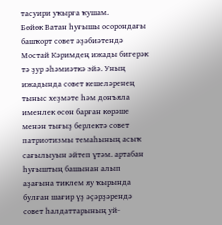тасуири уҡырға ҡушам.
Бөйөк Ватан һуғышы осорондағы башҡорт совет әҙәбиәтендә Мостай Кәримдең ижады бигерәк тә ҙур әһәмиәткә эйә. Уның ижадында совет кешеләренең тыныс хеҙмәте һәм донъяла именлек өсөн барған көрәше менән тығыҙ берлектә совет патриотизмы темаһының асыҡ сағылыуын әйтеп үтәм. артабан һуғыштың башынан алып аҙағына тиклем яу ҡырында булған шағир үҙ әҫәрҙәрендә совет һалдаттарының уй-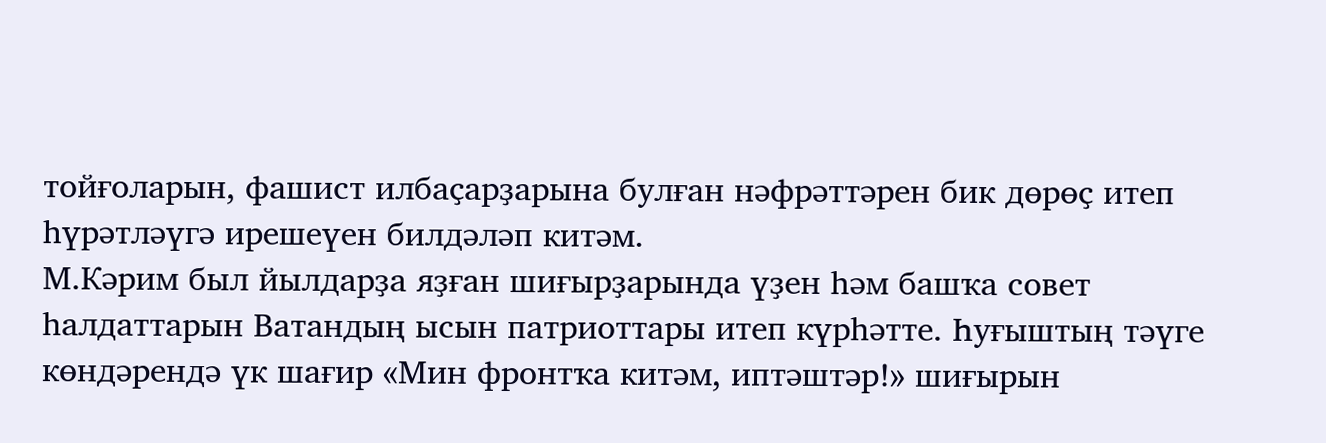тойғоларын, фашист илбаҫарҙарына булған нәфрәттәрен бик дөрөҫ итеп һүрәтләүгә ирешеүен билдәләп китәм.
М.Кәрим был йылдарҙа яҙған шиғырҙарында үҙен һәм башҡа совет һалдаттарын Ватандың ысын патриоттары итеп күрһәтте. Һуғыштың тәүге көндәрендә үк шағир «Мин фронтҡа китәм, иптәштәр!» шиғырын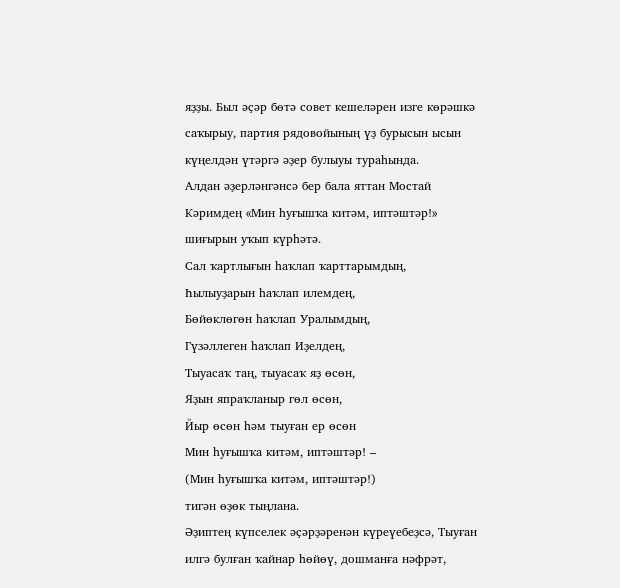яҙҙы. Был әҫәр бөтә совет кешеләрен изге көрәшкә саҡырыу, партия рядовойының үҙ бурысын ысын күңелдән үтәргә әҙер булыуы тураһында.
Алдан әҙерләнгәнсә бер бала яттан Мостай Кәримдең «Мин һуғышҡа китәм, иптәштәр!» шиғырын уҡып күрһәтә.
Сал ҡартлығын һаҡлап ҡарттарымдың,
Һылыуҙарын һаҡлап илемдең,
Бөйөклөгөн һаҡлап Уралымдың,
Гүзәллеген һаҡлап Иҙелдең,
Тыуасаҡ таң, тыуасаҡ яҙ өсөн,
Яҙын япраҡланыр гөл өсөн,
Йыр өсөн һәм тыуған ер өсөн
Мин һуғышҡа китәм, иптәштәр! –
(Мин һуғышҡа китәм, иптәштәр!)
тигән өҙөк тыңлана.
Әҙиптең күпселек әҫәрҙәренән күреүебеҙсә, Тыуған илгә булған ҡайнар һөйөү, дошманға нәфрәт,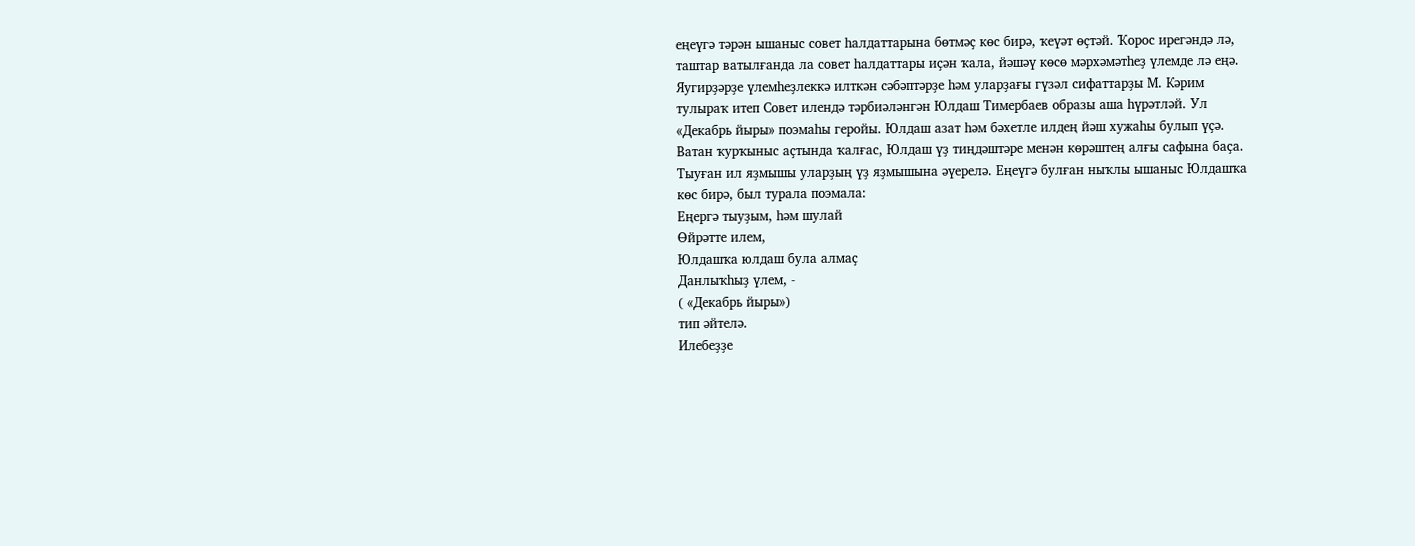еңеүгә тәрән ышаныс совет һалдаттарына бөтмәҫ көс бирә, ҡеүәт өҫтәй. Ҡорос ирегәндә лә, таштар ватылғанда ла совет һалдаттары иҫән ҡала, йәшәү көсө мәрхәмәтһеҙ үлемде лә еңә. Яугирҙәрҙе үлемһеҙлеккә илткән сәбәптәрҙе һәм уларҙағы гүзәл сифаттарҙы М. Кәрим тулыраҡ итеп Совет илендә тәрбиәләнгән Юлдаш Тимербаев образы аша һүрәтләй. Ул «Декабрь йыры» поэмаһы геройы. Юлдаш азат һәм бәхетле илдең йәш хужаһы булып үҫә. Ватан ҡурҡыныс аҫтында ҡалғас, Юлдаш үҙ тиңдәштәре менән көрәштең алғы сафына баҫа. Тыуған ил яҙмышы уларҙың үҙ яҙмышына әүерелә. Еңеүгә булған ныҡлы ышаныс Юлдашҡа көс бирә, был турала поэмала:
Еңергә тыуҙым, һәм шулай
Өйрәтте илем,
Юлдашҡа юлдаш була алмаҫ
Данлыҡһыҙ үлем, -
( «Декабрь йыры»)
тип әйтелә.
Илебеҙҙе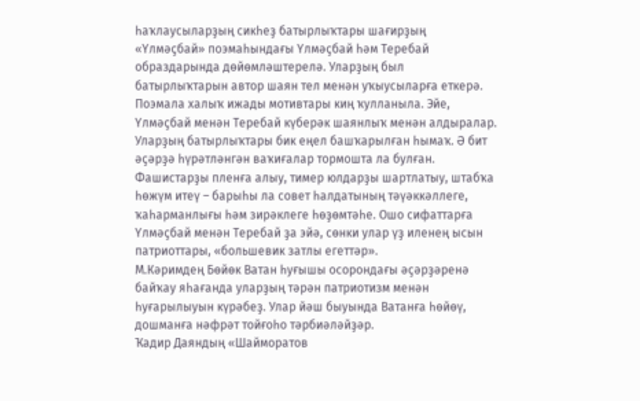һаҡлаусыларҙың сикһеҙ батырлыҡтары шағирҙың «Үлмәҫбай» поэмаһындағы Үлмәҫбай һәм Теребай образдарында дөйөмләштерелә. Уларҙың был батырлыҡтарын автор шаян тел менән уҡыусыларға еткерә. Поэмала халыҡ ижады мотивтары киң ҡулланыла. Эйе, Үлмәҫбай менән Теребай күберәк шаянлыҡ менән алдыралар. Уларҙың батырлыҡтары бик еңел башҡарылған һымаҡ. Ә бит әҫәрҙә һүрәтләнгән ваҡиғалар тормошта ла булған. Фашистарҙы пленға алыу, тимер юлдарҙы шартлатыу, штабҡа һөжүм итеү – барыһы ла совет һалдатының тәүәккәллеге, ҡаһарманлығы һәм зирәклеге һөҙөмтәһе. Ошо сифаттарға Үлмәҫбай менән Теребай ҙа эйә, сөнки улар үҙ иленең ысын патриоттары, «большевик затлы егеттәр».
М.Кәримдең Бөйөк Ватан һуғышы осорондағы әҫәрҙәренә байҡау яһағанда уларҙың тәрән патриотизм менән һуғарылыуын күрәбеҙ. Улар йәш быуында Ватанға һөйөү, дошманға нәфрәт тойғоһо тәрбиәләйҙәр.
Ҡадир Даяндың «Шайморатов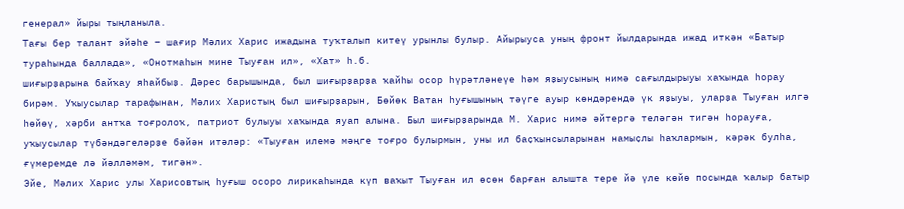генерал» йыры тыңланыла.
Тағы бер талант эйәһе – шағир Мәлих Харис ижадына туҡталып китеү урынлы булыр. Айырыуса уның фронт йылдарында ижад иткән «Батыр тураһында баллада», «Онотмаһын мине Тыуған ил», «Хат» һ.б.
шиғырҙарына байҡау яһайбыҙ. Дәрес барышында, был шиғырҙарҙа ҡайһы осор һүрәтләнеүе һәм яҙыусының нимә сағылдырыуы хаҡында һорау бирәм. Уҡыусылар тарафынан, Мәлих Харистың был шиғырҙарын, Бөйөк Ватан һуғышының тәүге ауыр көндәрендә үк яҙыуы, уларҙа Тыуған илгә һөйөү, хәрби антҡа тоғролоҡ, патриот булыуы хаҡында яуап алына. Был шиғырҙарында М. Харис нимә әйтергә теләгән тигән һорауға, уҡыусылар түбәндәгеләрҙе бәйән итәләр: «Тыуған илемә мәңге тоғро булырмын, уны ил баҫҡынсыларынан намыҫлы һаҡлармын, кәрәк булһа, ғүмеремде лә йәлләмәм, тигән».
Эйе, Мәлих Харис улы Харисовтың һуғыш осоро лирикаһында күп ваҡыт Тыуған ил өсөн барған алышта тере йә үле көйө посында ҡалыр батыр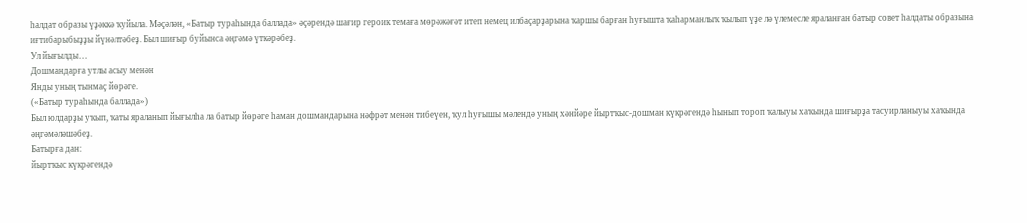һалдат образы үҙәккә ҡуйыла. Мәҫәлән, «Батыр тураһында баллада» әҫәрендә шағир героик темаға мөрәжәғәт итеп немец илбаҫарҙарына ҡаршы барған һуғышта ҡаһарманлыҡ ҡылып үҙе лә үлемесле яраланған батыр совет һалдаты образына иғтибарыбыҙҙы йүнәлтәбеҙ. Был шиғыр буйынса әңгәмә үткәрәбеҙ.
Ул йығылды…
Дошмандарға утлы асыу менән
Янды уның тынмаҫ йөрәге.
(«Батыр тураһында баллада»)
Был юлдарҙы уҡып, ҡаты яраланып йығылһа ла батыр йөрәге һаман дошмандарына нәфрәт менән тибеүен, ҡул һуғышы мәлендә уның хәнйәре йыртҡыс-дошман күкрәгендә һынып тороп ҡалыуы хаҡында шиғырҙа тасуирланыуы хаҡында әңгәмәләшәбеҙ.
Батырға дан:
йыртҡыс күкрәгендә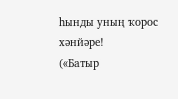һынды уның ҡорос хәнйәре!
(«Батыр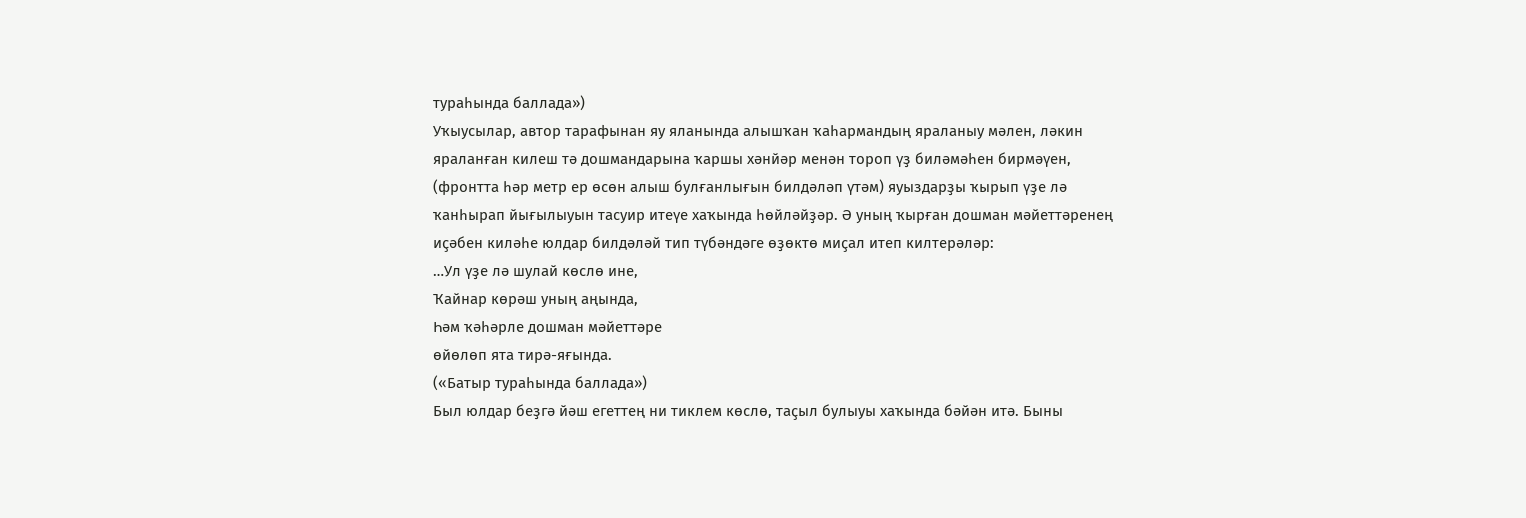тураһында баллада»)
Уҡыусылар, автор тарафынан яу яланында алышҡан ҡаһармандың яраланыу мәлен, ләкин яраланған килеш тә дошмандарына ҡаршы хәнйәр менән тороп үҙ биләмәһен бирмәүен, (фронтта һәр метр ер өсөн алыш булғанлығын билдәләп үтәм) яуыздарҙы ҡырып үҙе лә ҡанһырап йығылыуын тасуир итеүе хаҡында һөйләйҙәр. Ә уның ҡырған дошман мәйеттәренең иҫәбен киләһе юлдар билдәләй тип түбәндәге өҙөктө миҫал итеп килтерәләр:
…Ул үҙе лә шулай көслө ине,
Ҡайнар көрәш уның аңында,
Һәм ҡәһәрле дошман мәйеттәре
өйөлөп ята тирә-яғында.
(«Батыр тураһында баллада»)
Был юлдар беҙгә йәш егеттең ни тиклем көслө, таҫыл булыуы хаҡында бәйән итә. Быны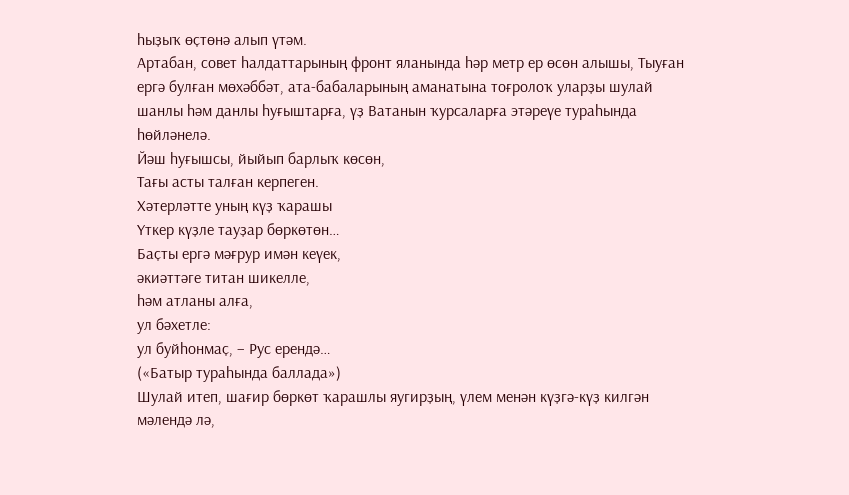һыҙыҡ өҫтөнә алып үтәм.
Артабан, совет һалдаттарының фронт яланында һәр метр ер өсөн алышы, Тыуған ергә булған мөхәббәт, ата-бабаларының аманатына тоғролоҡ уларҙы шулай шанлы һәм данлы һуғыштарға, үҙ Ватанын ҡурсаларға этәреүе тураһында һөйләнелә.
Йәш һуғышсы, йыйып барлыҡ көсөн,
Тағы асты талған керпеген.
Хәтерләтте уның күҙ ҡарашы
Үткер күҙле тауҙар бөркөтөн…
Баҫты ергә мәғрур имән кеүек,
әкиәттәге титан шикелле,
һәм атланы алға,
ул бәхетле:
ул буйһонмаҫ, − Рус ерендә…
(«Батыр тураһында баллада»)
Шулай итеп, шағир бөркөт ҡарашлы яугирҙың, үлем менән күҙгә-күҙ килгән мәлендә лә,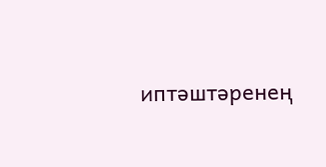иптәштәренең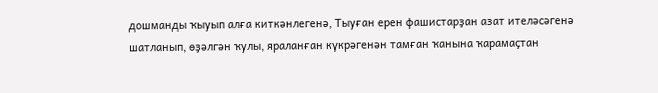дошманды ҡыуып алға киткәнлегенә, Тыуған ерен фашистарҙан азат ителәсәгенә шатланып, өҙәлгән ҡулы, яраланған күкрәгенән тамған ҡанына ҡарамаҫтан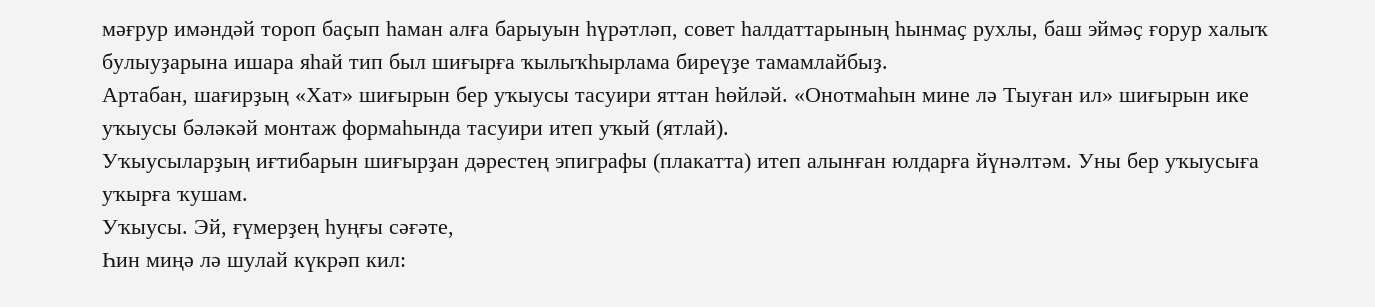мәғрур имәндәй тороп баҫып һаман алға барыуын һүрәтләп, совет һалдаттарының һынмаҫ рухлы, баш эймәҫ ғорур халыҡ булыуҙарына ишара яһай тип был шиғырға ҡылыҡһырлама биреүҙе тамамлайбыҙ.
Артабан, шағирҙың «Хат» шиғырын бер уҡыусы тасуири яттан һөйләй. «Онотмаһын мине лә Тыуған ил» шиғырын ике уҡыусы бәләкәй монтаж формаһында тасуири итеп уҡый (ятлай).
Уҡыусыларҙың иғтибарын шиғырҙан дәрестең эпиграфы (плакатта) итеп алынған юлдарға йүнәлтәм. Уны бер уҡыусыға уҡырға ҡушам.
Уҡыусы. Эй, ғүмерҙең һуңғы сәғәте,
Һин миңә лә шулай күкрәп кил: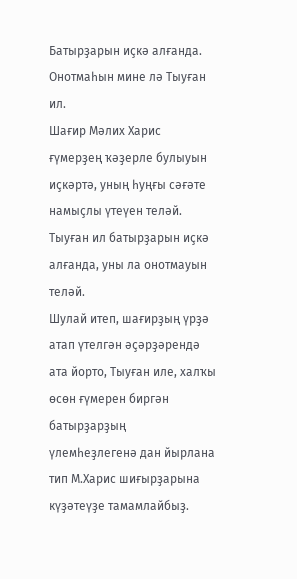Батырҙарын иҫкә алғанда.
Онотмаһын мине лә Тыуған ил.
Шағир Мәлих Харис ғүмерҙең ҡәҙерле булыуын иҫкәртә, уның һуңғы сәғәте намыҫлы үтеүен теләй. Тыуған ил батырҙарын иҫкә алғанда, уны ла онотмауын теләй.
Шулай итеп, шағирҙың үрҙә атап үтелгән әҫәрҙәрендә ата йорто, Тыуған иле, халҡы өсөн ғүмерен биргән батырҙарҙың үлемһеҙлегенә дан йырлана тип М.Харис шиғырҙарына күҙәтеүҙе тамамлайбыҙ.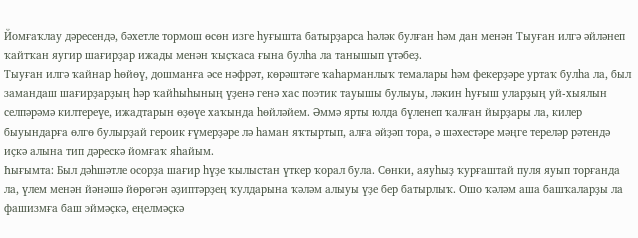Йомғаҡлау дәресендә, бәхетле тормош өсөн изге һуғышта батырҙарса һәләк булған һәм дан менән Тыуған илгә әйләнеп ҡайтҡан яугир шағирҙар ижады менән ҡыҫҡаса ғына булһа ла танышып үтәбеҙ.
Тыуған илгә ҡайнар һөйөү, дошманға әсе нәфрәт, көрәштәге ҡаһарманлыҡ темалары һәм фекерҙәре уртаҡ булһа ла, был замандаш шағирҙарҙың һәр ҡайһыһының үҙенә генә хас поэтик тауышы булыуы, ләкин һуғыш уларҙың уй-хыялын селпәрәмә килтереүе, ижадтарын өҙөүе хаҡында һөйләйем. Әммә ярты юлда бүленеп ҡалған йырҙары ла, килер быуындарға өлгө булырҙай героик ғүмерҙәре лә һаман яҡтыртып, алға әйҙәп тора, ә шәхестәре мәңге тереләр рәтендә иҫкә алына тип дәрескә йомғаҡ яһайым.
Һығымта: Был дәһшәтле осорҙа шағир һүҙе ҡылыстан үткер ҡорал була. Сөнки, аяуһыҙ ҡурғаштай пуля яуып торғанда ла, үлем менән йәнәшә йөрөгән әҙиптәрҙең ҡулдарына ҡәләм алыуы үҙе бер батырлыҡ. Ошо ҡәләм аша башҡаларҙы ла фашизмға баш эймәҫкә, еңелмәҫкә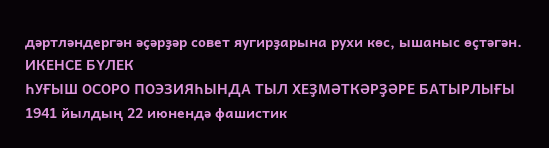дәртләндергән әҫәрҙәр совет яугирҙарына рухи көс, ышаныс өҫтәгән.
ИКЕНСЕ БҮЛЕК
ҺУҒЫШ ОСОРО ПОЭЗИЯҺЫНДА ТЫЛ ХЕҘМӘТКӘРҘӘРЕ БАТЫРЛЫҒЫ
1941 йылдың 22 июнендә фашистик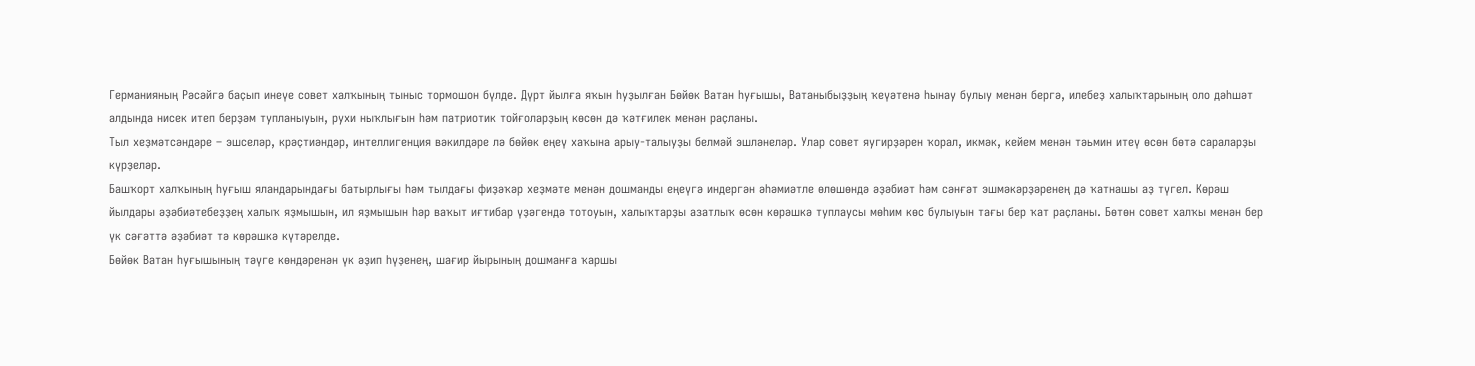Германияның Рәсәйгә баҫып инеүе совет халҡының тыныс тормошон бүлде. Дүрт йылға яҡын һуҙылған Бөйөк Ватан һуғышы, Ватаныбыҙҙың ҡеүәтенә һынау булыу менән бергә, илебеҙ халыҡтарының оло дәһшәт алдында нисек итеп берҙәм тупланыуын, рухи ныҡлығын һәм патриотик тойғоларҙың көсөн дә ҡәтғилек менән раҫланы.
Тыл хеҙмәтсәндәре – эшселәр, крәҫтиәндәр, интеллигенция вәкилдәре лә бөйөк еңеү хаҡына арыу-талыуҙы белмәй эшләнеләр. Улар совет яугирҙәрен ҡорал, икмәк, кейем менән тәьмин итеү өсөн бөтә сараларҙы күрҙеләр.
Башҡорт халҡының һуғыш яландарындағы батырлығы һәм тылдағы фиҙәҡәр хеҙмәте менән дошманды еңеүгә индергән әһәмиәтле өлөшөндә әҙәбиәт һәм сәнғәт эшмәкәрҙәренең дә ҡатнашы аҙ түгел. Көрәш йылдары әҙәбиәтебеҙҙең халыҡ яҙмышын, ил яҙмышын һәр ваҡыт иғтибар үҙәгендә тотоуын, халыҡтарҙы азатлыҡ өсөн көрәшкә туплаусы мөһим көс булыуын тағы бер ҡат раҫланы. Бөтөн совет халҡы менән бер үк сәғәттә әҙәбиәт тә көрәшкә күтәрелде.
Бөйөк Ватан һуғышының тәүге көндәренән үк әҙип һүҙенең, шағир йырының дошманға ҡаршы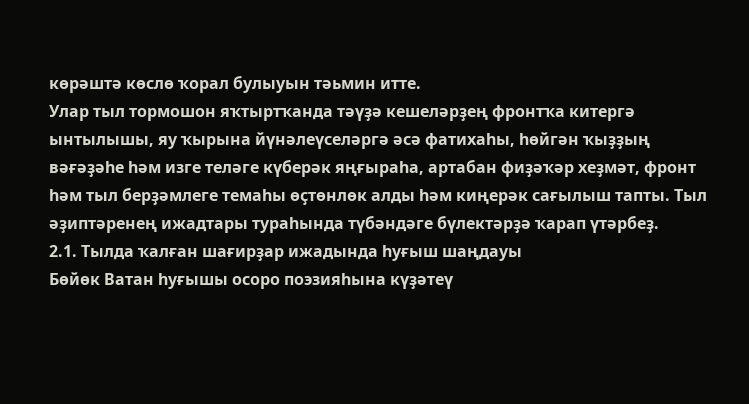көрәштә көслө ҡорал булыуын тәьмин итте.
Улар тыл тормошон яҡтыртҡанда тәүҙә кешеләрҙең фронтҡа китергә ынтылышы, яу ҡырына йүнәлеүселәргә әсә фатихаһы, һөйгән ҡыҙҙың вәғәҙәһе һәм изге теләге күберәк яңғыраһа, артабан фиҙәҡәр хеҙмәт, фронт һәм тыл берҙәмлеге темаһы өҫтөнлөк алды һәм киңерәк сағылыш тапты. Тыл әҙиптәренең ижадтары тураһында түбәндәге бүлектәрҙә ҡарап үтәрбеҙ.
2.1. Тылда ҡалған шағирҙар ижадында һуғыш шаңдауы
Бөйөк Ватан һуғышы осоро поэзияһына күҙәтеү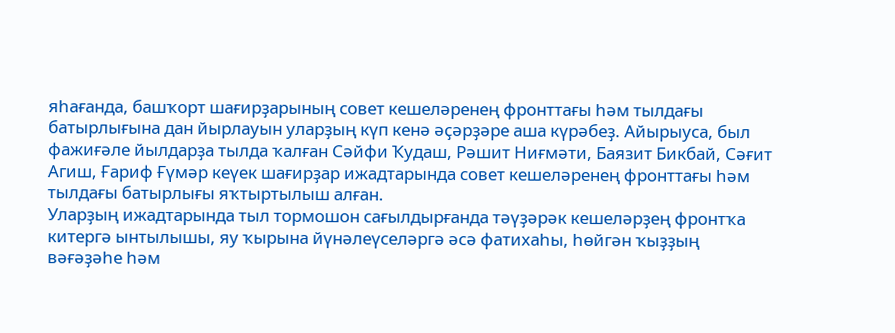яһағанда, башҡорт шағирҙарының совет кешеләренең фронттағы һәм тылдағы батырлығына дан йырлауын уларҙың күп кенә әҫәрҙәре аша күрәбеҙ. Айырыуса, был фажиғәле йылдарҙа тылда ҡалған Сәйфи Ҡудаш, Рәшит Ниғмәти, Баязит Бикбай, Сәғит Агиш, Ғариф Ғүмәр кеүек шағирҙар ижадтарында совет кешеләренең фронттағы һәм тылдағы батырлығы яҡтыртылыш алған.
Уларҙың ижадтарында тыл тормошон сағылдырғанда тәүҙәрәк кешеләрҙең фронтҡа китергә ынтылышы, яу ҡырына йүнәлеүселәргә әсә фатихаһы, һөйгән ҡыҙҙың вәғәҙәһе һәм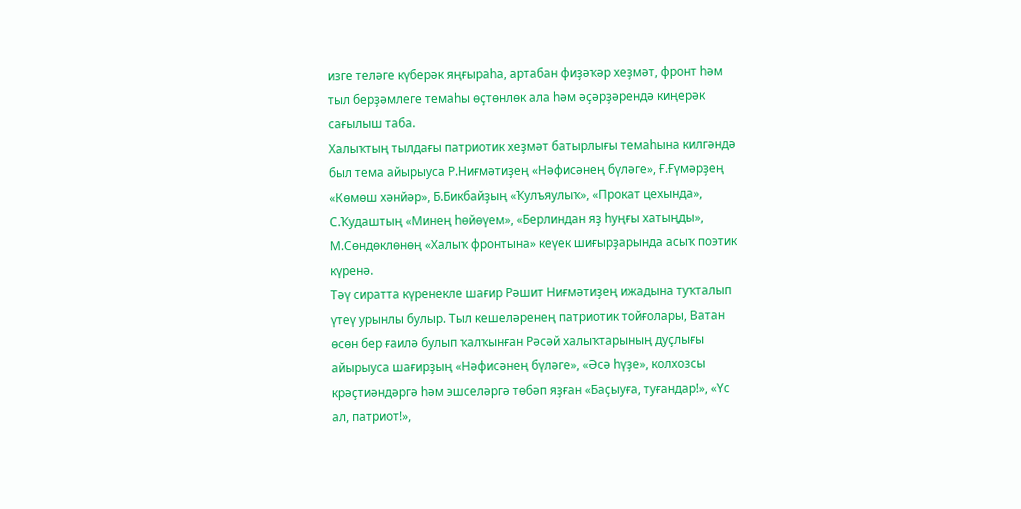изге теләге күберәк яңғыраһа, артабан фиҙәҡәр хеҙмәт, фронт һәм тыл берҙәмлеге темаһы өҫтөнлөк ала һәм әҫәрҙәрендә киңерәк сағылыш таба.
Халыҡтың тылдағы патриотик хеҙмәт батырлығы темаһына килгәндә был тема айырыуса Р.Ниғмәтиҙең «Нәфисәнең бүләге», Ғ.Ғүмәрҙең «Көмөш хәнйәр», Б.Бикбайҙың «Ҡулъяулыҡ», «Прокат цехында», С.Ҡудаштың «Минең һөйөүем», «Берлиндан яҙ һуңғы хатыңды», М.Сөндөклөнөң «Халыҡ фронтына» кеүек шиғырҙарында асыҡ поэтик күренә.
Тәү сиратта күренекле шағир Рәшит Ниғмәтиҙең ижадына туҡталып үтеү урынлы булыр. Тыл кешеләренең патриотик тойғолары, Ватан өсөн бер ғаилә булып ҡалҡынған Рәсәй халыҡтарының дуҫлығы айырыуса шағирҙың «Нәфисәнең бүләге», «Әсә һүҙе», колхозсы крәҫтиәндәргә һәм эшселәргә төбәп яҙған «Баҫыуға, туғандар!», «Үс ал, патриот!»,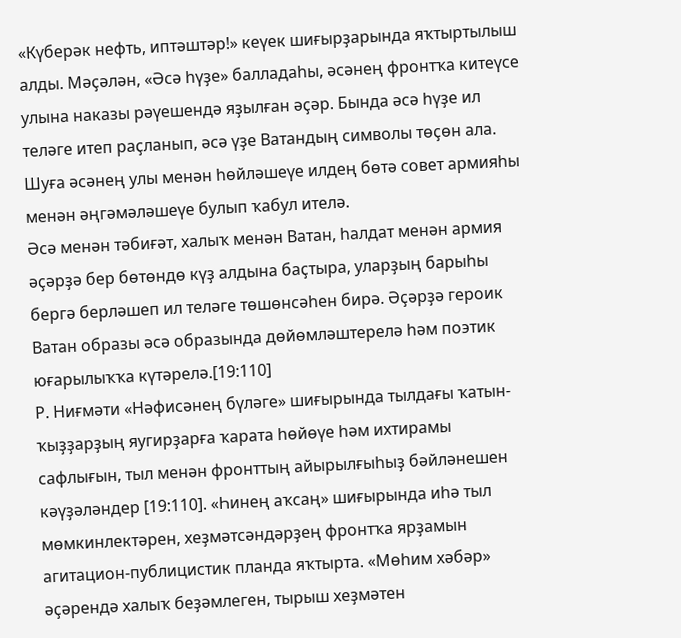«Күберәк нефть, иптәштәр!» кеүек шиғырҙарында яҡтыртылыш алды. Мәҫәлән, «Әсә һүҙе» балладаһы, әсәнең фронтҡа китеүсе улына наказы рәүешендә яҙылған әҫәр. Бында әсә һүҙе ил теләге итеп раҫланып, әсә үҙе Ватандың символы төҫөн ала. Шуға әсәнең улы менән һөйләшеүе илдең бөтә совет армияһы менән әңгәмәләшеүе булып ҡабул ителә.
Әсә менән тәбиғәт, халыҡ менән Ватан, һалдат менән армия әҫәрҙә бер бөтөндө күҙ алдына баҫтыра, уларҙың барыһы бергә берләшеп ил теләге төшөнсәһен бирә. Әҫәрҙә героик Ватан образы әсә образында дөйөмләштерелә һәм поэтик юғарылыҡҡа күтәрелә.[19:110]
Р. Ниғмәти «Нәфисәнең бүләге» шиғырында тылдағы ҡатын-ҡыҙҙарҙың яугирҙарға ҡарата һөйөүе һәм ихтирамы сафлығын, тыл менән фронттың айырылғыһыҙ бәйләнешен кәүҙәләндер [19:110]. «Һинең аҡсаң» шиғырында иһә тыл мөмкинлектәрен, хеҙмәтсәндәрҙең фронтҡа ярҙамын агитацион-публицистик планда яҡтырта. «Мөһим хәбәр» әҫәрендә халыҡ беҙәмлеген, тырыш хеҙмәтен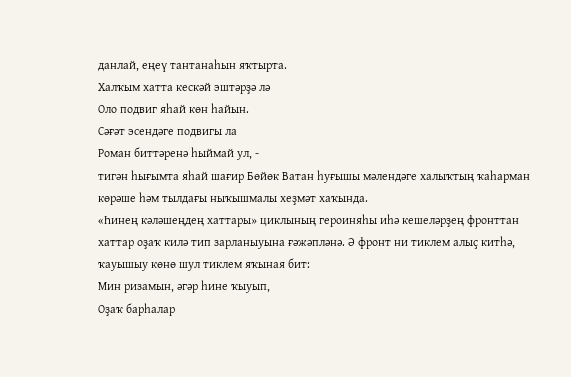данлай, еңеү тантанаһын яҡтырта.
Халҡым хатта кескәй эштәрҙә лә
Оло подвиг яһай көн һайын.
Сәғәт эсендәге подвигы ла
Роман биттәренә һыймай ул, -
тигән һығымта яһай шағир Бөйөк Ватан һуғышы мәлендәге халыҡтың ҡаһарман көрәше һәм тылдағы ныҡышмалы хеҙмәт хаҡында.
«Һинең кәләшеңдең хаттары» циклының героиняһы иһә кешеләрҙең фронттан хаттар оҙаҡ килә тип зарланыуына ғәжәпләнә. Ә фронт ни тиклем алыҫ китһә, ҡауышыу көнө шул тиклем яҡыная бит:
Мин ризамын, әгәр һине ҡыуып,
Оҙаҡ барһалар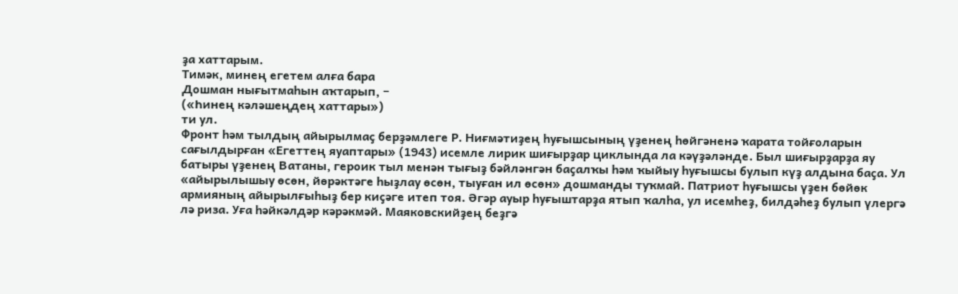ҙа хаттарым.
Тимәк, минең егетем алға бара
Дошман нығытмаһын аҡтарып, −
(«Һинең кәләшеңдең хаттары»)
ти ул.
Фронт һәм тылдың айырылмаҫ берҙәмлеге Р. Ниғмәтиҙең һуғышсының үҙенең һөйгәненә ҡарата тойғоларын сағылдырған «Егеттең яуаптары» (1943) исемле лирик шиғырҙар циклында ла кәүҙәләнде. Был шиғырҙарҙа яу батыры үҙенең Ватаны, героик тыл менән тығыҙ бәйләнгән баҫалҡы һәм ҡыйыу һуғышсы булып күҙ алдына баҫа. Ул «айырылышыу өсөн, йөрәктәге һыҙлау өсөн, тыуған ил өсөн» дошманды туҡмай. Патриот һуғышсы үҙен бөйөк армияның айырылғыһыҙ бер киҫәге итеп тоя. Әгәр ауыр һуғыштарҙа ятып ҡалһа, ул исемһеҙ, билдәһеҙ булып үлергә лә риза. Уға һәйкәлдәр кәрәкмәй. Маяковскийҙең беҙгә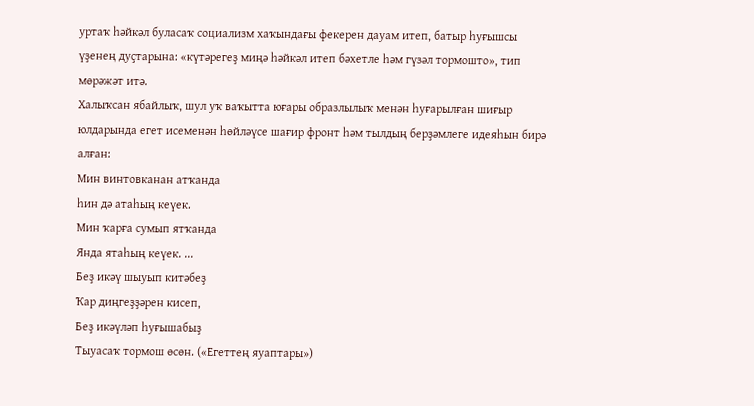уртаҡ һәйкәл буласаҡ социализм хаҡындағы фекерен дауам итеп, батыр һуғышсы үҙенең дуҫтарына: «күтәрегеҙ миңә һәйкәл итеп бәхетле һәм гүзәл тормошто», тип мөрәжәт итә.
Халыҡсан ябайлыҡ, шул уҡ ваҡытта юғары образлылыҡ менән һуғарылған шиғыр юлдарында егет исеменән һөйләүсе шағир фронт һәм тылдың берҙәмлеге идеяһын бирә алған:
Мин винтовканан атҡанда
һин дә атаһың кеүек.
Мин ҡарға сумып ятҡанда
Янда ятаһың кеүек. ...
Беҙ икәү шыуып китәбеҙ
Ҡар диңгеҙҙәрен кисеп,
Беҙ икәүләп һуғышабыҙ
Тыуасаҡ тормош өсөн. («Егеттең яуаптары»)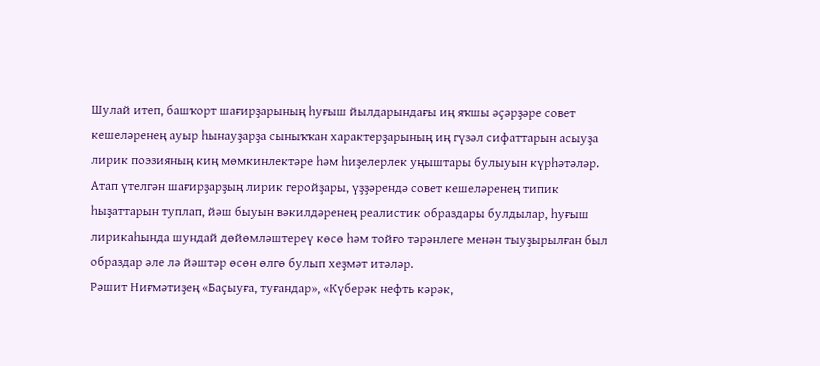Шулай итеп, башҡорт шағирҙарының һуғыш йылдарындағы иң яҡшы әҫәрҙәре совет кешеләренең ауыр һынауҙарҙа сыныҡҡан характерҙарының иң гүзәл сифаттарын асыуҙа лирик поэзияның киң мөмкинлектәре һәм һиҙелерлек уңыштары булыуын күрһәтәләр.
Атап үтелгән шағирҙарҙың лирик геройҙары, үҙҙәрендә совет кешеләренең типик һыҙаттарын туплап, йәш быуын вәкилдәренең реалистик образдары булдылар, һуғыш лирикаһында шундай дөйөмләштереү көсө һәм тойғо тәрәнлеге менән тыуҙырылған был образдар әле лә йәштәр өсөн өлгө булып хеҙмәт итәләр.
Рәшит Ниғмәтиҙең «Баҫыуға, туғандар», «Күберәк нефть кәрәк,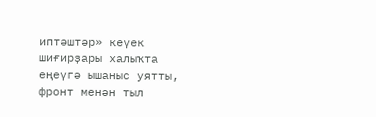иптәштәр» кеүек шиғирҙары халыҡта еңеүгә ышаныс уятты, фронт менән тыл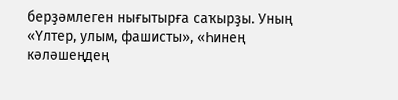берҙәмлеген нығытырға саҡырҙы. Уның «Үлтер, улым, фашисты», «Һинең кәләшеңдең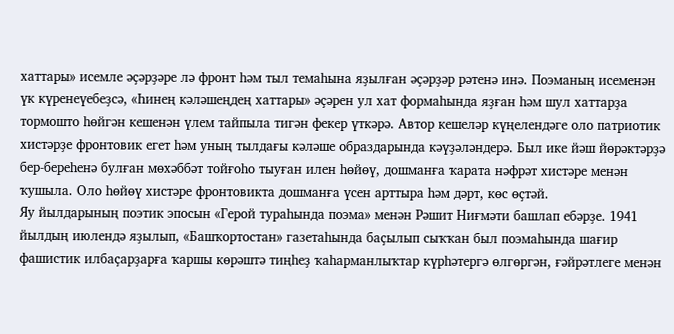хаттары» исемле әҫәрҙәре лә фронт һәм тыл темаһына яҙылған әҫәрҙәр рәтенә инә. Поэманың исеменән үк күренеүебеҙсә, «Һинең кәләшеңдең хаттары» әҫәрен ул хат формаһында яҙған һәм шул хаттарҙа тормошто һөйгән кешенән үлем тайпыла тигән фекер үткәрә. Автор кешеләр күңелендәге оло патриотик хистәрҙе фронтовик егет һәм уның тылдағы кәләше образдарында кәүҙәләндерә. Был ике йәш йөрәктәрҙә бер-береһенә булған мөхәббәт тойғоһо тыуған илен һөйөү, дошманға ҡарата нәфрәт хистәре менән ҡушыла. Оло һөйөү хистәре фронтовикта дошманға үсен арттыра һәм дәрт, көс өҫтәй.
Яу йылдарының поэтик эпосын «Герой тураһында поэма» менән Рәшит Ниғмәти башлап ебәрҙе. 1941 йылдың июлендә яҙылып, «Башҡортостан» газетаһында баҫылып сыҡҡан был поэмаһында шағир фашистик илбаҫарҙарға ҡаршы көрәштә тиңһеҙ ҡаһарманлыҡтар күрһәтергә өлгөргән, ғәйрәтлеге менән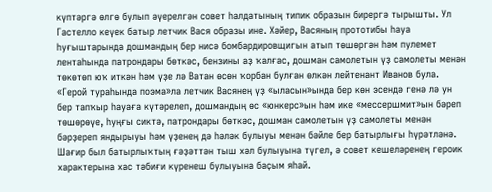күптәргә өлгө булып әүерелгән совет һалдатының типик образын бирергә тырышты. Ул Гастелло кеүек батыр летчик Вася образы ине. Хәйер, Васяның прототибы һауа һуғыштарында дошмандың бер нисә бомбардировщигын атып төшөргән һәм пулемет лентаһында патрондары бөткәс, бензины аҙ ҡалғас, дошман самолетын үҙ самолеты менән төкөтөп юҡ иткән һәм үҙе лә Ватан өсөн ҡорбан булған өлкән лейтенант Иванов була.
«Герой тураһында поэма»ла летчик Васянең үҙ «ыласын»ында бер көн эсендә генә лә ун бер тапҡыр һауаға күтәрелеп, дошмандың өс «юнкерс»ын һәм ике «мессершмит»ын бәреп төшөрөүе, һуңғы сиктә, патрондары бөткәс, дошман самолетын үҙ самолеты менән бәрҙереп яндырыуы һәм үҙенең дә һәләк булыуы менән бәйле бер батырлығы һүрәтләнә. Шағир был батырлыҡтың ғәҙәттән тыш хәл булыуына түгел, ә совет кешеләренең героик характерына хас тәбиғи күренеш булыуына баҫым яһай.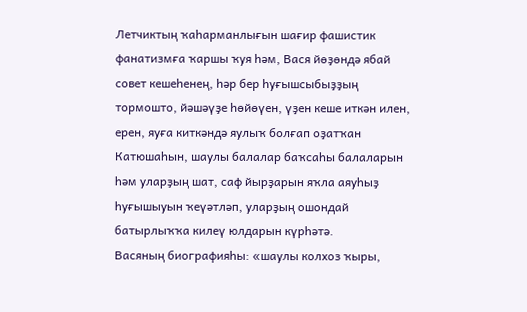Летчиктың ҡаһарманлығын шағир фашистик фанатизмға ҡаршы ҡуя һәм, Вася йөҙөндә ябай совет кешеһенең, һәр бер һуғышсыбыҙҙың тормошто, йәшәүҙе һөйөүен, үҙен кеше иткән илен, ерен, яуға киткәндә яулыҡ болғап оҙатҡан Катюшаһын, шаулы балалар баҡсаһы балаларын һәм уларҙың шат, саф йырҙарын яҡла аяуһыҙ һуғышыуын ҡеүәтләп, уларҙың ошондай батырлыҡҡа килеү юлдарын күрһәтә.
Васяның биографияһы: «шаулы колхоз ҡыры,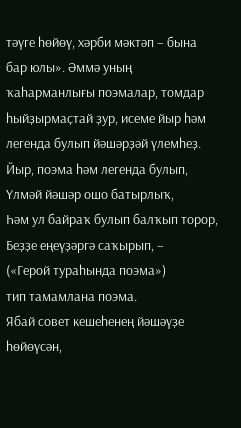тәүге һөйөү, хәрби мәктәп – бына бар юлы». Әммә уның ҡаһарманлығы поэмалар, томдар һыйҙырмаҫтай ҙур, исеме йыр һәм легенда булып йәшәрҙәй үлемһеҙ.
Йыр, поэма һәм легенда булып,
Үлмәй йәшәр ошо батырлыҡ,
Һәм ул байраҡ булып балҡып торор,
Беҙҙе еңеүҙәргә саҡырып, –
(«Герой тураһында поэма»)
тип тамамлана поэма.
Ябай совет кешеһенең йәшәүҙе һөйөүсән,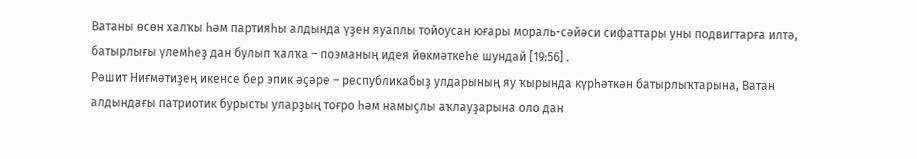Ватаны өсөн халҡы һәм партияһы алдында үҙен яуаплы тойоусан юғары мораль-сәйәси сифаттары уны подвигтарға илтә, батырлығы үлемһеҙ дан булып ҡалҡа – поэманың идея йөкмәткеһе шундай [19:56] .
Рәшит Ниғмәтиҙең икенсе бер эпик әҫәре – республикабыҙ улдарының яу ҡырында күрһәткән батырлыҡтарына, Ватан алдындағы патриотик бурысты уларҙың тоғро һәм намыҫлы аҡлауҙарына оло дан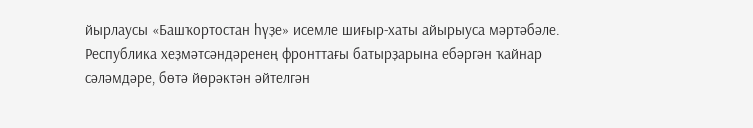йырлаусы «Башҡортостан һүҙе» исемле шиғыр-хаты айырыуса мәртәбәле. Республика хеҙмәтсәндәренең фронттағы батырҙарына ебәргән ҡайнар сәләмдәре, бөтә йөрәктән әйтелгән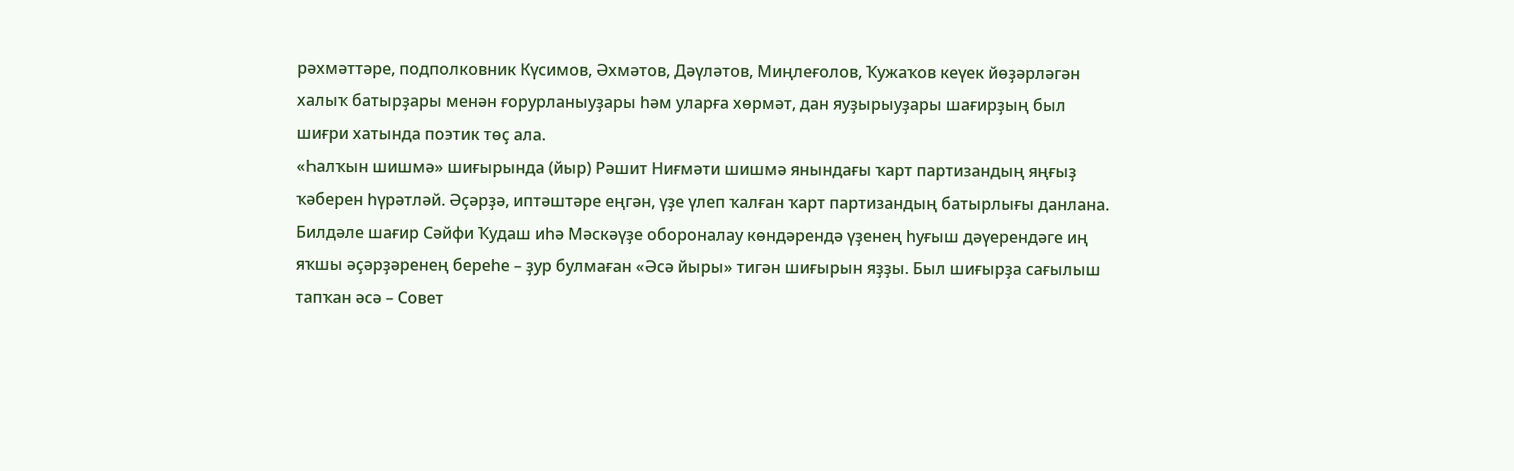рәхмәттәре, подполковник Күсимов, Әхмәтов, Дәүләтов, Миңлеғолов, Ҡужаҡов кеүек йөҙәрләгән халыҡ батырҙары менән ғорурланыуҙары һәм уларға хөрмәт, дан яуҙырыуҙары шағирҙың был шиғри хатында поэтик төҫ ала.
«Һалҡын шишмә» шиғырында (йыр) Рәшит Ниғмәти шишмә янындағы ҡарт партизандың яңғыҙ ҡәберен һүрәтләй. Әҫәрҙә, иптәштәре еңгән, үҙе үлеп ҡалған ҡарт партизандың батырлығы данлана.
Билдәле шағир Сәйфи Ҡудаш иһә Мәскәүҙе обороналау көндәрендә үҙенең һуғыш дәүерендәге иң яҡшы әҫәрҙәренең береһе – ҙур булмаған «Әсә йыры» тигән шиғырын яҙҙы. Был шиғырҙа сағылыш тапҡан әсә – Совет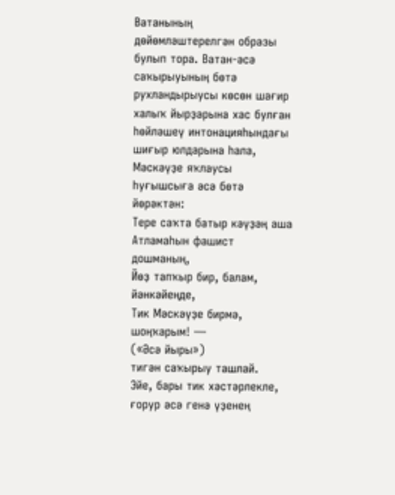Ватанының дөйөмләштерелгән образы булып тора. Ватан-әсә саҡырыуының бөтә рухландырыусы көсөн шағир халыҡ йырҙарына хас булған һөйләшеү интонацияһындағы шиғыр юлдарына һала, Мәскәүҙе яҡлаусы һуғышсыға әсә бөтә йөрәктән:
Тере саҡта батыр кәүҙәң аша
Атламаһын фашист дошманың,
Йөҙ тапҡыр бир, балам, йәнкәйеңде,
Тик Мәскәүҙе бирмә, шоңҡарым! —
(«Әсә йыры»)
тигән саҡырыу ташлай.
Эйе, бары тик хәстәрлекле, ғорур әсә генә үҙенең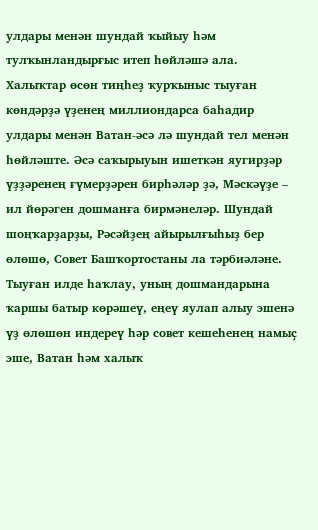улдары менән шундай ҡыйыу һәм тулҡынландырғыс итеп һөйләшә ала. Халыҡтар өсөн тиңһеҙ ҡурҡыныс тыуған көндәрҙә үҙенең миллиондарса баһадир улдары менән Ватан-әсә лә шундай тел менән һөйләште. Әсә саҡырыуын ишеткән яугирҙәр үҙҙәренең ғүмерҙәрен бирһәләр ҙә, Мәскәүҙе – ил йөрәген дошманға бирмәнеләр. Шундай шоңҡарҙарҙы, Рәсәйҙең айырылғыһыҙ бер өлөшө, Совет Башҡортостаны ла тәрбиәләне.
Тыуған илде һаҡлау, уның дошмандарына ҡаршы батыр көрәшеү, еңеү яулап алыу эшенә үҙ өлөшөн индереү һәр совет кешеһенең намыҫ эше, Ватан һәм халыҡ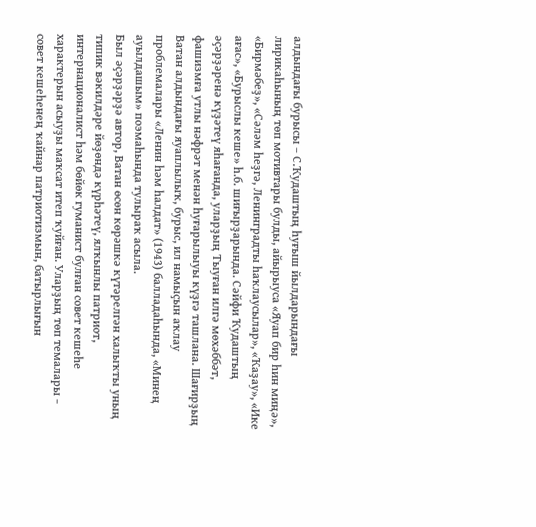алдындағы бурысы – С.Ҡудаштың һуғыш йылдарындағы лирикаһының төп мотивтары булды, айырыуса «Яуап бир һин миңә», «Бирмәбеҙ», «Сәләм һеҙгә, Ленинградты һаҡлаусылар», «Ҡаҙау», «Ике ағас», «Бурыслы кеше» һ.б. шиғырҙарында. Сәйфи Ҡудаштың әҫәрҙәренә күҙәтеү яһағанда, уларҙың Тыуған илгә мөхәббәт, фашизмға утлы нәфрәт менән һуғарылыуы күҙгә ташлана. Шағирҙың Ватан алдындағы яуаплылыҡ, бурыс, ил намыҫын аҡлау проблемалары «Ленин һәм һалдат» (1943) балладаһында, «Минең ауылдашым» поэмаһында тулыраҡ асыла.
Был әҫәрҙәрҙә автор, Ватан өсөн көрәшкә күтәрелгән халыҡты уның типик вәкилдәре йөҙөндә күрһәтеү, ялҡынлы патриот, интернационалист һәм бөйөк гуманист булған совет кешеһе характерын асыуҙы маҡсат итеп ҡуйған. Уларҙың төп темалары − совет кешеһенең ҡайнар патриотизмын, батырлығын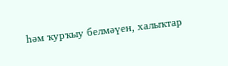һәм ҡурҡыу белмәүен, халыҡтар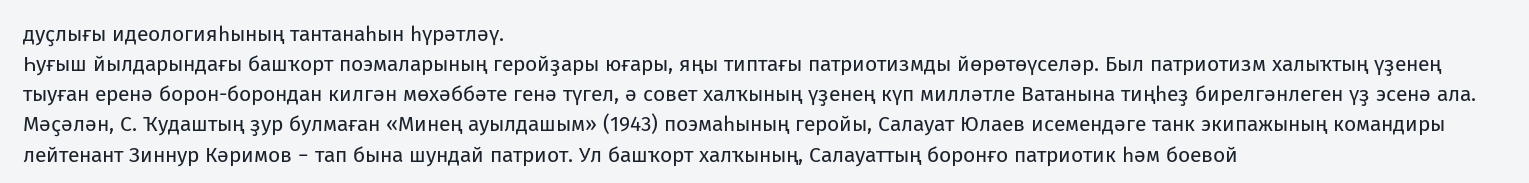дуҫлығы идеологияһының тантанаһын һүрәтләү.
Һуғыш йылдарындағы башҡорт поэмаларының геройҙары юғары, яңы типтағы патриотизмды йөрөтөүселәр. Был патриотизм халыҡтың үҙенең тыуған еренә борон-борондан килгән мөхәббәте генә түгел, ә совет халҡының үҙенең күп милләтле Ватанына тиңһеҙ бирелгәнлеген үҙ эсенә ала. Мәҫәлән, С. Ҡудаштың ҙур булмаған «Минең ауылдашым» (1943) поэмаһының геройы, Салауат Юлаев исемендәге танк экипажының командиры лейтенант Зиннур Кәримов − тап бына шундай патриот. Ул башҡорт халҡының, Салауаттың боронғо патриотик һәм боевой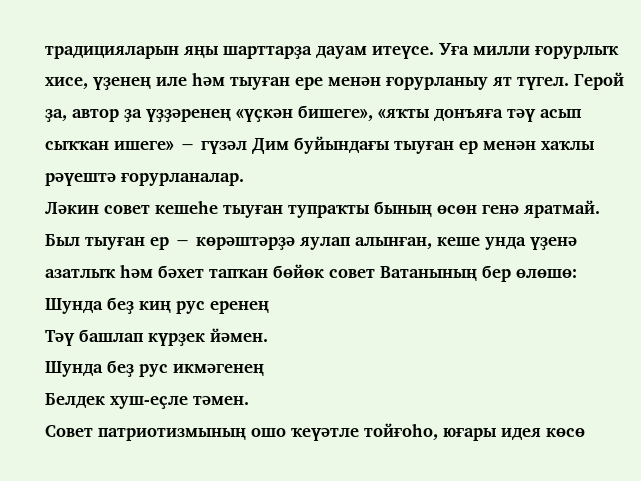традицияларын яңы шарттарҙа дауам итеүсе. Уға милли ғорурлыҡ хисе, үҙенең иле һәм тыуған ере менән ғорурланыу ят түгел. Герой ҙа, автор ҙа үҙҙәренең «үҫкән бишеге», «яҡты донъяға тәү асып сыҡҡан ишеге» − гүзәл Дим буйындағы тыуған ер менән хаҡлы рәүештә ғорурланалар.
Ләкин совет кешеһе тыуған тупраҡты бының өсөн генә яратмай. Был тыуған ер − көрәштәрҙә яулап алынған, кеше унда үҙенә азатлыҡ һәм бәхет тапҡан бөйөк совет Ватанының бер өлөшө:
Шунда беҙ киң рус еренең
Тәү башлап күрҙек йәмен.
Шунда беҙ рус икмәгенең
Белдек хуш-еҫле тәмен.
Совет патриотизмының ошо ҡеүәтле тойғоһо, юғары идея көсө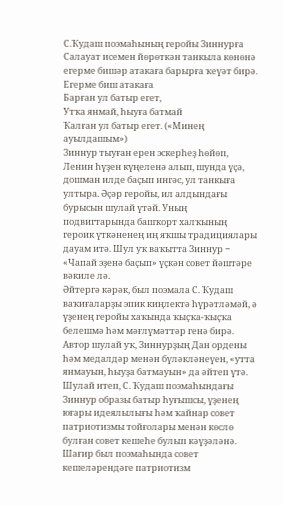С.Ҡудаш поэмаһының геройы Зиннурға Салауат исемен йөрөткән танкыла көнөнә егерме бишәр атакаға барырға ҡеүәт бирә.
Егерме биш атакаға
Барған ул батыр егет,
Утҡа янмай, һыуға батмай
Ҡалған ул батыр егет. («Минең ауылдашым»)
Зиннур тыуған ерен эскерһеҙ һөйөп, Ленин һүҙен күңеленә алып, шунда үҫә, дошман илде баҫып ингәс, ул танкыға ултыра. Әҫәр геройы, ил алдындағы бурысын шулай үтәй. Уның подвигтарында башҡорт халҡының героик үткәненең иң яҡшы традициялары дауам итә. Шул уҡ ваҡытта Зиннур − «Чапай эҙенә баҫып» үҫкән совет йәштәре вәкиле лә.
Әйтергә кәрәк, был поэмала С. Ҡудаш ваҡиғаларҙы эпик киңлектә һүрәтләмәй, ә үҙенең геройы хаҡында ҡыҫҡа-ҡыҫҡа белешмә һәм мәғлүмәттәр генә бирә. Автор шулай уҡ, Зиннурҙың Дан ордены һәм медалдәр менән бүләкләнеүен, «утта янмауын, һыуҙа батмауын» да әйтеп үтә.
Шулай итеп, С. Ҡудаш поэмаһындағы Зиннур образы батыр һуғышсы, үҙенең юғары идеялылығы һәм ҡайнар совет патриотизмы тойғолары менән көслө булған совет кешеһе булып кәүҙәләнә.
Шағир был поэмаһында совет кешеләрендәге патриотизм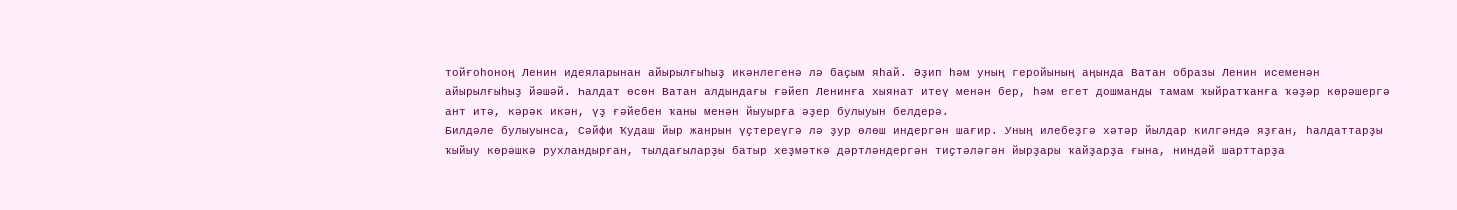тойғоһоноң Ленин идеяларынан айырылғыһыҙ икәнлегенә лә баҫым яһай. Әҙип һәм уның геройының аңында Ватан образы Ленин исеменән айырылғыһыҙ йәшәй. Һалдат өсөн Ватан алдындағы ғәйеп Ленинға хыянат итеү менән бер, һәм егет дошманды тамам ҡыйратҡанға ҡәҙәр көрәшергә ант итә, кәрәк икән, үҙ ғәйебен ҡаны менән йыуырға әҙер булыуын белдерә.
Билдәле булыуынса, Сәйфи Ҡудаш йыр жанрын үҫтереүгә лә ҙур өлөш индергән шағир. Уның илебеҙгә хәтәр йылдар килгәндә яҙған, һалдаттарҙы ҡыйыу көрәшкә рухландырған, тылдағыларҙы батыр хеҙмәткә дәртләндергән тиҫтәләгән йырҙары ҡайҙарҙа ғына, ниндәй шарттарҙа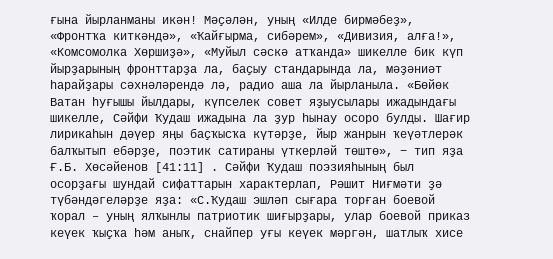ғына йырланманы икән! Мәҫәлән, уның «Илде бирмәбеҙ», «Фронтҡа киткәндә», «Ҡайғырма, сибәрем», «Дивизия, алға!», «Комсомолка Хөршиҙә», «Муйыл сәскә атҡанда» шикелле бик күп йырҙарының фронттарҙа ла, баҫыу стандарында ла, мәҙәниәт һарайҙары сәхнәләрендә лә, радио аша ла йырланыла. «Бөйөк Ватан һуғышы йылдары, күпселек совет яҙыусылары ижадындағы шикелле, Сәйфи Ҡудаш ижадына ла ҙур һынау осоро булды. Шағир лирикаһын дәүер яңы баҫҡысҡа күтәрҙе, йыр жанрын ҡеүәтлерәк балҡытып ебәрҙе, поэтик сатираны үткерләй төштө», − тип яҙа Ғ.Б. Хөсәйенов [41:11] . Сәйфи Ҡудаш поэзияһының был осорҙағы шундай сифаттарын характерлап, Рәшит Ниғмәти ҙә түбәндәгеләрҙе яҙа: «С.Ҡудаш эшләп сығара торған боевой ҡорал – уның ялҡынлы патриотик шиғырҙары, улар боевой приказ кеүек ҡыҫҡа һәм аныҡ, снайпер уғы кеүек мәргән, шатлыҡ хисе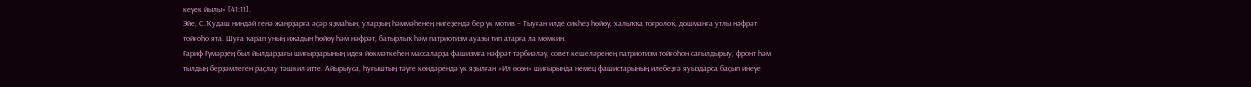кеүек йылы» [41:11].
Эйе, С.Ҡудаш ниндәй генә жанрҙарға әҫәр яҙмаһын, уларҙың һәммәһенең нигеҙендә бер үк мотив – Тыуған илде сикһеҙ һөйөү, халыҡҡа тоғролоҡ, дошманға утлы нәфрәт тойғоһо ята. Шуға ҡарап уның ижадын һөйөү һәм нәфрәт, батырлыҡ һәм патриотизм ауазы тип атарға ла мөмкин.
Ғариф Ғүмәрҙең был йылдарҙағы шиғырҙарының идея йөкмәткеһен массаларҙа фашизмға нәфрәт тәрбиәләү, совет кешеләренең патриотизм тойғоһон сағылдырыу, фронт һәм тылдың берҙәмлеген раҫлау тәшкил итте. Айырыуса, һуғыштың тәүге көндәрендә үк яҙылған «Ил өсөн» шиғырында немец фашистарының илебеҙгә яуыздарса баҫып инеүе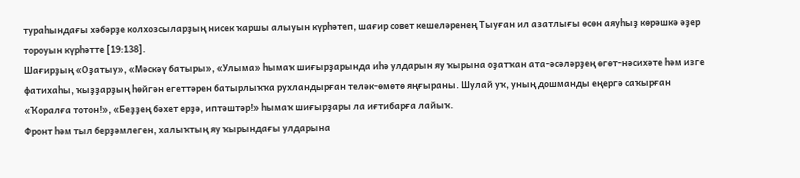тураһындағы хәбәрҙе колхозсыларҙың нисек ҡаршы алыуын күрһәтеп, шағир совет кешеләренең Тыуған ил азатлығы өсөн аяуһыҙ көрәшкә әҙер тороуын күрһәтте [19:138].
Шағирҙың «Оҙатыу», «Мәскәү батыры», «Улыма» һымаҡ шиғырҙарында иһә улдарын яу ҡырына оҙатҡан ата-әсәләрҙең өгөт-нәсихәте һәм изге фатихаһы, ҡыҙҙарҙың һөйгән егеттәрен батырлыҡҡа рухландырған теләк-өмөтө яңғыраны. Шулай уҡ, уның дошманды еңергә саҡырған «Ҡоралға тотон!», «Беҙҙең бәхет ерҙә, иптәштәр!» һымаҡ шиғырҙары ла иғтибарға лайыҡ.
Фронт һәм тыл берҙәмлеген, халыҡтың яу ҡырындағы улдарына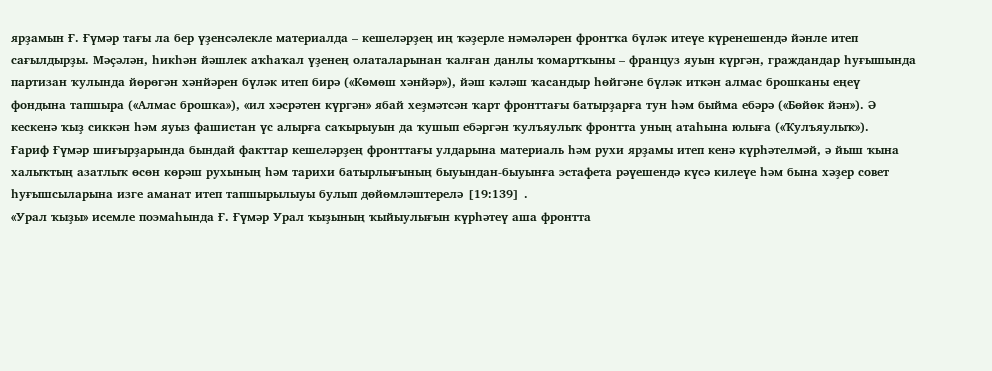ярҙамын Ғ. Ғүмәр тағы ла бер үҙенсәлекле материалда – кешеләрҙең иң ҡәҙерле нәмәләрен фронтҡа бүләк итеүе күренешендә йәнле итеп сағылдырҙы. Мәҫәлән, һикһән йәшлек аҡһаҡал үҙенең олаталарынан ҡалған данлы ҡомартҡыны – француз яуын күргән, граждандар һуғышында партизан ҡулында йөрөгән хәнйәрен бүләк итеп бирә («Көмөш хәнйәр»), йәш кәләш ҡасандыр һөйгәне бүләк иткән алмас брошканы еңеү фондына тапшыра («Алмас брошка»), «ил хәсрәтен күргән» ябай хеҙмәтсән ҡарт фронттағы батырҙарға тун һәм быйма ебәрә («Бөйөк йән»). Ә кескенә ҡыҙ сиккән һәм яуыз фашистан үс алырға саҡырыуын да ҡушып ебәргән ҡулъяулыҡ фронтта уның атаһына юлыға («Ҡулъяулыҡ»).
Ғариф Ғүмәр шиғырҙарында бындай факттар кешеләрҙең фронттағы улдарына материаль һәм рухи ярҙамы итеп кенә күрһәтелмәй, ә йыш ҡына халыҡтың азатлыҡ өсөн көрәш рухының һәм тарихи батырлығының быуындан-быуынға эстафета рәүешендә күсә килеүе һәм бына хәҙер совет һуғышсыларына изге аманат итеп тапшырылыуы булып дөйөмләштерелә [19:139] .
«Урал ҡыҙы» исемле поэмаһында Ғ. Ғүмәр Урал ҡыҙының ҡыйыулығын күрһәтеү аша фронтта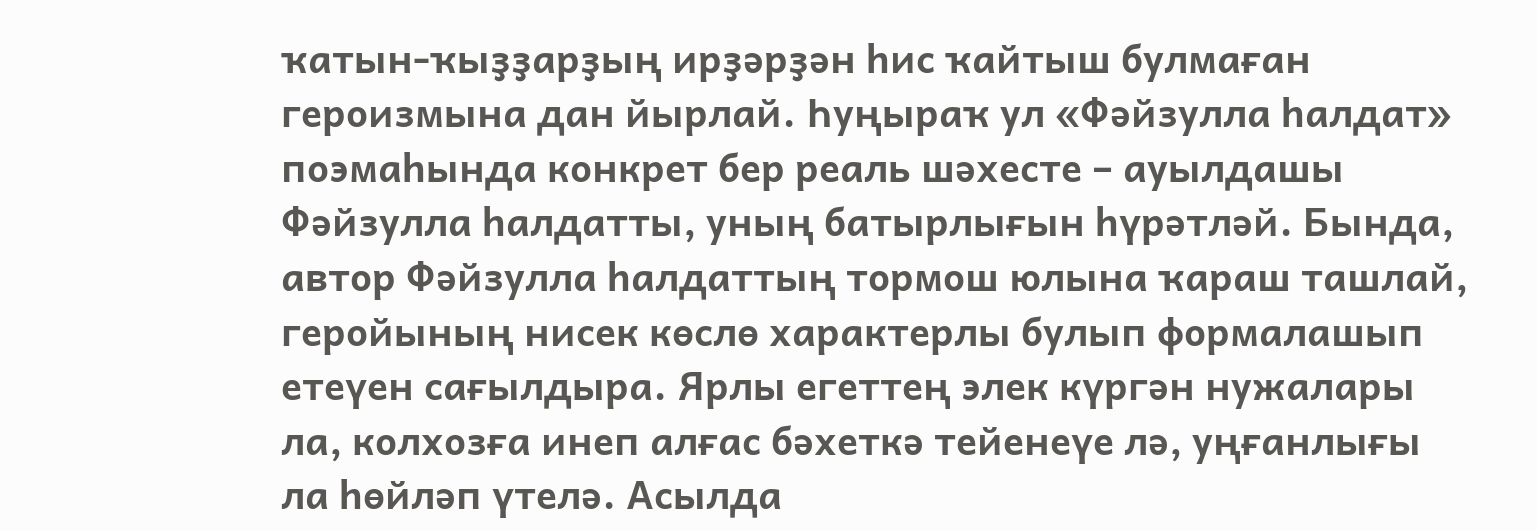ҡатын-ҡыҙҙарҙың ирҙәрҙән һис ҡайтыш булмаған героизмына дан йырлай. Һуңыраҡ ул «Фәйзулла һалдат» поэмаһында конкрет бер реаль шәхесте – ауылдашы Фәйзулла һалдатты, уның батырлығын һүрәтләй. Бында, автор Фәйзулла һалдаттың тормош юлына ҡараш ташлай, геройының нисек көслө характерлы булып формалашып етеүен сағылдыра. Ярлы егеттең элек күргән нужалары ла, колхозға инеп алғас бәхеткә тейенеүе лә, уңғанлығы ла һөйләп үтелә. Асылда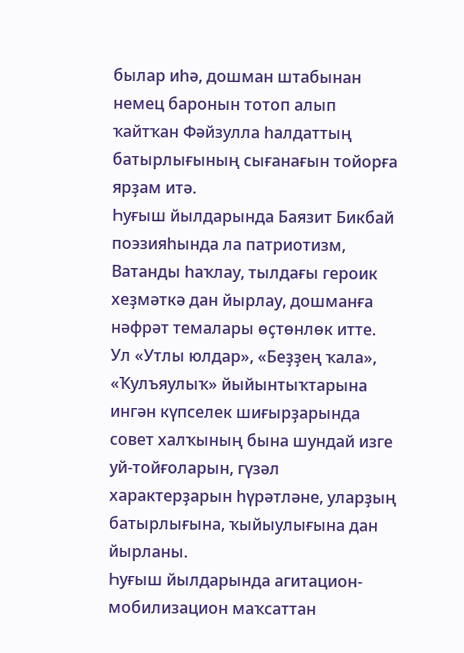былар иһә, дошман штабынан немец баронын тотоп алып ҡайтҡан Фәйзулла һалдаттың батырлығының сығанағын тойорға ярҙам итә.
Һуғыш йылдарында Баязит Бикбай поэзияһында ла патриотизм, Ватанды һаҡлау, тылдағы героик хеҙмәткә дан йырлау, дошманға нәфрәт темалары өҫтөнлөк итте. Ул «Утлы юлдар», «Беҙҙең ҡала», «Ҡулъяулыҡ» йыйынтыҡтарына ингән күпселек шиғырҙарында совет халҡының бына шундай изге уй-тойғоларын, гүзәл характерҙарын һүрәтләне, уларҙың батырлығына, ҡыйыулығына дан йырланы.
Һуғыш йылдарында агитацион-мобилизацион маҡсаттан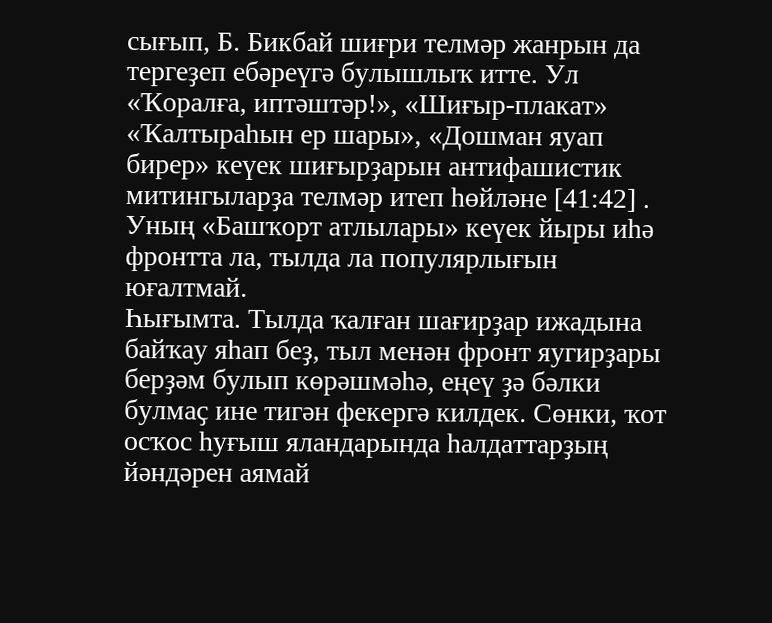сығып, Б. Бикбай шиғри телмәр жанрын да тергеҙеп ебәреүгә булышлыҡ итте. Ул «Ҡоралға, иптәштәр!», «Шиғыр-плакат» «Ҡалтыраһын ер шары», «Дошман яуап бирер» кеүек шиғырҙарын антифашистик митингыларҙа телмәр итеп һөйләне [41:42] .
Уның «Башҡорт атлылары» кеүек йыры иһә фронтта ла, тылда ла популярлығын юғалтмай.
Һығымта. Тылда ҡалған шағирҙар ижадына байҡау яһап беҙ, тыл менән фронт яугирҙары берҙәм булып көрәшмәһә, еңеү ҙә бәлки булмаҫ ине тигән фекергә килдек. Сөнки, ҡот осҡос һуғыш яландарында һалдаттарҙың йәндәрен аямай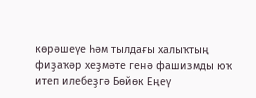көрәшеүе һәм тылдағы халыҡтың фиҙаҡәр хеҙмәте генә фашизмды юҡ итеп илебеҙгә Бөйөк Еңеү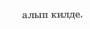алып килде.